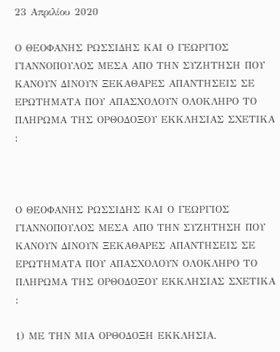23 Απριλίου 2020

Ο ΘΕΟΦΑΝΗΣ ΡΩΣΣΙΔΗΣ ΚΑΙ Ο ΓΕΩΡΓΙΟΣ ΓΙΑΝΝΟΠΟΥΛΟΣ ΜΕΣΑ ΑΠΟ ΤΗΝ ΣΥΖΗΤΗΣΗ ΠΟΥ ΚΑΝΟΥΝ ΔΙΝΟΥΝ ΞΕΚΑΘΑΡΕΣ ΑΠΑΝΤΗΣΕΙΣ ΣΕ ΕΡΩΤΗΜΑΤΑ ΠΟΥ ΑΠΑΣΧΟΛΟΥΝ ΟΛΟΚΛΗΡΟ ΤΟ ΠΛΗΡΩΜΑ ΤΗΣ ΟΡΘΟΔΟΞΟΥ ΕΚΚΛΗΣΙΑΣ ΣΧΕΤΙΚΑ :



Ο ΘΕΟΦΑΝΗΣ ΡΩΣΣΙΔΗΣ ΚΑΙ Ο ΓΕΩΡΓΙΟΣ ΓΙΑΝΝΟΠΟΥΛΟΣ ΜΕΣΑ ΑΠΟ ΤΗΝ ΣΥΖΗΤΗΣΗ ΠΟΥ ΚΑΝΟΥΝ ΔΙΝΟΥΝ ΞΕΚΑΘΑΡΕΣ ΑΠΑΝΤΗΣΕΙΣ ΣΕ ΕΡΩΤΗΜΑΤΑ ΠΟΥ ΑΠΑΣΧΟΛΟΥΝ ΟΛΟΚΛΗΡΟ ΤΟ ΠΛΗΡΩΜΑ ΤΗΣ ΟΡΘΟΔΟΞΟΥ ΕΚΚΛΗΣΙΑΣ ΣΧΕΤΙΚΑ :

1) ΜΕ ΤΗΝ ΜΙΑ ΟΡΘΟΔΟΞΗ ΕΚΚΛΗΣΙΑ.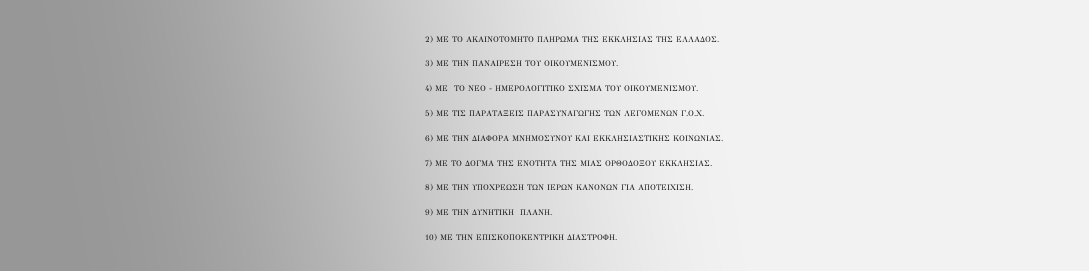2) ΜΕ ΤΟ ΑΚΑΙΝΟΤΟΜΗΤΟ ΠΛΗΡΩΜΑ ΤΗΣ ΕΚΚΛΗΣΙΑΣ ΤΗΣ ΕΛΛΑΔΟΣ.

3) ΜΕ ΤΗΝ ΠΑΝΑΙΡΕΣΗ ΤΟΥ ΟΙΚΟΥΜΕΝΙΣΜΟΥ.

4) ΜΕ  ΤΟ ΝΕΟ - ΗΜΕΡΟΛΟΓΙΤΙΚΟ ΣΧΙΣΜΑ ΤΟΥ ΟΙΚΟΥΜΕΝΙΣΜΟΥ.

5) ΜΕ ΤΙΣ ΠΑΡΑΤΑΞΕΙΣ ΠΑΡΑΣΥΝΑΓΩΓΗΣ ΤΩΝ ΛΕΓΟΜΕΝΩΝ Γ.Ο.Χ.

6) ΜΕ ΤΗΝ ΔΙΑΦΟΡΑ ΜΝΗΜΟΣΥΝΟΥ ΚΑΙ ΕΚΚΛΗΣΙΑΣΤΙΚΗΣ ΚΟΙΝΩΝΙΑΣ.

7) ΜΕ ΤΟ ΔΟΓΜΑ ΤΗΣ ΕΝΟΤΗΤΑ ΤΗΣ ΜΙΑΣ ΟΡΘΟΔΟΞΟΥ ΕΚΚΛΗΣΙΑΣ.

8) ΜΕ ΤΗΝ ΥΠΟΧΡΕΩΣΗ ΤΩΝ ΙΕΡΩΝ ΚΑΝΟΝΩΝ ΓΙΑ ΑΠΟΤΕΙΧΙΣΗ.

9) ΜΕ ΤΗΝ ΔΥΝΗΤΙΚΗ  ΠΛΑΝΗ.

10) ΜΕ ΤΗΝ ΕΠΙΣΚΟΠΟΚΕΝΤΡΙΚΗ ΔΙΑΣΤΡΟΦΗ.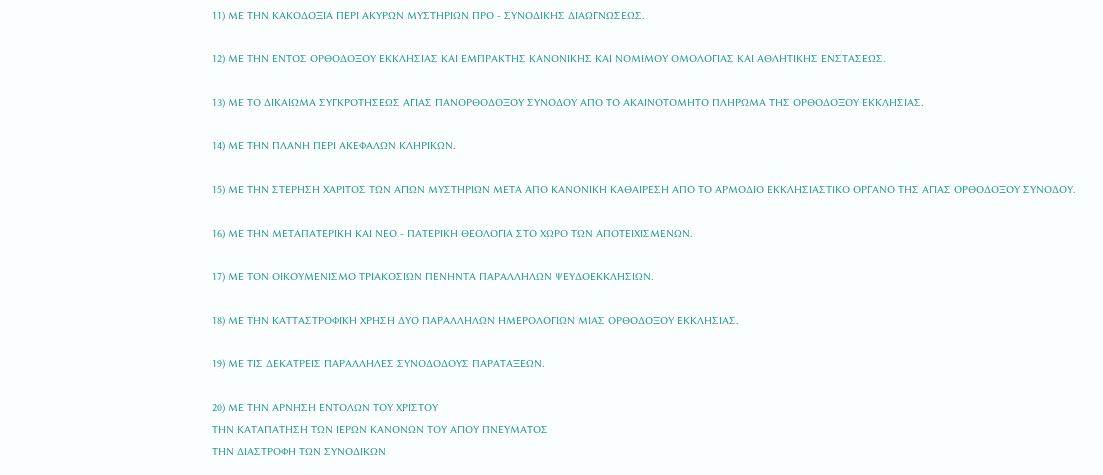11) ΜΕ ΤΗΝ ΚΑΚΟΔΟΞΙΑ ΠΕΡΙ ΑΚΥΡΩΝ ΜΥΣΤΗΡΙΩΝ ΠΡΟ - ΣΥΝΟΔΙΚΗΣ ΔΙΑΩΓΝΩΣΕΩΣ.

12) ΜΕ ΤΗΝ ΕΝΤΟΣ ΟΡΘΟΔΟΞΟΥ ΕΚΚΛΗΣΙΑΣ ΚΑΙ ΕΜΠΡΑΚΤΗΣ ΚΑΝΟΝΙΚΗΣ ΚΑΙ ΝΟΜΙΜΟΥ ΟΜΟΛΟΓΙΑΣ ΚΑΙ ΑΘΛΗΤΙΚΗΣ ΕΝΣΤΑΣΕΩΣ.

13) ΜΕ ΤΟ ΔΙΚΑΙΩΜΑ ΣΥΓΚΡΟΤΗΣΕΩΣ ΑΓΙΑΣ ΠΑΝΟΡΘΟΔΟΞΟΥ ΣΥΝΟΔΟΥ ΑΠΟ ΤΟ ΑΚΑΙΝΟΤΟΜΗΤΟ ΠΛΗΡΩΜΑ ΤΗΣ ΟΡΘΟΔΟΞΟΥ ΕΚΚΛΗΣΙΑΣ.

14) ΜΕ ΤΗΝ ΠΛΑΝΗ ΠΕΡΙ ΑΚΕΦΑΛΩΝ ΚΛΗΡΙΚΩΝ.

15) ΜΕ ΤΗΝ ΣΤΕΡΗΣΗ ΧΑΡΙΤΟΣ ΤΩΝ ΑΓΙΩΝ ΜΥΣΤΗΡΙΩΝ ΜΕΤΑ ΑΠΟ ΚΑΝΟΝΙΚΗ ΚΑΘΑΙΡΕΣΗ ΑΠΟ ΤΟ ΑΡΜΟΔΙΟ ΕΚΚΛΗΣΙΑΣΤΙΚΟ ΟΡΓΑΝΟ ΤΗΣ ΑΓΙΑΣ ΟΡΘΟΔΟΞΟΥ ΣΥΝΟΔΟΥ.

16) ΜΕ ΤΗΝ ΜΕΤΑΠΑΤΕΡΙΚΗ ΚΑΙ ΝΕΟ - ΠΑΤΕΡΙΚΗ ΘΕΟΛΟΓΙΑ ΣΤΟ ΧΩΡΟ ΤΩΝ ΑΠΟΤΕΙΧΙΣΜΕΝΩΝ.

17) ΜΕ ΤΟΝ ΟΙΚΟΥΜΕΝΙΣΜΟ ΤΡΙΑΚΟΣΙΩΝ ΠΕΝΗΝΤΑ ΠΑΡΑΛΛΗΛΩΝ ΨΕΥΔΟΕΚΚΛΗΣΙΩΝ.

18) ΜΕ ΤΗΝ ΚΑΤΤΑΣΤΡΟΦΙΚΗ ΧΡΗΣΗ ΔΥΟ ΠΑΡΑΛΛΗΛΩΝ ΗΜΕΡΟΛΟΓΙΩΝ ΜΙΑΣ ΟΡΘΟΔΟΞΟΥ ΕΚΚΛΗΣΙΑΣ.

19) ΜΕ ΤΙΣ ΔΕΚΑΤΡΕΙΣ ΠΑΡΑΛΛΗΛΕΣ ΣΥΝΟΔΟΔΟΥΣ ΠΑΡΑΤΑΞΕΩΝ.

20) ΜΕ ΤΗΝ ΑΡΝΗΣΗ ΕΝΤΟΛΩΝ ΤΟΥ ΧΡΙΣΤΟΥ
ΤΗΝ ΚΑΤΑΠΑΤΗΣΗ ΤΩΝ ΙΕΡΩΝ ΚΑΝΟΝΩΝ ΤΟΥ ΑΓΙΟΥ ΠΝΕΥΜΑΤΟΣ
ΤΗΝ ΔΙΑΣΤΡΟΦΗ ΤΩΝ ΣΥΝΟΔΙΚΩΝ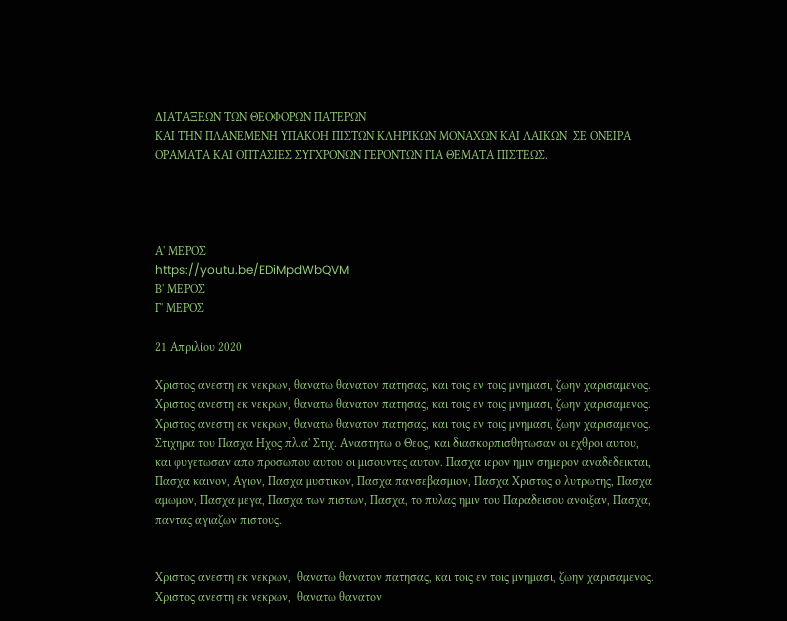ΔΙΑΤΑΞΕΩΝ ΤΩΝ ΘΕΟΦΟΡΩΝ ΠΑΤΕΡΩΝ
ΚΑΙ ΤΗΝ ΠΛΑΝΕΜΕΝΗ ΥΠΑΚΟΗ ΠΙΣΤΩΝ ΚΛΗΡΙΚΩΝ ΜΟΝΑΧΩΝ ΚΑΙ ΛΑΙΚΩΝ  ΣΕ ΟΝΕΙΡΑ ΟΡΑΜΑΤΑ ΚΑΙ ΟΠΤΑΣΙΕΣ ΣΥΓΧΡΟΝΩΝ ΓΕΡΟΝΤΩΝ ΓΙΑ ΘΕΜΑΤΑ ΠΙΣΤΕΩΣ.




Α' ΜΕΡΟΣ
https://youtu.be/EDiMpdWbQVM
Β' ΜΕΡΟΣ
Γ' ΜΕΡΟΣ

21 Απριλίου 2020

Χριστος ανεστη εκ νεκρων, θανατω θανατον πατησας, και τοις εν τοις μνημασι, ζωην χαρισαμενος. Χριστος ανεστη εκ νεκρων, θανατω θανατον πατησας, και τοις εν τοις μνημασι, ζωην χαρισαμενος. Χριστος ανεστη εκ νεκρων, θανατω θανατον πατησας, και τοις εν τοις μνημασι, ζωην χαρισαμενος. Στιχηρα του Πασχα Ηχος πλ.α' Στιχ. Αναστητω ο Θεος, και διασκορπισθητωσαν οι εχθροι αυτου, και φυγετωσαν απο προσωπου αυτου οι μισουντες αυτον. Πασχα ιερον ημιν σημερον αναδεδεικται, Πασχα καινον, Αγιον, Πασχα μυστικον, Πασχα πανσεβασμιον, Πασχα Χριστος ο λυτρωτης, Πασχα αμωμον, Πασχα μεγα, Πασχα των πιστων, Πασχα, το πυλας ημιν του Παραδεισου ανοιξαν, Πασχα, παντας αγιαζων πιστους.


Χριστος ανεστη εκ νεκρων,  θανατω θανατον πατησας, και τοις εν τοις μνημασι, ζωην χαρισαμενος.
Χριστος ανεστη εκ νεκρων,  θανατω θανατον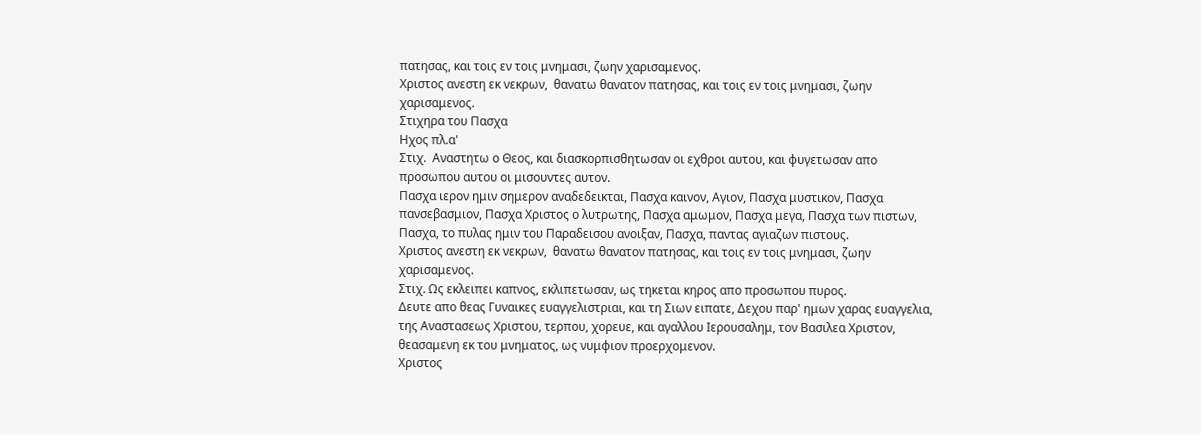πατησας, και τοις εν τοις μνημασι, ζωην χαρισαμενος.
Χριστος ανεστη εκ νεκρων,  θανατω θανατον πατησας, και τοις εν τοις μνημασι, ζωην χαρισαμενος.
Στιχηρα του Πασχα
Ηχος πλ.α'
Στιχ.  Αναστητω ο Θεος, και διασκορπισθητωσαν οι εχθροι αυτου, και φυγετωσαν απο προσωπου αυτου οι μισουντες αυτον.
Πασχα ιερον ημιν σημερον αναδεδεικται, Πασχα καινον, Αγιον, Πασχα μυστικον, Πασχα πανσεβασμιον, Πασχα Χριστος ο λυτρωτης, Πασχα αμωμον, Πασχα μεγα, Πασχα των πιστων, Πασχα, το πυλας ημιν του Παραδεισου ανοιξαν, Πασχα, παντας αγιαζων πιστους.
Χριστος ανεστη εκ νεκρων,  θανατω θανατον πατησας, και τοις εν τοις μνημασι, ζωην χαρισαμενος.
Στιχ. Ως εκλειπει καπνος, εκλιπετωσαν, ως τηκεται κηρος απο προσωπου πυρος.
Δευτε απο θεας Γυναικες ευαγγελιστριαι, και τη Σιων ειπατε, Δεχου παρ' ημων χαρας ευαγγελια, της Αναστασεως Χριστου, τερπου, χορευε, και αγαλλου Ιερουσαλημ, τον Βασιλεα Χριστον, θεασαμενη εκ του μνηματος, ως νυμφιον προερχομενον.
Χριστος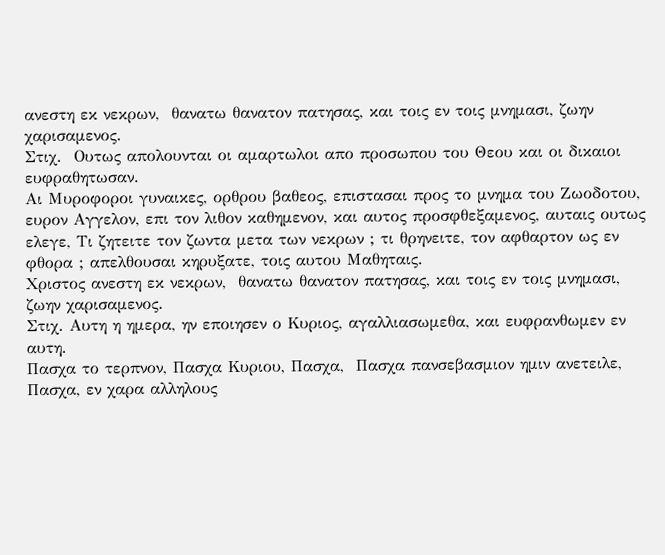ανεστη εκ νεκρων,  θανατω θανατον πατησας, και τοις εν τοις μνημασι, ζωην χαρισαμενος.
Στιχ.  Ουτως απολουνται οι αμαρτωλοι απο προσωπου του Θεου και οι δικαιοι ευφραθητωσαν.
Αι Μυροφοροι γυναικες, ορθρου βαθεος, επιστασαι προς το μνημα του Ζωοδοτου, ευρον Αγγελον, επι τον λιθον καθημενον, και αυτος προσφθεξαμενος, αυταις ουτως ελεγε, Τι ζητειτε τον ζωντα μετα των νεκρων ; τι θρηνειτε, τον αφθαρτον ως εν φθορα ; απελθουσαι κηρυξατε, τοις αυτου Μαθηταις.
Χριστος ανεστη εκ νεκρων,  θανατω θανατον πατησας, και τοις εν τοις μνημασι, ζωην χαρισαμενος.
Στιχ. Αυτη η ημερα, ην εποιησεν ο Κυριος, αγαλλιασωμεθα, και ευφρανθωμεν εν αυτη.
Πασχα το τερπνον, Πασχα Κυριου, Πασχα,  Πασχα πανσεβασμιον ημιν ανετειλε, Πασχα, εν χαρα αλληλους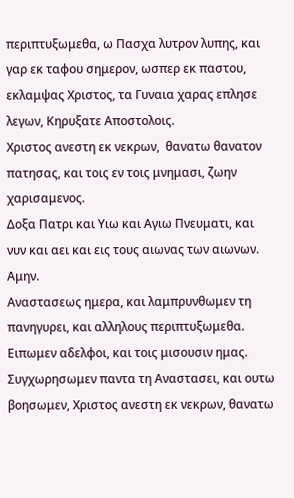περιπτυξωμεθα, ω Πασχα λυτρον λυπης, και γαρ εκ ταφου σημερον, ωσπερ εκ παστου, εκλαμψας Χριστος, τα Γυναια χαρας επλησε λεγων, Κηρυξατε Αποστολοις.
Χριστος ανεστη εκ νεκρων,  θανατω θανατον πατησας, και τοις εν τοις μνημασι, ζωην χαρισαμενος.
Δοξα Πατρι και Υιω και Αγιω Πνευματι, και νυν και αει και εις τους αιωνας των αιωνων. Αμην.
Αναστασεως ημερα, και λαμπρυνθωμεν τη πανηγυρει, και αλληλους περιπτυξωμεθα. Ειπωμεν αδελφοι, και τοις μισουσιν ημας. Συγχωρησωμεν παντα τη Αναστασει, και ουτω βοησωμεν, Χριστος ανεστη εκ νεκρων, θανατω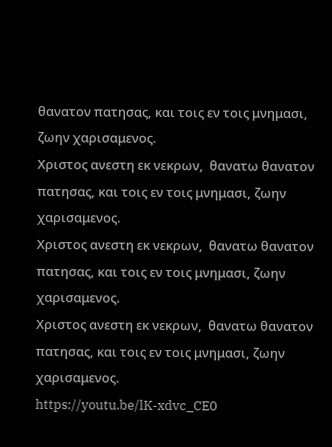θανατον πατησας, και τοις εν τοις μνημασι, ζωην χαρισαμενος.
Χριστος ανεστη εκ νεκρων,  θανατω θανατον πατησας, και τοις εν τοις μνημασι, ζωην χαρισαμενος.
Χριστος ανεστη εκ νεκρων,  θανατω θανατον πατησας, και τοις εν τοις μνημασι, ζωην χαρισαμενος.
Χριστος ανεστη εκ νεκρων,  θανατω θανατον πατησας, και τοις εν τοις μνημασι, ζωην χαρισαμενος.
https://youtu.be/lK-xdvc_CE0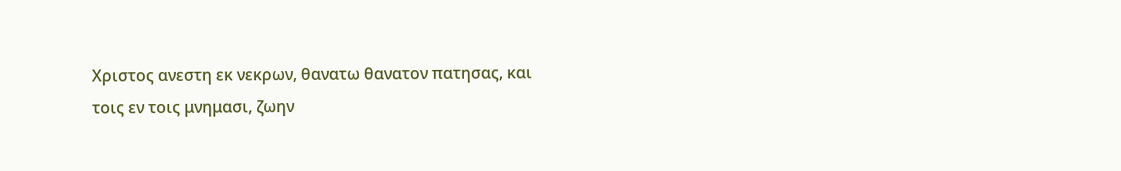Χριστος ανεστη εκ νεκρων, θανατω θανατον πατησας, και τοις εν τοις μνημασι, ζωην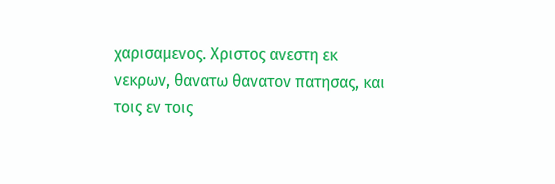χαρισαμενος. Χριστος ανεστη εκ νεκρων, θανατω θανατον πατησας, και τοις εν τοις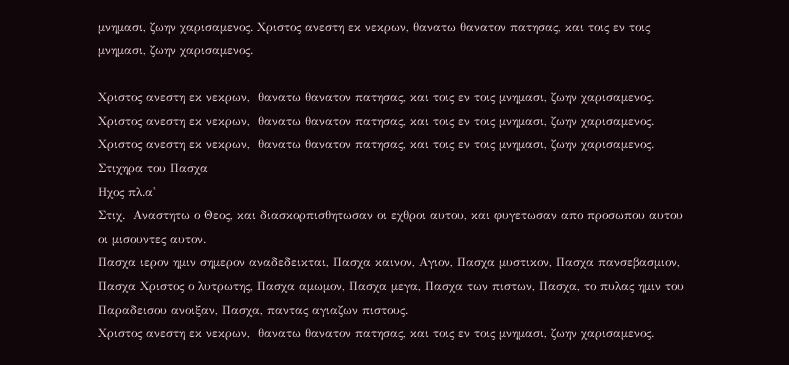μνημασι, ζωην χαρισαμενος. Χριστος ανεστη εκ νεκρων, θανατω θανατον πατησας, και τοις εν τοις μνημασι, ζωην χαρισαμενος.

Χριστος ανεστη εκ νεκρων,  θανατω θανατον πατησας, και τοις εν τοις μνημασι, ζωην χαρισαμενος.
Χριστος ανεστη εκ νεκρων,  θανατω θανατον πατησας, και τοις εν τοις μνημασι, ζωην χαρισαμενος.
Χριστος ανεστη εκ νεκρων,  θανατω θανατον πατησας, και τοις εν τοις μνημασι, ζωην χαρισαμενος.
Στιχηρα του Πασχα
Ηχος πλ.α'
Στιχ.  Αναστητω ο Θεος, και διασκορπισθητωσαν οι εχθροι αυτου, και φυγετωσαν απο προσωπου αυτου οι μισουντες αυτον.
Πασχα ιερον ημιν σημερον αναδεδεικται, Πασχα καινον, Αγιον, Πασχα μυστικον, Πασχα πανσεβασμιον, Πασχα Χριστος ο λυτρωτης, Πασχα αμωμον, Πασχα μεγα, Πασχα των πιστων, Πασχα, το πυλας ημιν του Παραδεισου ανοιξαν, Πασχα, παντας αγιαζων πιστους.
Χριστος ανεστη εκ νεκρων,  θανατω θανατον πατησας, και τοις εν τοις μνημασι, ζωην χαρισαμενος.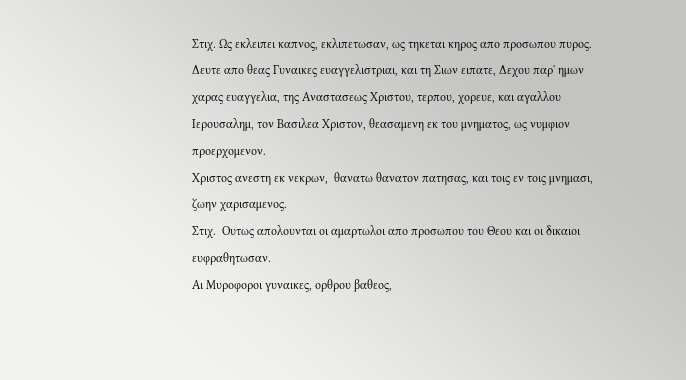Στιχ. Ως εκλειπει καπνος, εκλιπετωσαν, ως τηκεται κηρος απο προσωπου πυρος.
Δευτε απο θεας Γυναικες ευαγγελιστριαι, και τη Σιων ειπατε, Δεχου παρ' ημων χαρας ευαγγελια, της Αναστασεως Χριστου, τερπου, χορευε, και αγαλλου Ιερουσαλημ, τον Βασιλεα Χριστον, θεασαμενη εκ του μνηματος, ως νυμφιον προερχομενον.
Χριστος ανεστη εκ νεκρων,  θανατω θανατον πατησας, και τοις εν τοις μνημασι, ζωην χαρισαμενος.
Στιχ.  Ουτως απολουνται οι αμαρτωλοι απο προσωπου του Θεου και οι δικαιοι ευφραθητωσαν.
Αι Μυροφοροι γυναικες, ορθρου βαθεος,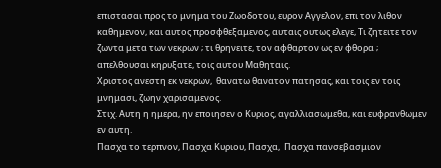επιστασαι προς το μνημα του Ζωοδοτου, ευρον Αγγελον, επι τον λιθον καθημενον, και αυτος προσφθεξαμενος, αυταις ουτως ελεγε, Τι ζητειτε τον ζωντα μετα των νεκρων ; τι θρηνειτε, τον αφθαρτον ως εν φθορα ; απελθουσαι κηρυξατε, τοις αυτου Μαθηταις.
Χριστος ανεστη εκ νεκρων,  θανατω θανατον πατησας, και τοις εν τοις μνημασι, ζωην χαρισαμενος.
Στιχ. Αυτη η ημερα, ην εποιησεν ο Κυριος, αγαλλιασωμεθα, και ευφρανθωμεν εν αυτη.
Πασχα το τερπνον, Πασχα Κυριου, Πασχα,  Πασχα πανσεβασμιον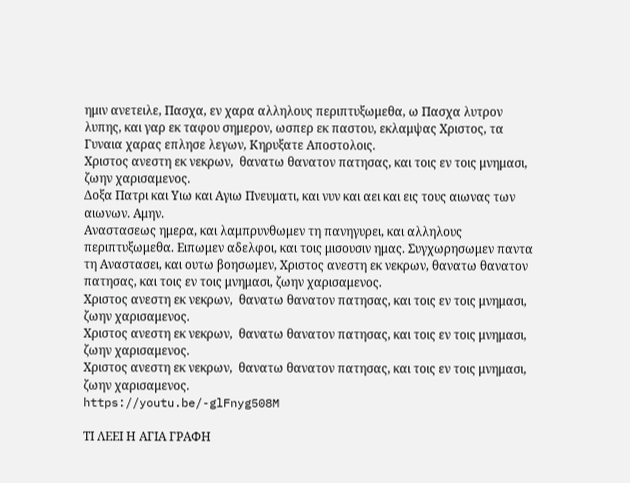ημιν ανετειλε, Πασχα, εν χαρα αλληλους περιπτυξωμεθα, ω Πασχα λυτρον λυπης, και γαρ εκ ταφου σημερον, ωσπερ εκ παστου, εκλαμψας Χριστος, τα Γυναια χαρας επλησε λεγων, Κηρυξατε Αποστολοις.
Χριστος ανεστη εκ νεκρων,  θανατω θανατον πατησας, και τοις εν τοις μνημασι, ζωην χαρισαμενος.
Δοξα Πατρι και Υιω και Αγιω Πνευματι, και νυν και αει και εις τους αιωνας των αιωνων. Αμην.
Αναστασεως ημερα, και λαμπρυνθωμεν τη πανηγυρει, και αλληλους περιπτυξωμεθα. Ειπωμεν αδελφοι, και τοις μισουσιν ημας. Συγχωρησωμεν παντα τη Αναστασει, και ουτω βοησωμεν, Χριστος ανεστη εκ νεκρων, θανατω θανατον πατησας, και τοις εν τοις μνημασι, ζωην χαρισαμενος.
Χριστος ανεστη εκ νεκρων,  θανατω θανατον πατησας, και τοις εν τοις μνημασι, ζωην χαρισαμενος.
Χριστος ανεστη εκ νεκρων,  θανατω θανατον πατησας, και τοις εν τοις μνημασι, ζωην χαρισαμενος.
Χριστος ανεστη εκ νεκρων,  θανατω θανατον πατησας, και τοις εν τοις μνημασι, ζωην χαρισαμενος.
https://youtu.be/-glFnyg508M

ΤΙ ΛΕΕΙ Η ΑΓΙΑ ΓΡΑΦΗ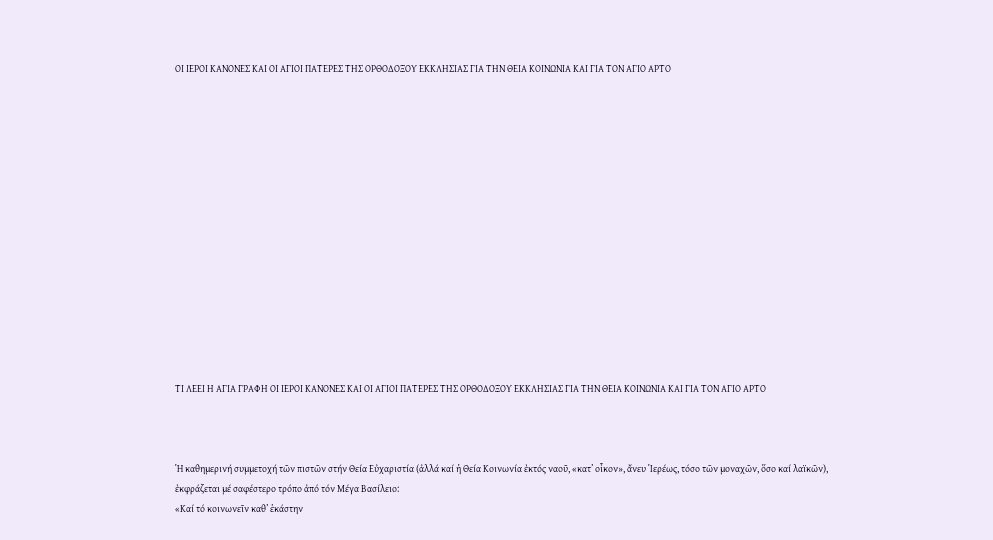ΟΙ ΙΕΡΟΙ ΚΑΝΟΝΕΣ ΚΑΙ ΟΙ ΑΓΙΟΙ ΠΑΤΕΡΕΣ ΤΗΣ ΟΡΘΟΔΟΞΟΥ ΕΚΚΛΗΣΙΑΣ ΓΙΑ ΤΗΝ ΘΕΙΑ ΚΟΙΝΩΝΙΑ ΚΑΙ ΓΙΑ ΤΟΝ ΑΓΙΟ ΑΡΤΟ















ΤΙ ΛΕΕΙ Η ΑΓΙΑ ΓΡΑΦΗ ΟΙ ΙΕΡΟΙ ΚΑΝΟΝΕΣ ΚΑΙ ΟΙ ΑΓΙΟΙ ΠΑΤΕΡΕΣ ΤΗΣ ΟΡΘΟΔΟΞΟΥ ΕΚΚΛΗΣΙΑΣ ΓΙΑ ΤΗΝ ΘΕΙΑ ΚΟΙΝΩΝΙΑ ΚΑΙ ΓΙΑ ΤΟΝ ΑΓΙΟ ΑΡΤΟ



Ἡ καθημερινή συμμετοχή τῶν πιστῶν στήν Θεία Εὐχαριστία (ἀλλά καί ἡ Θεία Κοινωνία ἐκτός ναοῦ, «κατ’ οἶκον», ἄνευ Ἱερέως, τόσο τῶν μοναχῶν, ὅσο καί λαϊκῶν), ἐκφράζεται μέ σαφέστερο τρόπο ἀπό τόν Μέγα Βασίλειο:
«Καί τό κοινωνεῖν καθ’ ἑκάστην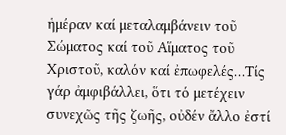ἡμέραν καί μεταλαμβάνειν τοῦ Σώματος καί τοῦ Αἵματος τοῦ Χριστοῦ, καλόν καί ἐπωφελές…Τίς γάρ ἀμφιβάλλει, ὅτι τό μετέχειν συνεχῶς τῆς ζωῆς, οὐδέν ἄλλο ἐστί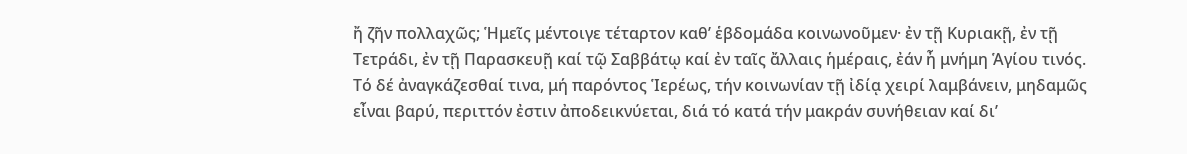ἤ ζῆν πολλαχῶς; Ἡμεῖς μέντοιγε τέταρτον καθ’ ἑβδομάδα κοινωνοῦμεν· ἐν τῇ Κυριακῇ, ἐν τῇ Τετράδι, ἐν τῇ Παρασκευῇ καί τῷ Σαββάτῳ καί ἐν ταῖς ἄλλαις ἡμέραις, ἐάν ἦ μνήμη Ἁγίου τινός.
Τό δέ ἀναγκάζεσθαί τινα, μή παρόντος Ἱερέως, τήν κοινωνίαν τῇ ἰδίᾳ χειρί λαμβάνειν, μηδαμῶς εἶναι βαρύ, περιττόν ἐστιν ἀποδεικνύεται, διά τό κατά τήν μακράν συνήθειαν καί δι’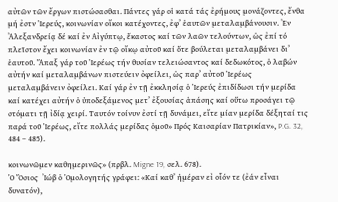αὐτῶν τῶν ἔργων πιστώσασθαι. Πάντες γάρ οἱ κατά τάς ἐρήμους μονάζοντες, ἔνθα μή ἐστν Ἱερεύς, κοινωνίαν οἴκοι κατέχοντες, ἐφ’ ἑαυτῶν μεταλαμβάνουσιν. Ἐν Ἀλεξανδρείᾳ δέ καί ἐν Αἰγύπτῳ, ἕκαστος καί τῶν λαῶν τελούντων, ὡς ἐπί τό πλεῖστον ἔχει κοινωνίαν ἐν τῷ οἴκῳ αὐτοῦ καί ὅτε βούλεται μεταλαμβάνει δι’ ἑαυτοῦ. Ἅπαξ γάρ τοῦ Ἱερέως τήν θυσίαν τελειώσαντος καί δεδωκότος, ὁ λαβών αὐτήν καί μεταλαμβάνων πιστεύειν ὀφείλει, ὡς παρ’ αὐτοῦ Ἱερέως μεταλαμβάνειν ὀφείλει. Καί γάρ ἐν τῇ ἐκκλησίᾳ ὁ Ἱερεύς ἐπιδίδωσι τήν μερίδα καί κατέχει αὐτήν ὁ ὑποδεξάμενος μετ’ ἐξουσίας ἁπάσης καί οὕτω προσάγει τῷ στόματι τῇ ἰδίᾳ χειρί. Ταυτόν τοίνυν ἐστί τῇ δυνάμει, εἴτε μίαν μερίδα δέξηταί τις παρά τοῦ Ἱερέως, εἴτε πολλάς μερίδας ὁμοῦ» Πρός Καισαρίαν Πατρικίαν», P.G. 32, 484 – 485).

κοινωνῶμεν καθημερινῶς» (πρβλ. Migne 19, σελ. 678).
Ὁ Ὅσιος  Ἰώβ ὁ Ὁμολογητής γράφει: «Καί καθ’ ἡμέραν εἰ οἷόν τε (ἐάν εἶναι δυνατόν),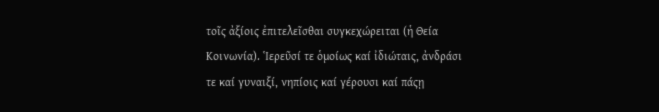τοῖς ἀξίοις ἐπιτελεῖσθαι συγκεχώρειται (ἡ Θεία Κοινωνία). Ἱερεῦσί τε ὁμοίως καί ἰδιώταις, ἀνδράσι τε καί γυναιξί, νηπίοις καί γέρουσι καί πάςῃ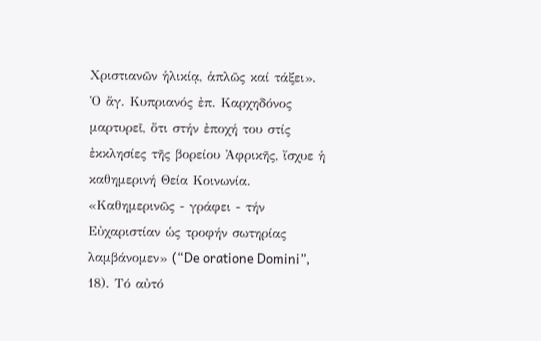Χριστιανῶν ἡλικίᾳ, ἁπλῶς καί τάξει».
Ὁ ἅγ. Κυπριανός ἐπ. Καρχηδόνος μαρτυρεῖ, ὅτι στήν ἐποχή του στίς ἐκκλησίες τῆς βορείου Ἀφρικῆς, ἴσχυε ἡ καθημερινή Θεία Κοινωνία. «Καθημερινῶς - γράφει - τήν Εὐχαριστίαν ὡς τροφήν σωτηρίας λαμβάνομεν» (“De oratione Domini”, 18). Τό αὐτό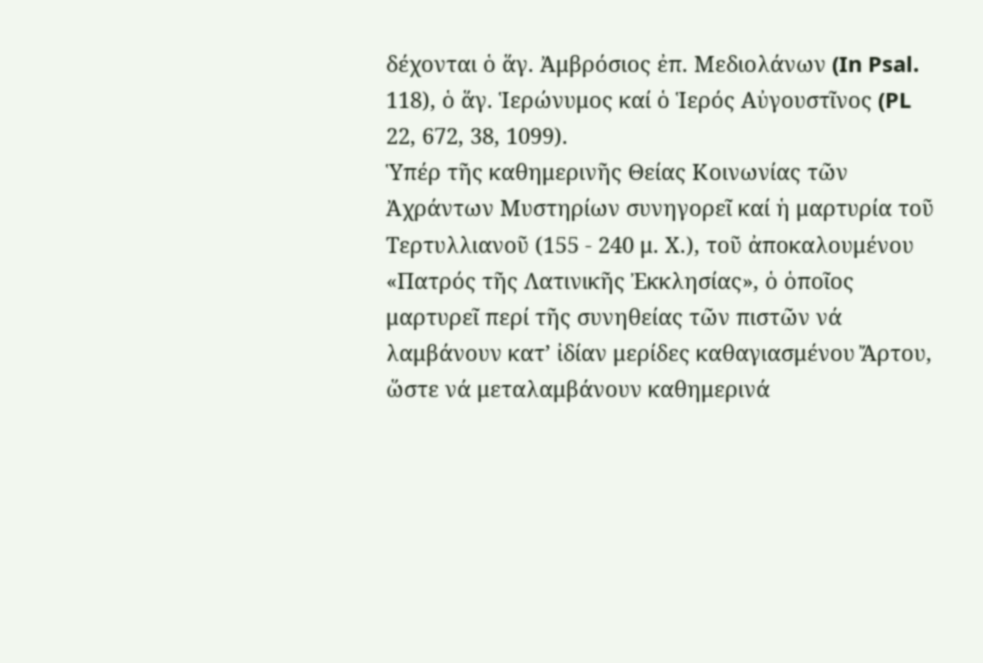δέχονται ὁ ἅγ. Ἀμβρόσιος ἐπ. Μεδιολάνων (In Psal. 118), ὁ ἅγ. Ἱερώνυμος καί ὁ Ἱερός Αὐγουστῖνος (PL 22, 672, 38, 1099).
Ὑπέρ τῆς καθημερινῆς Θείας Κοινωνίας τῶν Ἀχράντων Μυστηρίων συνηγορεῖ καί ἡ μαρτυρία τοῦ Τερτυλλιανοῦ (155 - 240 μ. Χ.), τοῦ ἀποκαλουμένου «Πατρός τῆς Λατινικῆς Ἐκκλησίας», ὁ ὁποῖος μαρτυρεῖ περί τῆς συνηθείας τῶν πιστῶν νά λαμβάνουν κατ’ ἰδίαν μερίδες καθαγιασμένου Ἄρτου, ὥστε νά μεταλαμβάνουν καθημερινά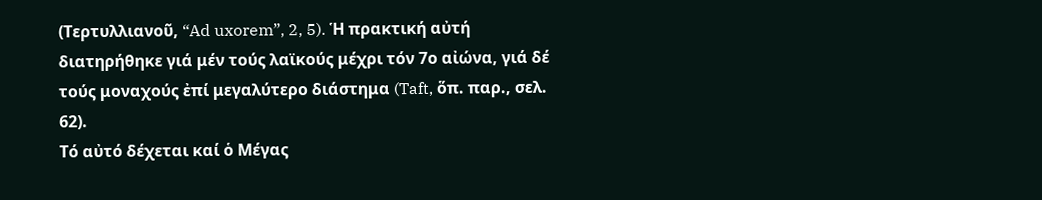(Τερτυλλιανοῦ, “Ad uxorem”, 2, 5). Ἡ πρακτική αὐτή διατηρήθηκε γιά μέν τούς λαϊκούς μέχρι τόν 7ο αἰώνα, γιά δέ τούς μοναχούς ἐπί μεγαλύτερο διάστημα (Taft, ὅπ. παρ., σελ. 62).
Τό αὐτό δέχεται καί ὁ Μέγας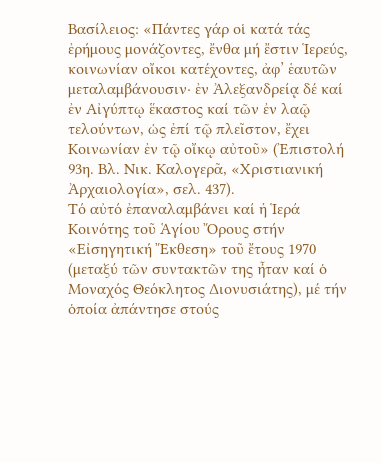Βασίλειος: «Πάντες γάρ οἱ κατά τάς ἐρήμους μονάζοντες, ἔνθα μή ἔστιν Ἱερεύς, κοινωνίαν οἴκοι κατέχοντες, ἀφ’ ἑαυτῶν μεταλαμβάνουσιν· ἐν Ἀλεξανδρείᾳ δέ καί ἐν Αἰγύπτῳ ἕκαστος καί τῶν ἐν λαῷ τελούντων, ὡς ἐπί τῷ πλεῖστον, ἔχει Κοινωνίαν ἐν τῷ οἴκῳ αὐτοῦ» (Ἐπιστολή 93η. Βλ. Νικ. Καλογερᾶ, «Χριστιανική Ἀρχαιολογία», σελ. 437).
Τό αὐτό ἐπαναλαμβάνει καί ἡ Ἱερά Κοινότης τοῦ Ἁγίου Ὄρους στήν «Εἰσηγητική Ἔκθεση» τοῦ ἔτους 1970 (μεταξύ τῶν συντακτῶν της ἦταν καί ὁ Μοναχός Θεόκλητος Διονυσιάτης), μέ τήν ὁποία ἀπάντησε στούς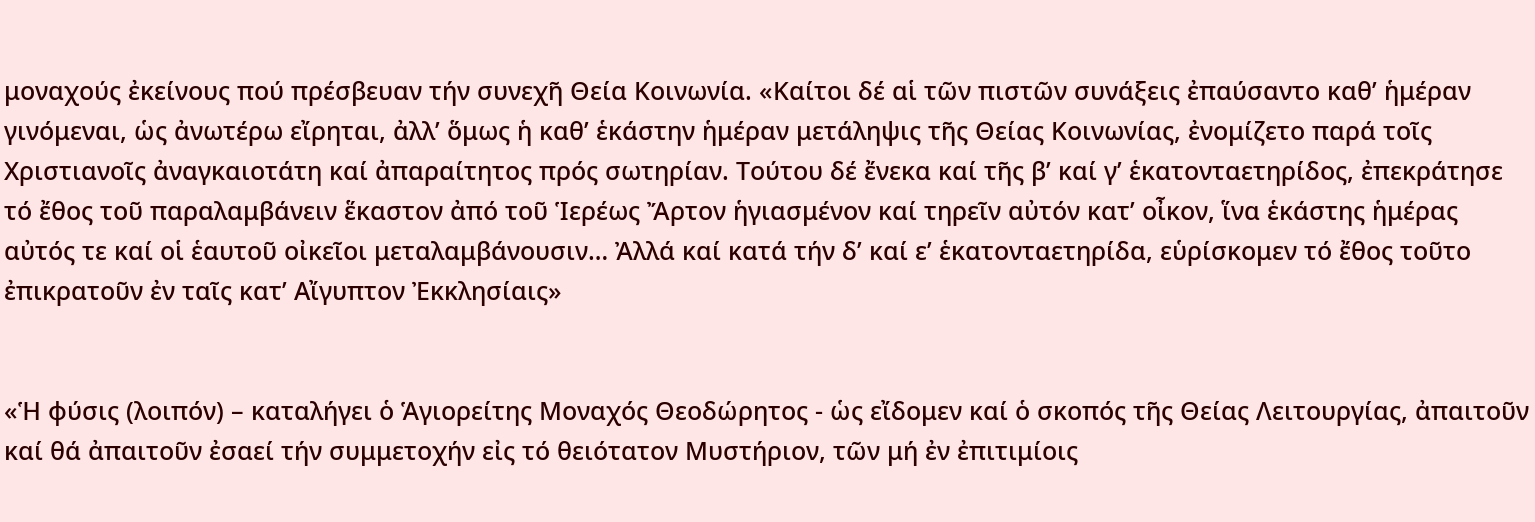μοναχούς ἐκείνους πού πρέσβευαν τήν συνεχῆ Θεία Κοινωνία. «Καίτοι δέ αἱ τῶν πιστῶν συνάξεις ἐπαύσαντο καθ’ ἡμέραν γινόμεναι, ὡς ἀνωτέρω εἴρηται, ἀλλ’ ὅμως ἡ καθ’ ἑκάστην ἡμέραν μετάληψις τῆς Θείας Κοινωνίας, ἐνομίζετο παρά τοῖς Χριστιανοῖς ἀναγκαιοτάτη καί ἀπαραίτητος πρός σωτηρίαν. Τούτου δέ ἔνεκα καί τῆς β’ καί γ’ ἑκατονταετηρίδος, ἐπεκράτησε τό ἔθος τοῦ παραλαμβάνειν ἕκαστον ἀπό τοῦ Ἱερέως Ἄρτον ἡγιασμένον καί τηρεῖν αὐτόν κατ’ οἶκον, ἵνα ἑκάστης ἡμέρας αὐτός τε καί οἱ ἑαυτοῦ οἰκεῖοι μεταλαμβάνουσιν… Ἀλλά καί κατά τήν δ’ καί ε’ ἑκατονταετηρίδα, εὑρίσκομεν τό ἔθος τοῦτο ἐπικρατοῦν ἐν ταῖς κατ’ Αἴγυπτον Ἐκκλησίαις»


«Ἡ φύσις (λοιπόν) – καταλήγει ὁ Ἁγιορείτης Μοναχός Θεοδώρητος - ὡς εἴδομεν καί ὁ σκοπός τῆς Θείας Λειτουργίας, ἀπαιτοῦν καί θά ἀπαιτοῦν ἐσαεί τήν συμμετοχήν εἰς τό θειότατον Μυστήριον, τῶν μή ἐν ἐπιτιμίοις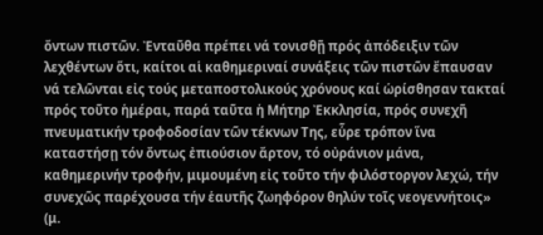ὄντων πιστῶν. Ἐνταῦθα πρέπει νά τονισθῇ πρός ἀπόδειξιν τῶν λεχθέντων ὅτι, καίτοι αἱ καθημεριναί συνάξεις τῶν πιστῶν ἔπαυσαν νά τελῶνται εἰς τούς μεταποστολικούς χρόνους καί ὡρίσθησαν τακταί πρός τοῦτο ἡμέραι, παρά ταῦτα ἡ Μήτηρ Ἐκκλησία, πρός συνεχῆ πνευματικήν τροφοδοσίαν τῶν τέκνων Της, εὗρε τρόπον ἵνα καταστήσῃ τόν ὄντως ἐπιούσιον ἄρτον, τό οὐράνιον μάνα, καθημερινήν τροφήν, μιμουμένη εἰς τοῦτο τήν φιλόστοργον λεχώ, τήν συνεχῶς παρέχουσα τήν ἑαυτῆς ζωηφόρον θηλύν τοῖς νεογεννήτοις» (μ.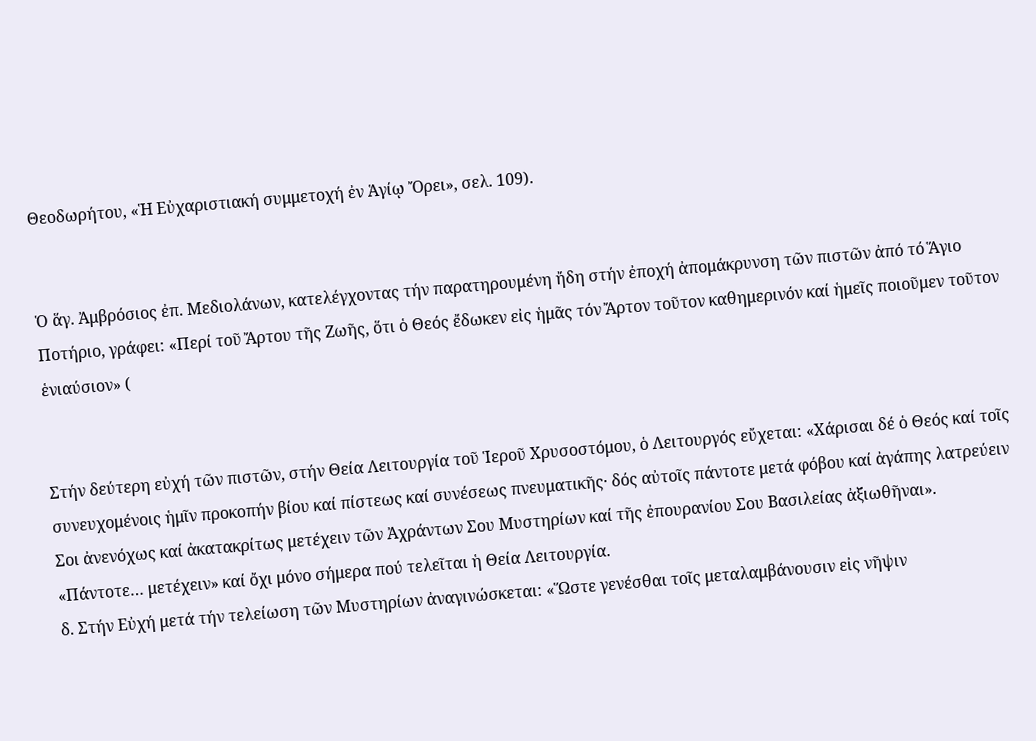Θεοδωρήτου, «Ἡ Εὐχαριστιακή συμμετοχή ἐν Ἁγίῳ Ὄρει», σελ. 109).


Ὁ ἅγ. Ἀμβρόσιος ἐπ. Μεδιολάνων, κατελέγχοντας τήν παρατηρουμένη ἤδη στήν ἐποχή ἀπομάκρυνση τῶν πιστῶν ἀπό τό Ἅγιο Ποτήριο, γράφει: «Περί τοῦ Ἄρτου τῆς Ζωῆς, ὅτι ὁ Θεός ἔδωκεν εἰς ἡμᾶς τόν Ἄρτον τοῦτον καθημερινόν καί ἡμεῖς ποιοῦμεν τοῦτον ἑνιαύσιον» (


Στήν δεύτερη εὐχή τῶν πιστῶν, στήν Θεία Λειτουργία τοῦ Ἱεροῦ Χρυσοστόμου, ὁ Λειτουργός εὔχεται: «Χάρισαι δέ ὁ Θεός καί τοῖς συνευχομένοις ἡμῖν προκοπήν βίου καί πίστεως καί συνέσεως πνευματικῆς· δός αὐτοῖς πάντοτε μετά φόβου καί ἀγάπης λατρεύειν Σοι ἀνενόχως καί ἀκατακρίτως μετέχειν τῶν Ἀχράντων Σου Μυστηρίων καί τῆς ἐπουρανίου Σου Βασιλείας ἀξιωθῆναι». «Πάντοτε… μετέχειν» καί ὄχι μόνο σήμερα πού τελεῖται ἡ Θεία Λειτουργία.
δ. Στήν Εὐχή μετά τήν τελείωση τῶν Μυστηρίων ἀναγινώσκεται: «Ὥστε γενέσθαι τοῖς μεταλαμβάνουσιν εἰς νῆψιν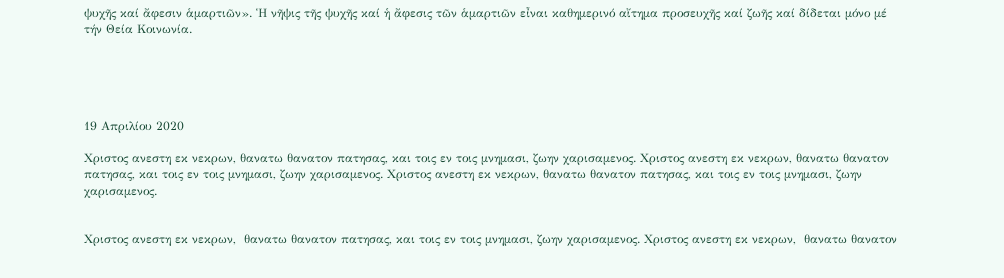ψυχῆς καί ἄφεσιν ἁμαρτιῶν». Ἡ νῆψις τῆς ψυχῆς καί ἡ ἄφεσις τῶν ἁμαρτιῶν εἶναι καθημερινό αἴτημα προσευχῆς καί ζωῆς καί δίδεται μόνο μέ τήν Θεία Κοινωνία.





19 Απριλίου 2020

Χριστος ανεστη εκ νεκρων, θανατω θανατον πατησας, και τοις εν τοις μνημασι, ζωην χαρισαμενος. Χριστος ανεστη εκ νεκρων, θανατω θανατον πατησας, και τοις εν τοις μνημασι, ζωην χαρισαμενος. Χριστος ανεστη εκ νεκρων, θανατω θανατον πατησας, και τοις εν τοις μνημασι, ζωην χαρισαμενος.


Χριστος ανεστη εκ νεκρων,  θανατω θανατον πατησας, και τοις εν τοις μνημασι, ζωην χαρισαμενος. Χριστος ανεστη εκ νεκρων,  θανατω θανατον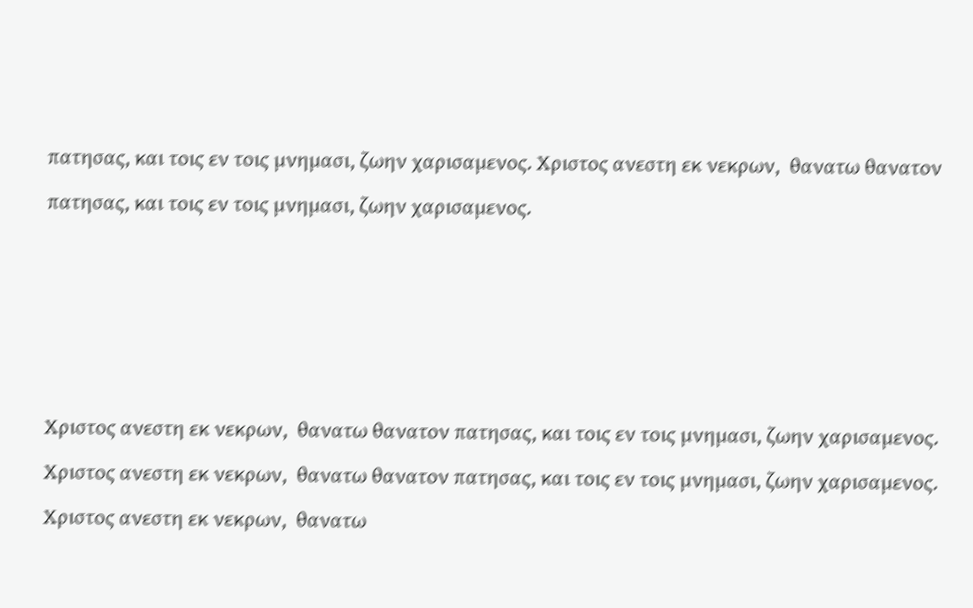πατησας, και τοις εν τοις μνημασι, ζωην χαρισαμενος. Χριστος ανεστη εκ νεκρων,  θανατω θανατον πατησας, και τοις εν τοις μνημασι, ζωην χαρισαμενος.




Χριστος ανεστη εκ νεκρων,  θανατω θανατον πατησας, και τοις εν τοις μνημασι, ζωην χαρισαμενος.
Χριστος ανεστη εκ νεκρων,  θανατω θανατον πατησας, και τοις εν τοις μνημασι, ζωην χαρισαμενος.
Χριστος ανεστη εκ νεκρων,  θανατω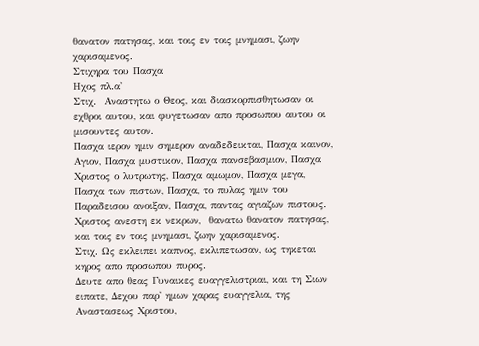θανατον πατησας, και τοις εν τοις μνημασι, ζωην χαρισαμενος.
Στιχηρα του Πασχα
Ηχος πλ.α'
Στιχ.  Αναστητω ο Θεος, και διασκορπισθητωσαν οι εχθροι αυτου, και φυγετωσαν απο προσωπου αυτου οι μισουντες αυτον.
Πασχα ιερον ημιν σημερον αναδεδεικται, Πασχα καινον, Αγιον, Πασχα μυστικον, Πασχα πανσεβασμιον, Πασχα Χριστος ο λυτρωτης, Πασχα αμωμον, Πασχα μεγα, Πασχα των πιστων, Πασχα, το πυλας ημιν του Παραδεισου ανοιξαν, Πασχα, παντας αγιαζων πιστους.
Χριστος ανεστη εκ νεκρων,  θανατω θανατον πατησας, και τοις εν τοις μνημασι, ζωην χαρισαμενος.
Στιχ. Ως εκλειπει καπνος, εκλιπετωσαν, ως τηκεται κηρος απο προσωπου πυρος.
Δευτε απο θεας Γυναικες ευαγγελιστριαι, και τη Σιων ειπατε, Δεχου παρ' ημων χαρας ευαγγελια, της Αναστασεως Χριστου,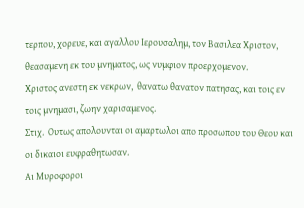τερπου, χορευε, και αγαλλου Ιερουσαλημ, τον Βασιλεα Χριστον, θεασαμενη εκ του μνηματος, ως νυμφιον προερχομενον.
Χριστος ανεστη εκ νεκρων,  θανατω θανατον πατησας, και τοις εν τοις μνημασι, ζωην χαρισαμενος.
Στιχ.  Ουτως απολουνται οι αμαρτωλοι απο προσωπου του Θεου και οι δικαιοι ευφραθητωσαν.
Αι Μυροφοροι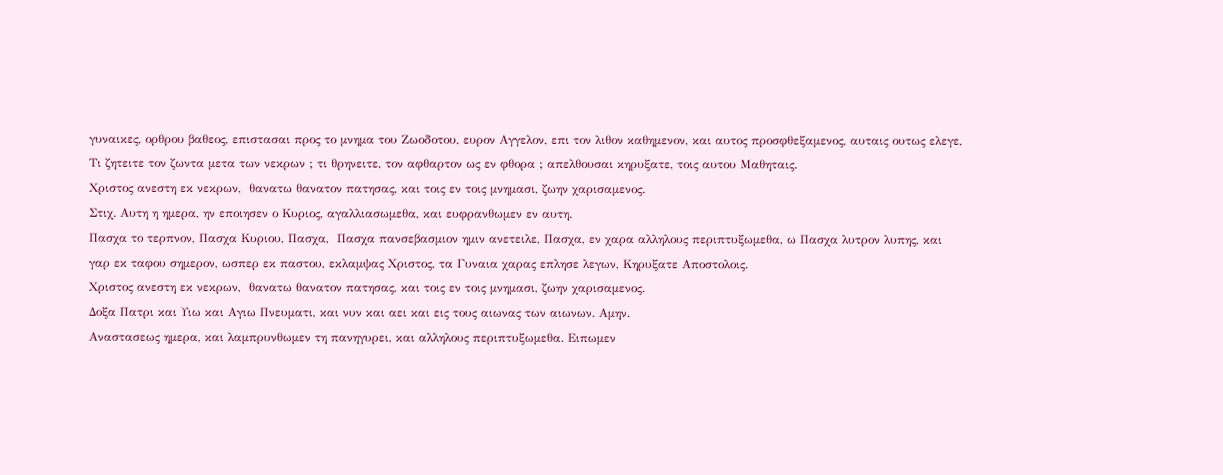γυναικες, ορθρου βαθεος, επιστασαι προς το μνημα του Ζωοδοτου, ευρον Αγγελον, επι τον λιθον καθημενον, και αυτος προσφθεξαμενος, αυταις ουτως ελεγε, Τι ζητειτε τον ζωντα μετα των νεκρων ; τι θρηνειτε, τον αφθαρτον ως εν φθορα ; απελθουσαι κηρυξατε, τοις αυτου Μαθηταις.
Χριστος ανεστη εκ νεκρων,  θανατω θανατον πατησας, και τοις εν τοις μνημασι, ζωην χαρισαμενος.
Στιχ. Αυτη η ημερα, ην εποιησεν ο Κυριος, αγαλλιασωμεθα, και ευφρανθωμεν εν αυτη.
Πασχα το τερπνον, Πασχα Κυριου, Πασχα,  Πασχα πανσεβασμιον ημιν ανετειλε, Πασχα, εν χαρα αλληλους περιπτυξωμεθα, ω Πασχα λυτρον λυπης, και γαρ εκ ταφου σημερον, ωσπερ εκ παστου, εκλαμψας Χριστος, τα Γυναια χαρας επλησε λεγων, Κηρυξατε Αποστολοις.
Χριστος ανεστη εκ νεκρων,  θανατω θανατον πατησας, και τοις εν τοις μνημασι, ζωην χαρισαμενος.
Δοξα Πατρι και Υιω και Αγιω Πνευματι, και νυν και αει και εις τους αιωνας των αιωνων. Αμην.
Αναστασεως ημερα, και λαμπρυνθωμεν τη πανηγυρει, και αλληλους περιπτυξωμεθα. Ειπωμεν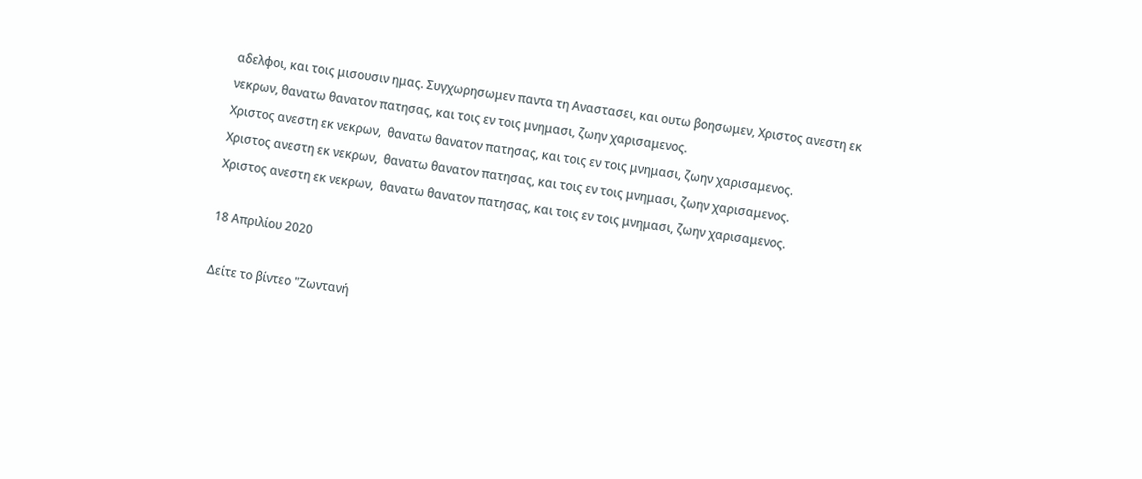αδελφοι, και τοις μισουσιν ημας. Συγχωρησωμεν παντα τη Αναστασει, και ουτω βοησωμεν, Χριστος ανεστη εκ νεκρων, θανατω θανατον πατησας, και τοις εν τοις μνημασι, ζωην χαρισαμενος.
Χριστος ανεστη εκ νεκρων,  θανατω θανατον πατησας, και τοις εν τοις μνημασι, ζωην χαρισαμενος.
Χριστος ανεστη εκ νεκρων,  θανατω θανατον πατησας, και τοις εν τοις μνημασι, ζωην χαρισαμενος.
Χριστος ανεστη εκ νεκρων,  θανατω θανατον πατησας, και τοις εν τοις μνημασι, ζωην χαρισαμενος.

18 Απριλίου 2020

Δείτε το βίντεο "Ζωντανή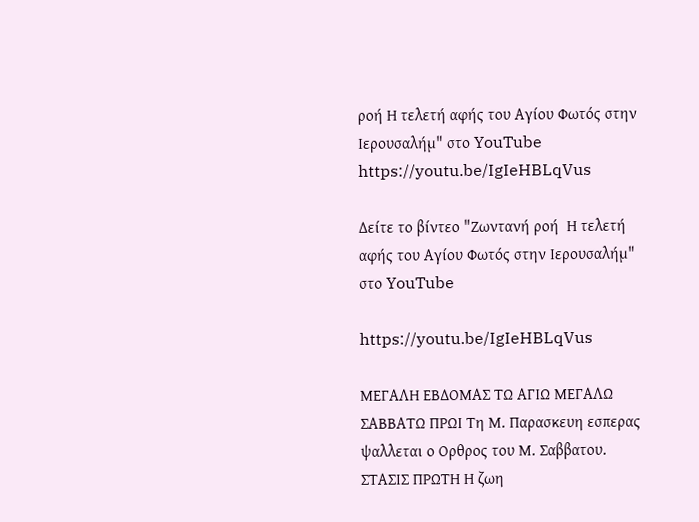ροή Η τελετή αφής του Αγίου Φωτός στην Ιερουσαλήμ" στο YouTube https://youtu.be/IgIeHBLqVus

Δείτε το βίντεο "Ζωντανή ροή  Η τελετή αφής του Αγίου Φωτός στην Ιερουσαλήμ" στο YouTube

https://youtu.be/IgIeHBLqVus

ΜΕΓΑΛΗ ΕΒΔΟΜΑΣ ΤΩ ΑΓΙΩ ΜΕΓΑΛΩ ΣΑΒΒΑΤΩ ΠΡΩΙ Τη Μ. Παρασκευη εσπερας ψαλλεται ο Ορθρος του Μ. Σαββατου. ΣΤΑΣΙΣ ΠΡΩΤΗ Η ζωη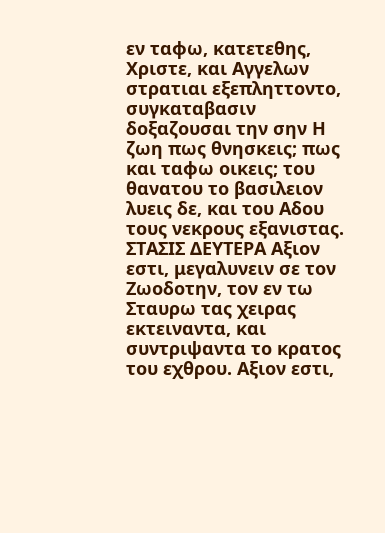εν ταφω, κατετεθης, Χριστε, και Αγγελων στρατιαι εξεπληττοντο, συγκαταβασιν δοξαζουσαι την σην Η ζωη πως θνησκεις; πως και ταφω οικεις; του θανατου το βασιλειον λυεις δε, και του Αδου τους νεκρους εξανιστας. ΣΤΑΣΙΣ ΔΕΥΤΕΡΑ Αξιον εστι, μεγαλυνειν σε τον Ζωοδοτην, τον εν τω Σταυρω τας χειρας εκτειναντα, και συντριψαντα το κρατος του εχθρου. Αξιον εστι,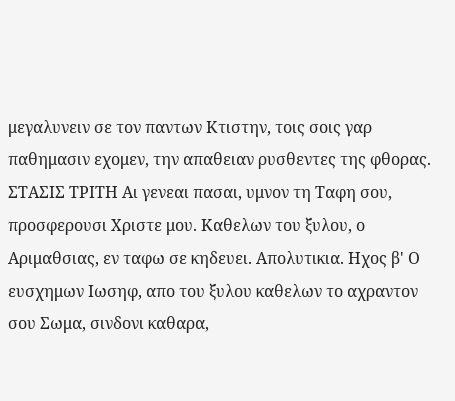μεγαλυνειν σε τον παντων Κτιστην, τοις σοις γαρ παθημασιν εχομεν, την απαθειαν ρυσθεντες της φθορας. ΣΤΑΣΙΣ ΤΡΙΤΗ Αι γενεαι πασαι, υμνον τη Ταφη σου, προσφερουσι Χριστε μου. Καθελων του ξυλου, ο Αριμαθσιας, εν ταφω σε κηδευει. Απολυτικια. Ηχος β' Ο ευσχημων Ιωσηφ, απο του ξυλου καθελων το αχραντον σου Σωμα, σινδονι καθαρα,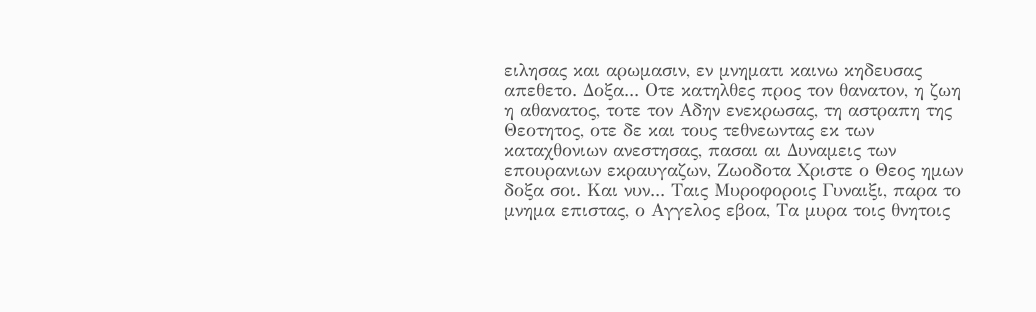ειλησας και αρωμασιν, εν μνηματι καινω κηδευσας απεθετο. Δοξα... Οτε κατηλθες προς τον θανατον, η ζωη η αθανατος, τοτε τον Αδην ενεκρωσας, τη αστραπη της Θεοτητος, οτε δε και τους τεθνεωντας εκ των καταχθονιων ανεστησας, πασαι αι Δυναμεις των επουρανιων εκραυγαζων, Ζωοδοτα Χριστε ο Θεος ημων δοξα σοι. Και νυν... Ταις Μυροφοροις Γυναιξι, παρα το μνημα επιστας, ο Αγγελος εβοα, Τα μυρα τοις θνητοις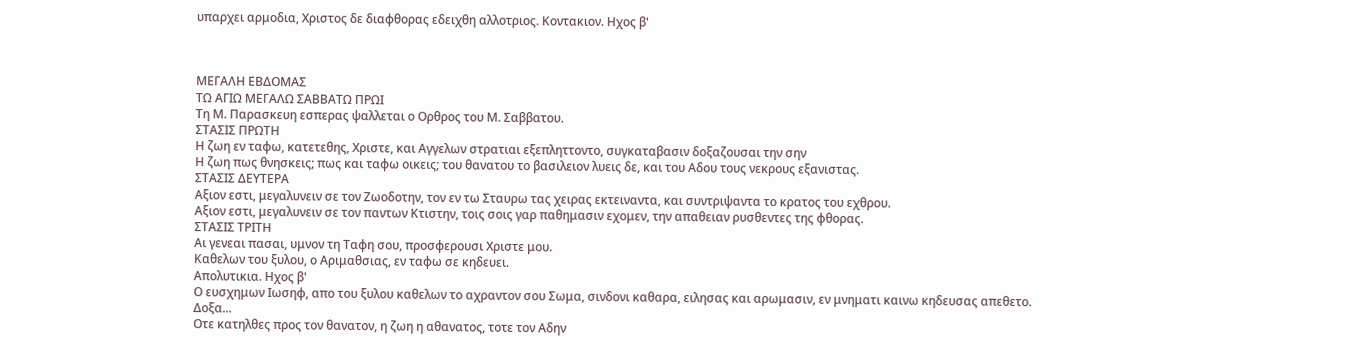υπαρχει αρμοδια, Χριστος δε διαφθορας εδειχθη αλλοτριος. Κοντακιον. Ηχος β'



ΜΕΓΑΛΗ ΕΒΔΟΜΑΣ
ΤΩ ΑΓΙΩ ΜΕΓΑΛΩ ΣΑΒΒΑΤΩ ΠΡΩΙ
Τη Μ. Παρασκευη εσπερας ψαλλεται ο Ορθρος του Μ. Σαββατου.
ΣΤΑΣΙΣ ΠΡΩΤΗ
Η ζωη εν ταφω, κατετεθης, Χριστε, και Αγγελων στρατιαι εξεπληττοντο, συγκαταβασιν δοξαζουσαι την σην
Η ζωη πως θνησκεις; πως και ταφω οικεις; του θανατου το βασιλειον λυεις δε, και του Αδου τους νεκρους εξανιστας.
ΣΤΑΣΙΣ ΔΕΥΤΕΡΑ
Αξιον εστι, μεγαλυνειν σε τον Ζωοδοτην, τον εν τω Σταυρω τας χειρας εκτειναντα, και συντριψαντα το κρατος του εχθρου.
Αξιον εστι, μεγαλυνειν σε τον παντων Κτιστην, τοις σοις γαρ παθημασιν εχομεν, την απαθειαν ρυσθεντες της φθορας.
ΣΤΑΣΙΣ ΤΡΙΤΗ
Αι γενεαι πασαι, υμνον τη Ταφη σου, προσφερουσι Χριστε μου.
Καθελων του ξυλου, ο Αριμαθσιας, εν ταφω σε κηδευει.
Απολυτικια. Ηχος β'
Ο ευσχημων Ιωσηφ, απο του ξυλου καθελων το αχραντον σου Σωμα, σινδονι καθαρα, ειλησας και αρωμασιν, εν μνηματι καινω κηδευσας απεθετο.
Δοξα...
Οτε κατηλθες προς τον θανατον, η ζωη η αθανατος, τοτε τον Αδην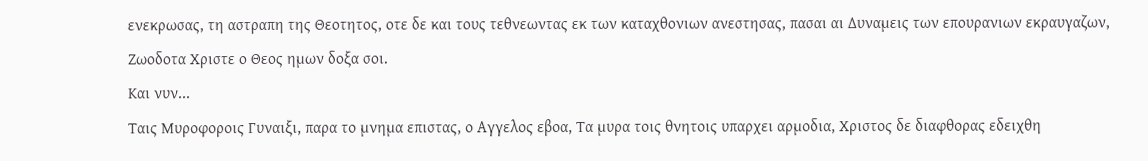ενεκρωσας, τη αστραπη της Θεοτητος, οτε δε και τους τεθνεωντας εκ των καταχθονιων ανεστησας, πασαι αι Δυναμεις των επουρανιων εκραυγαζων, Ζωοδοτα Χριστε ο Θεος ημων δοξα σοι.
Και νυν...
Ταις Μυροφοροις Γυναιξι, παρα το μνημα επιστας, ο Αγγελος εβοα, Τα μυρα τοις θνητοις υπαρχει αρμοδια, Χριστος δε διαφθορας εδειχθη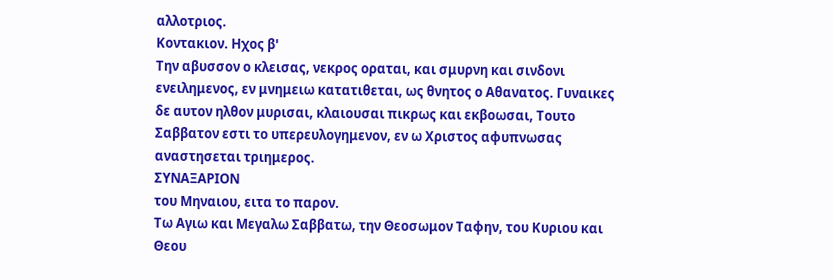αλλοτριος.
Κοντακιον. Ηχος β'
Την αβυσσον ο κλεισας, νεκρος οραται, και σμυρνη και σινδονι ενειλημενος, εν μνημειω κατατιθεται, ως θνητος ο Αθανατος. Γυναικες δε αυτον ηλθον μυρισαι, κλαιουσαι πικρως και εκβοωσαι, Τουτο Σαββατον εστι το υπερευλογημενον, εν ω Χριστος αφυπνωσας αναστησεται τριημερος.
ΣΥΝΑΞΑΡΙΟΝ
του Μηναιου, ειτα το παρον.
Τω Αγιω και Μεγαλω Σαββατω, την Θεοσωμον Ταφην, του Κυριου και Θεου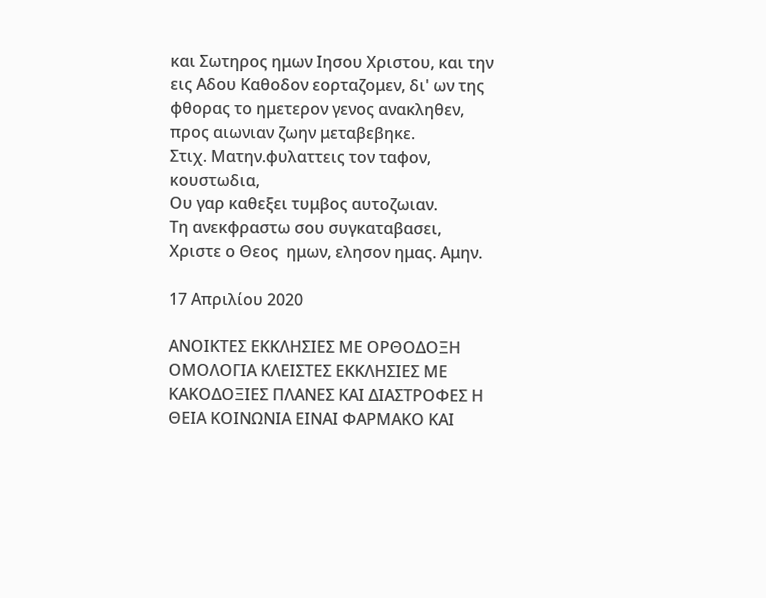και Σωτηρος ημων Ιησου Χριστου, και την εις Αδου Καθοδον εορταζομεν, δι' ων της φθορας το ημετερον γενος ανακληθεν, προς αιωνιαν ζωην μεταβεβηκε.
Στιχ. Ματην.φυλαττεις τον ταφον, κουστωδια,
Ου γαρ καθεξει τυμβος αυτοζωιαν.
Τη ανεκφραστω σου συγκαταβασει, Χριστε ο Θεος  ημων, ελησον ημας. Αμην.

17 Απριλίου 2020

ΑΝΟΙΚΤΕΣ ΕΚΚΛΗΣΙΕΣ ΜΕ ΟΡΘΟΔΟΞΗ ΟΜΟΛΟΓΙΑ ΚΛΕΙΣΤΕΣ ΕΚΚΛΗΣΙΕΣ ΜΕ ΚΑΚΟΔΟΞΙΕΣ ΠΛΑΝΕΣ ΚΑΙ ΔΙΑΣΤΡΟΦΕΣ Η ΘΕΙΑ ΚΟΙΝΩΝΙΑ ΕΙΝΑΙ ΦΑΡΜΑΚΟ ΚΑΙ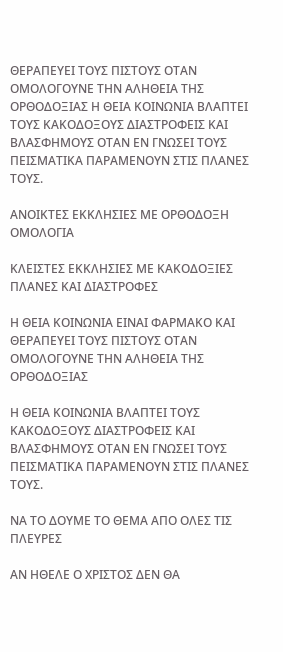ΘΕΡΑΠΕΥΕΙ ΤΟΥΣ ΠΙΣΤΟΥΣ ΟΤΑΝ ΟΜΟΛΟΓΟΥΝΕ ΤΗΝ ΑΛΗΘΕΙΑ ΤΗΣ ΟΡΘΟΔΟΞΙΑΣ Η ΘΕΙΑ ΚΟΙΝΩΝΙΑ ΒΛΑΠΤΕΙ ΤΟΥΣ ΚΑΚΟΔΟΞΟΥΣ ΔΙΑΣΤΡΟΦΕΙΣ ΚΑΙ ΒΛΑΣΦΗΜΟΥΣ ΟΤΑΝ ΕΝ ΓΝΩΣΕΙ ΤΟΥΣ ΠΕΙΣΜΑΤΙΚΑ ΠΑΡΑΜΕΝΟΥΝ ΣΤΙΣ ΠΛΑΝΕΣ ΤΟΥΣ.

ΑΝΟΙΚΤΕΣ ΕΚΚΛΗΣΙΕΣ ΜΕ ΟΡΘΟΔΟΞΗ ΟΜΟΛΟΓΙΑ

ΚΛΕΙΣΤΕΣ ΕΚΚΛΗΣΙΕΣ ΜΕ ΚΑΚΟΔΟΞΙΕΣ ΠΛΑΝΕΣ ΚΑΙ ΔΙΑΣΤΡΟΦΕΣ

Η ΘΕΙΑ ΚΟΙΝΩΝΙΑ ΕΙΝΑΙ ΦΑΡΜΑΚΟ ΚΑΙ ΘΕΡΑΠΕΥΕΙ ΤΟΥΣ ΠΙΣΤΟΥΣ ΟΤΑΝ ΟΜΟΛΟΓΟΥΝΕ ΤΗΝ ΑΛΗΘΕΙΑ ΤΗΣ ΟΡΘΟΔΟΞΙΑΣ

Η ΘΕΙΑ ΚΟΙΝΩΝΙΑ ΒΛΑΠΤΕΙ ΤΟΥΣ ΚΑΚΟΔΟΞΟΥΣ ΔΙΑΣΤΡΟΦΕΙΣ ΚΑΙ ΒΛΑΣΦΗΜΟΥΣ ΟΤΑΝ ΕΝ ΓΝΩΣΕΙ ΤΟΥΣ ΠΕΙΣΜΑΤΙΚΑ ΠΑΡΑΜΕΝΟΥΝ ΣΤΙΣ ΠΛΑΝΕΣ ΤΟΥΣ.

ΝΑ ΤΟ ΔΟΥΜΕ ΤΟ ΘΕΜΑ ΑΠΟ ΟΛΕΣ ΤΙΣ ΠΛΕΥΡΕΣ

ΑΝ ΗΘΕΛΕ Ο ΧΡΙΣΤΟΣ ΔΕΝ ΘΑ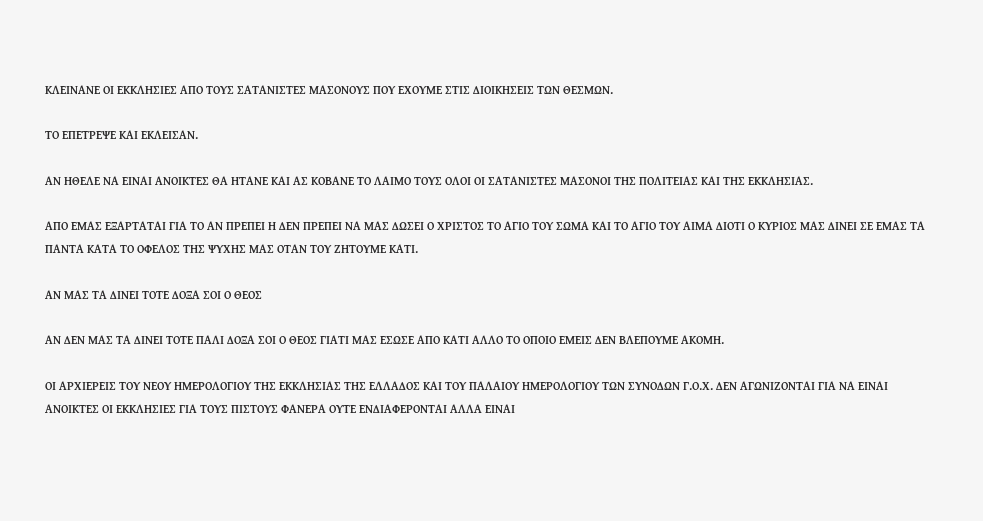ΚΛΕΙΝΑΝΕ ΟΙ ΕΚΚΛΗΣΙΕΣ ΑΠΟ ΤΟΥΣ ΣΑΤΑΝΙΣΤΕΣ ΜΑΣΟΝΟΥΣ ΠΟΥ ΕΧΟΥΜΕ ΣΤΙΣ ΔΙΟΙΚΗΣΕΙΣ ΤΩΝ ΘΕΣΜΩΝ.

ΤΟ ΕΠΕΤΡΕΨΕ ΚΑΙ ΕΚΛΕΙΣΑΝ.

ΑΝ ΗΘΕΛΕ ΝΑ ΕΙΝΑΙ ΑΝΟΙΚΤΕΣ ΘΑ ΗΤΑΝΕ ΚΑΙ ΑΣ ΚΟΒΑΝΕ ΤΟ ΛΑΙΜΟ ΤΟΥΣ ΟΛΟΙ ΟΙ ΣΑΤΑΝΙΣΤΕΣ ΜΑΣΟΝΟΙ ΤΗΣ ΠΟΛΙΤΕΙΑΣ ΚΑΙ ΤΗΣ ΕΚΚΛΗΣΙΑΣ.

ΑΠΟ ΕΜΑΣ ΕΞΑΡΤΑΤΑΙ ΓΙΑ ΤΟ ΑΝ ΠΡΕΠΕΙ Η ΔΕΝ ΠΡΕΠΕΙ ΝΑ ΜΑΣ ΔΩΣΕΙ Ο ΧΡΙΣΤΟΣ ΤΟ ΑΓΙΟ ΤΟΥ ΣΩΜΑ ΚΑΙ ΤΟ ΑΓΙΟ ΤΟΥ ΑΙΜΑ ΔΙΟΤΙ Ο ΚΥΡΙΟΣ ΜΑΣ ΔΙΝΕΙ ΣΕ ΕΜΑΣ ΤΑ ΠΑΝΤΑ ΚΑΤΑ ΤΟ ΟΦΕΛΟΣ ΤΗΣ ΨΥΧΗΣ ΜΑΣ ΟΤΑΝ ΤΟΥ ΖΗΤΟΥΜΕ ΚΑΤΙ.

ΑΝ ΜΑΣ ΤΑ ΔΙΝΕΙ ΤΟΤΕ ΔΟΞΑ ΣΟΙ Ο ΘΕΟΣ

ΑΝ ΔΕΝ ΜΑΣ ΤΑ ΔΙΝΕΙ ΤΟΤΕ ΠΑΛΙ ΔΟΞΑ ΣΟΙ Ο ΘΕΟΣ ΓΙΑΤΙ ΜΑΣ ΕΣΩΣΕ ΑΠΟ ΚΑΤΙ ΑΛΛΟ ΤΟ ΟΠΟΙΟ ΕΜΕΙΣ ΔΕΝ ΒΛΕΠΟΥΜΕ ΑΚΟΜΗ.

ΟΙ ΑΡΧΙΕΡΕΙΣ ΤΟΥ ΝΕΟΥ ΗΜΕΡΟΛΟΓΙΟΥ ΤΗΣ ΕΚΚΛΗΣΙΑΣ ΤΗΣ ΕΛΛΑΔΟΣ ΚΑΙ ΤΟΥ ΠΑΛΑΙΟΥ ΗΜΕΡΟΛΟΓΙΟΥ ΤΩΝ ΣΥΝΟΔΩΝ Γ.Ο.Χ. ΔΕΝ ΑΓΩΝΙΖΟΝΤΑΙ ΓΙΑ ΝΑ ΕΙΝΑΙ ΑΝΟΙΚΤΕΣ ΟΙ ΕΚΚΛΗΣΙΕΣ ΓΙΑ ΤΟΥΣ ΠΙΣΤΟΥΣ ΦΑΝΕΡΑ ΟΥΤΕ ΕΝΔΙΑΦΕΡΟΝΤΑΙ ΑΛΛΑ ΕΙΝΑΙ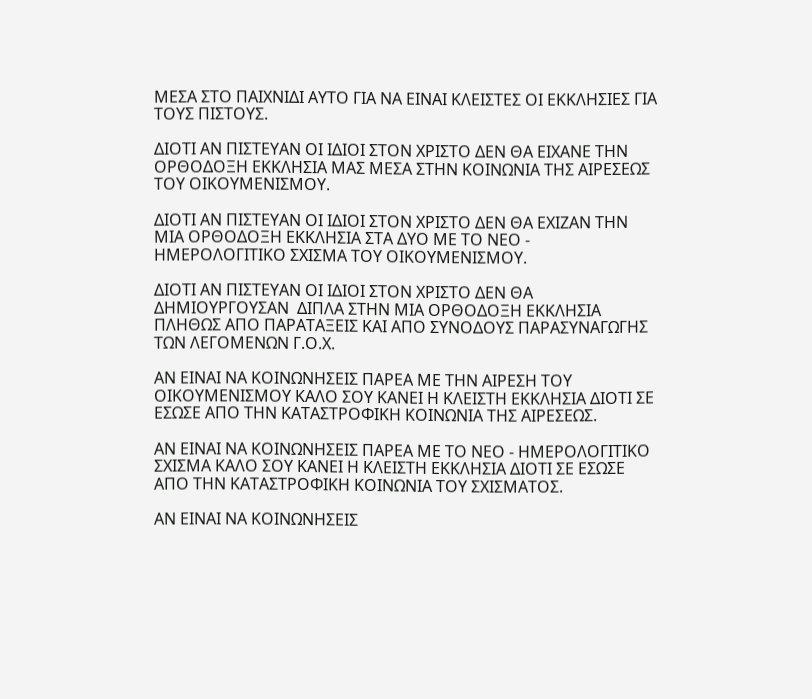ΜΕΣΑ ΣΤΟ ΠΑΙΧΝΙΔΙ ΑΥΤΟ ΓΙΑ ΝΑ ΕΙΝΑΙ ΚΛΕΙΣΤΕΣ ΟΙ ΕΚΚΛΗΣΙΕΣ ΓΙΑ ΤΟΥΣ ΠΙΣΤΟΥΣ.

ΔΙΟΤΙ ΑΝ ΠΙΣΤΕΥΑΝ ΟΙ ΙΔΙΟΙ ΣΤΟΝ ΧΡΙΣΤΟ ΔΕΝ ΘΑ ΕΙΧΑΝΕ ΤΗΝ ΟΡΘΟΔΟΞΗ ΕΚΚΛΗΣΙΑ ΜΑΣ ΜΕΣΑ ΣΤΗΝ ΚΟΙΝΩΝΙΑ ΤΗΣ ΑΙΡΕΣΕΩΣ ΤΟΥ ΟΙΚΟΥΜΕΝΙΣΜΟΥ.

ΔΙΟΤΙ ΑΝ ΠΙΣΤΕΥΑΝ ΟΙ ΙΔΙΟΙ ΣΤΟΝ ΧΡΙΣΤΟ ΔΕΝ ΘΑ ΕΧΙΖΑΝ ΤΗΝ ΜΙΑ ΟΡΘΟΔΟΞΗ ΕΚΚΛΗΣΙΑ ΣΤΑ ΔΥΟ ΜΕ ΤΟ ΝΕΟ - ΗΜΕΡΟΛΟΓΙΤΙΚΟ ΣΧΙΣΜΑ ΤΟΥ ΟΙΚΟΥΜΕΝΙΣΜΟΥ.

ΔΙΟΤΙ ΑΝ ΠΙΣΤΕΥΑΝ ΟΙ ΙΔΙΟΙ ΣΤΟΝ ΧΡΙΣΤΟ ΔΕΝ ΘΑ
ΔΗΜΙΟΥΡΓΟΥΣΑΝ  ΔΙΠΛΑ ΣΤΗΝ ΜΙΑ ΟΡΘΟΔΟΞΗ ΕΚΚΛΗΣΙΑ ΠΛΗΘΩΣ ΑΠΟ ΠΑΡΑΤΑΞΕΙΣ ΚΑΙ ΑΠΟ ΣΥΝΟΔΟΥΣ ΠΑΡΑΣΥΝΑΓΩΓΗΣ ΤΩΝ ΛΕΓΟΜΕΝΩΝ Γ.Ο.Χ.

ΑΝ ΕΙΝΑΙ ΝΑ ΚΟΙΝΩΝΗΣΕΙΣ ΠΑΡΕΑ ΜΕ ΤΗΝ ΑΙΡΕΣΗ ΤΟΥ ΟΙΚΟΥΜΕΝΙΣΜΟΥ ΚΑΛΟ ΣΟΥ ΚΑΝΕΙ Η ΚΛΕΙΣΤΗ ΕΚΚΛΗΣΙΑ ΔΙΟΤΙ ΣΕ ΕΣΩΣΕ ΑΠΟ ΤΗΝ ΚΑΤΑΣΤΡΟΦΙΚΗ ΚΟΙΝΩΝΙΑ ΤΗΣ ΑΙΡΕΣΕΩΣ.

ΑΝ ΕΙΝΑΙ ΝΑ ΚΟΙΝΩΝΗΣΕΙΣ ΠΑΡΕΑ ΜΕ ΤΟ ΝΕΟ - ΗΜΕΡΟΛΟΓΙΤΙΚΟ ΣΧΙΣΜΑ ΚΑΛΟ ΣΟΥ ΚΑΝΕΙ Η ΚΛΕΙΣΤΗ ΕΚΚΛΗΣΙΑ ΔΙΟΤΙ ΣΕ ΕΣΩΣΕ ΑΠΟ ΤΗΝ ΚΑΤΑΣΤΡΟΦΙΚΗ ΚΟΙΝΩΝΙΑ ΤΟΥ ΣΧΙΣΜΑΤΟΣ.

ΑΝ ΕΙΝΑΙ ΝΑ ΚΟΙΝΩΝΗΣΕΙΣ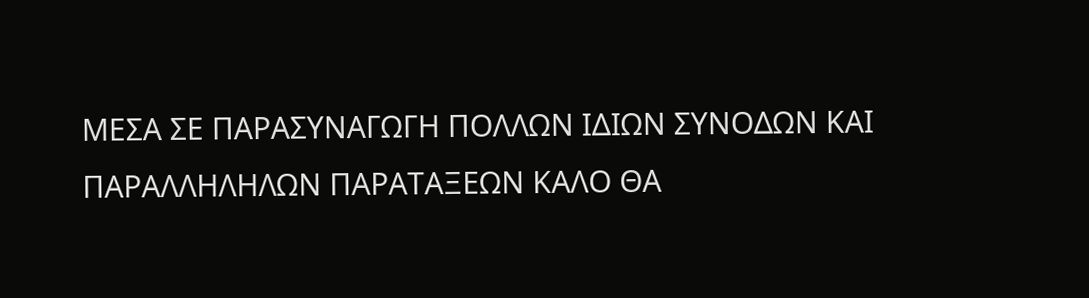ΜΕΣΑ ΣΕ ΠΑΡΑΣΥΝΑΓΩΓΗ ΠΟΛΛΩΝ ΙΔΙΩΝ ΣΥΝΟΔΩΝ ΚΑΙ ΠΑΡΑΛΛΗΛΗΛΩΝ ΠΑΡΑΤΑΞΕΩΝ ΚΑΛΟ ΘΑ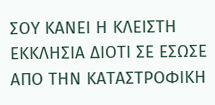ΣΟΥ ΚΑΝΕΙ Η ΚΛΕΙΣΤΗ ΕΚΚΛΗΣΙΑ ΔΙΟΤΙ ΣΕ ΕΣΩΣΕ ΑΠΟ ΤΗΝ ΚΑΤΑΣΤΡΟΦΙΚΗ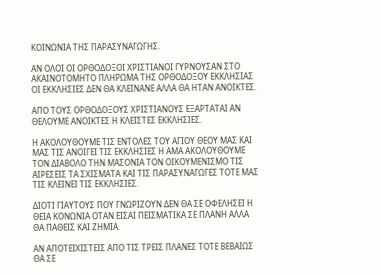ΚΟΙΝΩΝΙΑ ΤΗΣ ΠΑΡΑΣΥΝΑΓΩΓΗΣ.

ΑΝ ΟΛΟΙ ΟΙ ΟΡΘΟΔΟΞΟΙ ΧΡΙΣΤΙΑΝΟΙ ΓΥΡΝΟΥΣΑΝ ΣΤΟ ΑΚΑΙΝΟΤΟΜΗΤΟ ΠΛΗΡΩΜΑ ΤΗΣ ΟΡΘΟΔΟΞΟΥ ΕΚΚΛΗΣΙΑΣ ΟΙ ΕΚΚΛΗΣΙΕΣ ΔΕΝ ΘΑ ΚΛΕΙΝΑΝΕ ΑΛΛΑ ΘΑ ΗΤΑΝ ΑΝΟΙΚΤΕΣ.

ΑΠΟ ΤΟΥΣ ΟΡΘΟΔΟΞΟΥΣ ΧΡΙΣΤΙΑΝΟΥΣ ΕΞΑΡΤΑΤΑΙ ΑΝ ΘΕΛΟΥΜΕ ΑΝΟΙΚΤΕΣ Η ΚΛΕΙΣΤΕΣ ΕΚΚΛΗΣΙΕΣ.

Η ΑΚΟΛΟΥΘΟΥΜΕ ΤΙΣ ΕΝΤΟΛΕΣ ΤΟΥ ΑΓΙΟΥ ΘΕΟΥ ΜΑΣ ΚΑΙ ΜΑΣ ΤΙΣ ΑΝΟΙΓΕΙ ΤΙΣ ΕΚΚΛΗΣΙΕΣ Η ΑΜΑ ΑΚΟΛΟΥΘΟΥΜΕ ΤΟΝ ΔΙΑΒΟΛΟ ΤΗΝ ΜΑΣΟΝΙΑ ΤΟΝ ΟΙΚΟΥΜΕΝΙΣΜΟ ΤΙΣ ΑΙΡΕΣΕΙΣ ΤΑ ΣΧΙΣΜΑΤΑ ΚΑΙ ΤΙΣ ΠΑΡΑΣΥΝΑΓΩΓΕΣ ΤΟΤΕ ΜΑΣ ΤΙΣ ΚΛΕΙΝΕΙ ΤΙΣ ΕΚΚΛΗΣΙΕΣ.

ΔΙΟΤΙ ΓΙΑΥΤΟΥΣ ΠΟΥ ΓΝΩΡΙΖΟΥΝ ΔΕΝ ΘΑ ΣΕ ΟΦΕΛΗΣΕΙ Η ΘΕΙΑ ΚΟΝΩΝΙΑ ΟΤΑΝ ΕΙΣΑΙ ΠΕΙΣΜΑΤΙΚΑ ΣΕ ΠΛΑΝΗ ΑΛΛΑ ΘΑ ΠΑΘΕΙΣ ΚΑΙ ΖΗΜΙΑ.

ΑΝ ΑΠΟΤΕΙΧΙΣΤΕΙΣ ΑΠΟ ΤΙΣ ΤΡΕΙΣ ΠΛΑΝΕΣ ΤΟΤΕ ΒΕΒΑΙΩΣ ΘΑ ΣΕ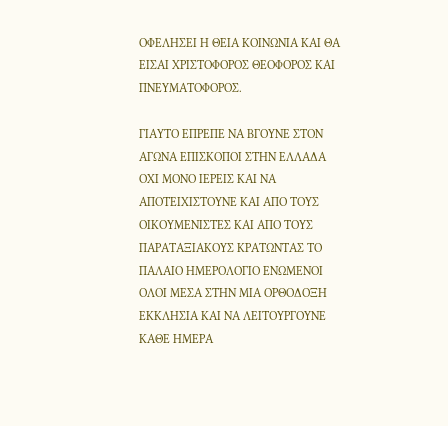ΟΦΕΛΗΣΕΙ Η ΘΕΙΑ ΚΟΙΝΩΝΙΑ ΚΑΙ ΘΑ ΕΙΣΑΙ ΧΡΙΣΤΟΦΟΡΟΣ ΘΕΟΦΟΡΟΣ ΚΑΙ ΠΝΕΥΜΑΤΟΦΟΡΟΣ.

ΓΙΑΥΤΟ ΕΠΡΕΠΕ ΝΑ ΒΓΟΥΝΕ ΣΤΟΝ ΑΓΩΝΑ ΕΠΙΣΚΟΠΟΙ ΣΤΗΝ ΕΛΛΑΔΑ ΟΧΙ ΜΟΝΟ ΙΕΡΕΙΣ ΚΑΙ ΝΑ ΑΠΟΤΕΙΧΙΣΤΟΥΝΕ ΚΑΙ ΑΠΟ ΤΟΥΣ ΟΙΚΟΥΜΕΝΙΣΤΕΣ ΚΑΙ ΑΠΟ ΤΟΥΣ ΠΑΡΑΤΑΞΙΑΚΟΥΣ ΚΡΑΤΩΝΤΑΣ ΤΟ ΠΑΛΑΙΟ ΗΜΕΡΟΛΟΓΙΟ ΕΝΩΜΕΝΟΙ ΟΛΟΙ ΜΕΣΑ ΣΤΗΝ ΜΙΑ ΟΡΘΟΔΟΞΗ ΕΚΚΛΗΣΙΑ ΚΑΙ ΝΑ ΛΕΙΤΟΥΡΓΟΥΝΕ ΚΑΘΕ ΗΜΕΡΑ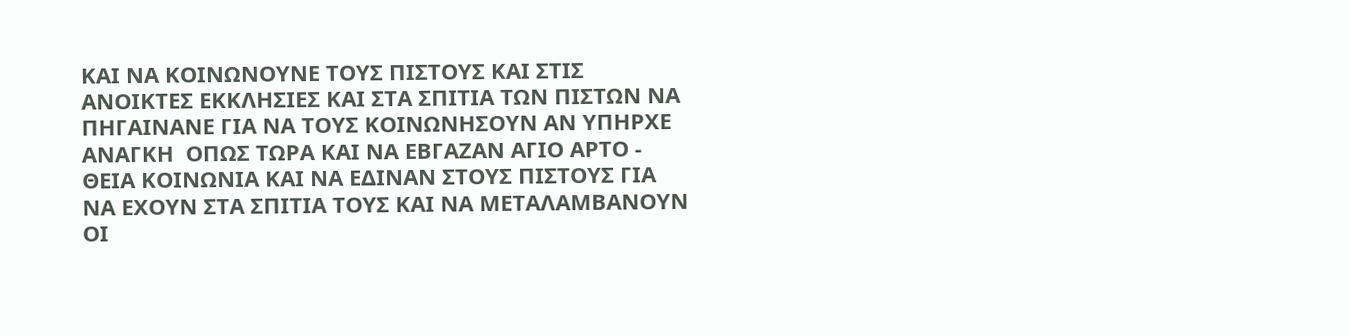ΚΑΙ ΝΑ ΚΟΙΝΩΝΟΥΝΕ ΤΟΥΣ ΠΙΣΤΟΥΣ ΚΑΙ ΣΤΙΣ ΑΝΟΙΚΤΕΣ ΕΚΚΛΗΣΙΕΣ ΚΑΙ ΣΤΑ ΣΠΙΤΙΑ ΤΩΝ ΠΙΣΤΩΝ ΝΑ ΠΗΓΑΙΝΑΝΕ ΓΙΑ ΝΑ ΤΟΥΣ ΚΟΙΝΩΝΗΣΟΥΝ ΑΝ ΥΠΗΡΧΕ ΑΝΑΓΚΗ  ΟΠΩΣ ΤΩΡΑ ΚΑΙ ΝΑ ΕΒΓΑΖΑΝ ΑΓΙΟ ΑΡΤΟ -  ΘΕΙΑ ΚΟΙΝΩΝΙΑ ΚΑΙ ΝΑ ΕΔΙΝΑΝ ΣΤΟΥΣ ΠΙΣΤΟΥΣ ΓΙΑ ΝΑ ΕΧΟΥΝ ΣΤΑ ΣΠΙΤΙΑ ΤΟΥΣ ΚΑΙ ΝΑ ΜΕΤΑΛΑΜΒΑΝΟΥΝ ΟΙ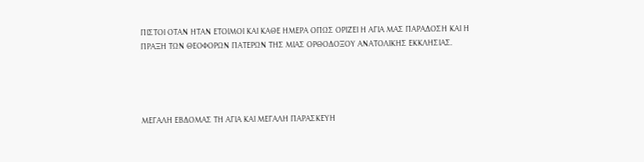ΠΙΣΤΟΙ ΟΤΑΝ ΗΤΑΝ ΕΤΟΙΜΟΙ ΚΑΙ ΚΑΘΕ ΗΜΕΡΑ ΟΠΩΣ ΟΡΙΖΕΙ Η ΑΓΙΑ ΜΑΣ ΠΑΡΑΔΟΣΗ ΚΑΙ Η ΠΡΑΞΗ ΤΩΝ ΘΕΟΦΟΡΩΝ ΠΑΤΕΡΩΝ ΤΗΣ ΜΙΑΣ ΟΡΘΟΔΟΞΟΥ ΑΝΑΤΟΛΙΚΗΣ ΕΚΚΛΗΣΙΑΣ.




ΜΕΓΑΛΗ ΕΒΔΟΜΑΣ ΤΗ ΑΓΙΑ ΚΑΙ ΜΕΓΑΛΗ ΠΑΡΑΣΚΕΥΗ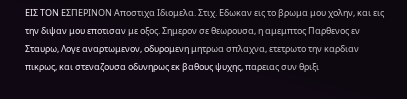ΕΙΣ ΤΟΝ ΕΣΠΕΡΙΝΟΝ Αποστιχα Ιδιομελα. Στιχ. Εδωκαν εις το βρωμα μου χολην, και εις την διψαν μου εποτισαν με οξος. Σημερον σε θεωρουσα, η αμεμπτος Παρθενος εν Σταυρω, Λογε αναρτωμενον, οδυρομενη μητρωα σπλαχνα, ετετρωτο την καρδιαν πικρως, και στεναζουσα οδυνηρως εκ βαθους ψυχης, παρειας συν θριξι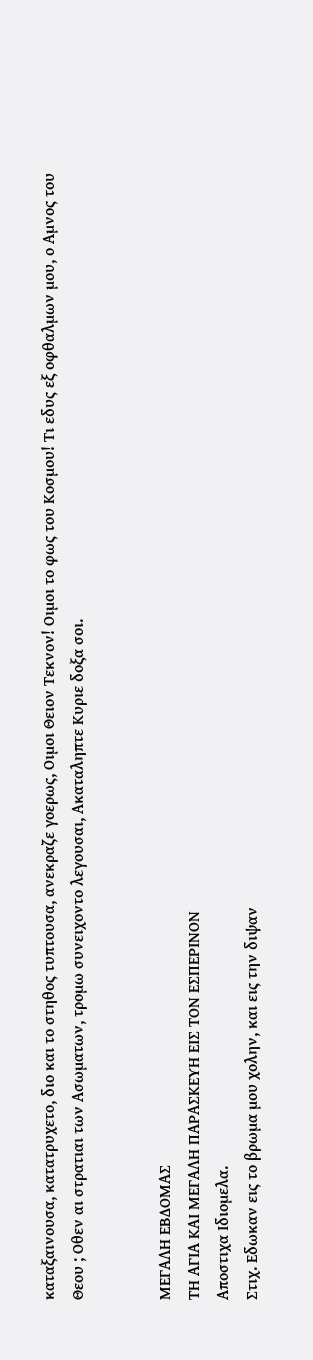καταξαινουσα, κατατρυχετο, διο και το στηθος τυπτουσα, ανεκραζε γοερως, Οιμοι Θειον Τεκνον! Οιμοι το φως του Κοσμου! Τι εδυς εξ οφθαλμων μου, ο Αμνος του Θεου ; Οθεν αι στρατιαι των Ασωματων, τρομω συνειχοντο λεγουσαι, Ακαταληπτε Κυριε δοξα σοι.


ΜΕΓΑΛΗ ΕΒΔΟΜΑΣ
ΤΗ ΑΓΙΑ ΚΑΙ ΜΕΓΑΛΗ ΠΑΡΑΣΚΕΥΗ ΕΙΣ ΤΟΝ ΕΣΠΕΡΙΝΟΝ
Αποστιχα Ιδιομελα.
Στιχ. Εδωκαν εις το βρωμα μου χολην, και εις την διψαν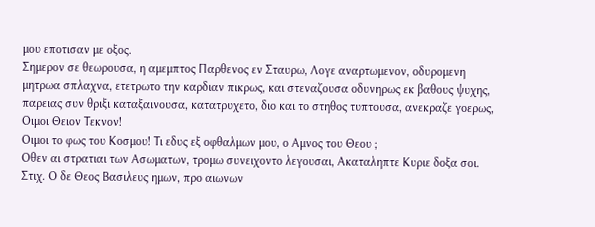μου εποτισαν με οξος.
Σημερον σε θεωρουσα, η αμεμπτος Παρθενος εν Σταυρω, Λογε αναρτωμενον, οδυρομενη μητρωα σπλαχνα, ετετρωτο την καρδιαν πικρως, και στεναζουσα οδυνηρως εκ βαθους ψυχης, παρειας συν θριξι καταξαινουσα, κατατρυχετο, διο και το στηθος τυπτουσα, ανεκραζε γοερως, Οιμοι Θειον Τεκνον!
Οιμοι το φως του Κοσμου! Τι εδυς εξ οφθαλμων μου, ο Αμνος του Θεου ;
Οθεν αι στρατιαι των Ασωματων, τρομω συνειχοντο λεγουσαι, Ακαταληπτε Κυριε δοξα σοι.
Στιχ. Ο δε Θεος Βασιλευς ημων, προ αιωνων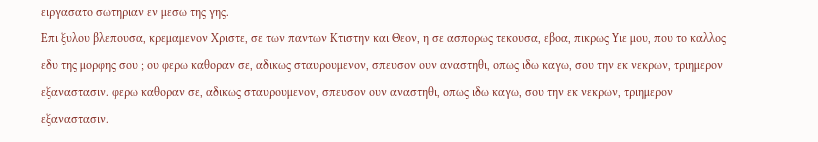ειργασατο σωτηριαν εν μεσω της γης.
Επι ξυλου βλεπουσα, κρεμαμενον Χριστε, σε των παντων Κτιστην και Θεον, η σε ασπορως τεκουσα, εβοα, πικρως Υιε μου, που το καλλος εδυ της μορφης σου ; ου φερω καθοραν σε, αδικως σταυρουμενον, σπευσον ουν αναστηθι, οπως ιδω καγω, σου την εκ νεκρων, τριημερον εξαναστασιν. φερω καθοραν σε, αδικως σταυρουμενον, σπευσον ουν αναστηθι, οπως ιδω καγω, σου την εκ νεκρων, τριημερον εξαναστασιν.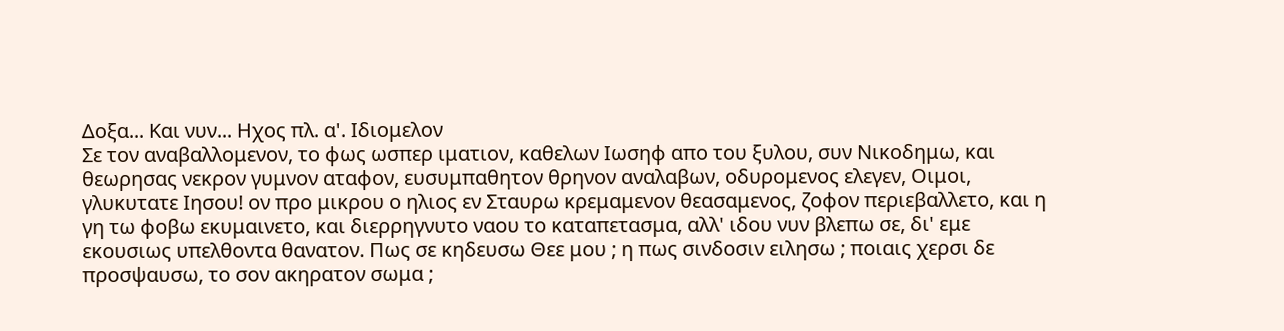Δοξα... Και νυν... Ηχος πλ. α'. Ιδιομελον
Σε τον αναβαλλομενον, το φως ωσπερ ιματιον, καθελων Ιωσηφ απο του ξυλου, συν Νικοδημω, και θεωρησας νεκρον γυμνον αταφον, ευσυμπαθητον θρηνον αναλαβων, οδυρομενος ελεγεν, Οιμοι, γλυκυτατε Ιησου! ον προ μικρου ο ηλιος εν Σταυρω κρεμαμενον θεασαμενος, ζοφον περιεβαλλετο, και η γη τω φοβω εκυμαινετο, και διερρηγνυτο ναου το καταπετασμα, αλλ' ιδου νυν βλεπω σε, δι' εμε εκουσιως υπελθοντα θανατον. Πως σε κηδευσω Θεε μου ; η πως σινδοσιν ειλησω ; ποιαις χερσι δε προσψαυσω, το σον ακηρατον σωμα ;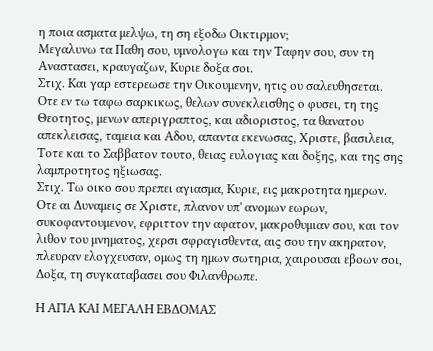η ποια ασματα μελψω, τη ση εξοδω Οικτιρμον;
Μεγαλυνω τα Παθη σου, υμνολογω και την Ταφην σου, συν τη Αναστασει, κραυγαζων, Κυριε δοξα σοι.
Στιχ. Και γαρ εστερεωσε την Οικουμενην, ητις ου σαλευθησεται.
Οτε εν τω ταφω σαρκικως, θελων συνεκλεισθης ο φυσει, τη της Θεοτητος, μενων απεριγραπτος, και αδιοριστος, τα θανατου απεκλεισας, ταμεια και Αδου, απαντα εκενωσας, Χριστε, βασιλεια, Τοτε και το Σαββατον τουτο, θειας ευλογιας και δοξης, και της σης λαμπροτητος ηξιωσας.
Στιχ. Τω οικο σου πρεπει αγιασμα, Κυριε, εις μακροτητα ημερων.
Οτε αι Δυναμεις σε Χριστε, πλανον υπ' ανομων εωρων, συκοφαντουμενον, εφριττον την αφατον, μακροθυμιαν σου, και τον λιθον του μνηματος, χερσι σφραγισθεντα, αις σου την ακηρατον, πλευραν ελογχευσαν, ομως τη ημων σωτηρια, χαιρουσαι εβοων σοι, Δοξα, τη συγκαταβασει σου Φιλανθρωπε.

Η ΑΓΙΑ ΚΑΙ ΜΕΓΑΛΗ ΕΒΔΟΜΑΣ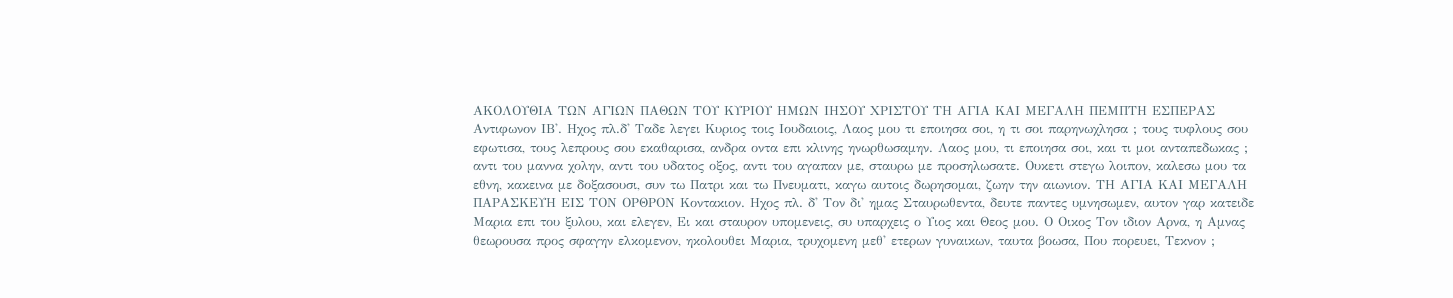ΑΚΟΛΟΥΘΙΑ ΤΩΝ ΑΓΙΩΝ ΠΑΘΩΝ ΤΟΥ ΚΥΡΙΟΥ ΗΜΩΝ ΙΗΣΟΥ ΧΡΙΣΤΟΥ ΤΗ ΑΓΙΑ ΚΑΙ ΜΕΓΑΛΗ ΠΕΜΠΤΗ ΕΣΠΕΡΑΣ Αντιφωνον ΙΒ'. Ηχος πλ.δ' Ταδε λεγει Κυριος τοις Ιουδαιοις, Λαος μου τι εποιησα σοι, η τι σοι παρηνωχλησα ; τους τυφλους σου εφωτισα, τους λεπρους σου εκαθαρισα, ανδρα οντα επι κλινης ηνωρθωσαμην. Λαος μου, τι εποιησα σοι, και τι μοι ανταπεδωκας ; αντι του μαννα χολην, αντι του υδατος οξος, αντι του αγαπαν με, σταυρω με προσηλωσατε. Ουκετι στεγω λοιπον, καλεσω μου τα εθνη, κακεινα με δοξασουσι, συν τω Πατρι και τω Πνευματι, καγω αυτοις δωρησομαι, ζωην την αιωνιον. ΤΗ ΑΓΙΑ ΚΑΙ ΜΕΓΑΛΗ ΠΑΡΑΣΚΕΥΗ ΕΙΣ ΤΟΝ ΟΡΘΡΟΝ Κοντακιον. Ηχος πλ. δ' Τον δι' ημας Σταυρωθεντα, δευτε παντες υμνησωμεν, αυτον γαρ κατειδε Μαρια επι του ξυλου, και ελεγεν, Ει και σταυρον υπομενεις, συ υπαρχεις ο Υιος και Θεος μου. Ο Οικος Τον ιδιον Αρνα, η Αμνας θεωρουσα προς σφαγην ελκομενον, ηκολουθει Μαρια, τρυχομενη μεθ' ετερων γυναικων, ταυτα βοωσα, Που πορευει, Τεκνον ;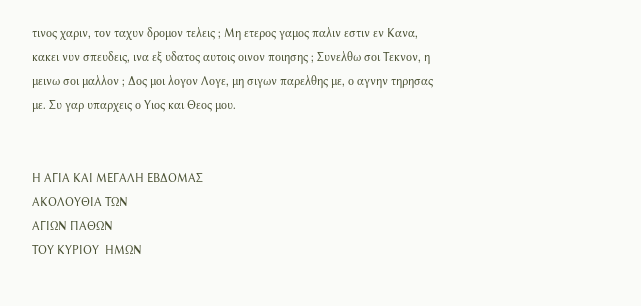τινος χαριν, τον ταχυν δρομον τελεις ; Μη ετερος γαμος παλιν εστιν εν Κανα, κακει νυν σπευδεις, ινα εξ υδατος αυτοις οινον ποιησης ; Συνελθω σοι Τεκνον, η μεινω σοι μαλλον ; Δος μοι λογον Λογε, μη σιγων παρελθης με, ο αγνην τηρησας με. Συ γαρ υπαρχεις ο Υιος και Θεος μου.


Η ΑΓΙΑ ΚΑΙ ΜΕΓΑΛΗ ΕΒΔΟΜΑΣ
ΑΚΟΛΟΥΘΙΑ ΤΩΝ
ΑΓΙΩΝ ΠΑΘΩΝ
ΤΟΥ ΚΥΡΙΟΥ  ΗΜΩΝ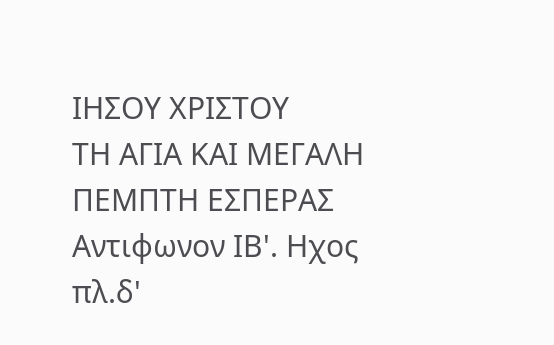ΙΗΣΟΥ ΧΡΙΣΤΟΥ
ΤΗ ΑΓΙΑ ΚΑΙ ΜΕΓΑΛΗ
ΠΕΜΠΤΗ ΕΣΠΕΡΑΣ
Αντιφωνον ΙΒ'. Ηχος πλ.δ'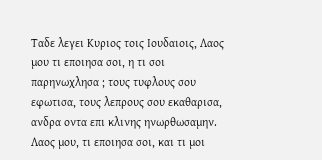Ταδε λεγει Κυριος τοις Ιουδαιοις, Λαος μου τι εποιησα σοι, η τι σοι παρηνωχλησα ; τους τυφλους σου εφωτισα, τους λεπρους σου εκαθαρισα, ανδρα οντα επι κλινης ηνωρθωσαμην. Λαος μου, τι εποιησα σοι, και τι μοι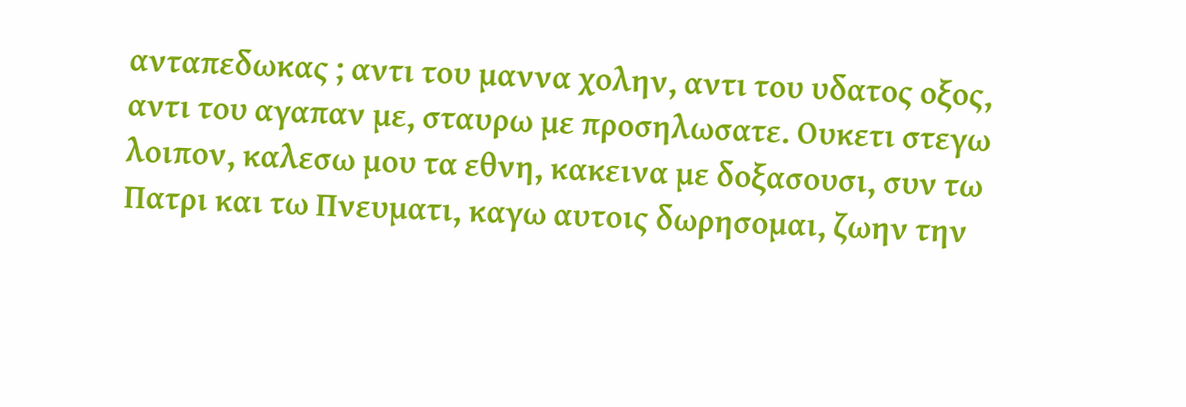ανταπεδωκας ; αντι του μαννα χολην, αντι του υδατος οξος, αντι του αγαπαν με, σταυρω με προσηλωσατε. Ουκετι στεγω λοιπον, καλεσω μου τα εθνη, κακεινα με δοξασουσι, συν τω Πατρι και τω Πνευματι, καγω αυτοις δωρησομαι, ζωην την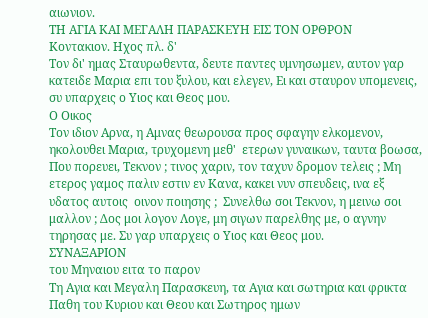αιωνιον.
ΤΗ ΑΓΙΑ ΚΑΙ ΜΕΓΑΛΗ ΠΑΡΑΣΚΕΥΗ ΕΙΣ ΤΟΝ ΟΡΘΡΟΝ
Κοντακιον. Ηχος πλ. δ'
Τον δι' ημας Σταυρωθεντα, δευτε παντες υμνησωμεν, αυτον γαρ κατειδε Μαρια επι του ξυλου, και ελεγεν, Ει και σταυρον υπομενεις, συ υπαρχεις ο Υιος και Θεος μου.
Ο Οικος
Τον ιδιον Αρνα, η Αμνας θεωρουσα προς σφαγην ελκομενον, ηκολουθει Μαρια, τρυχομενη μεθ'  ετερων γυναικων, ταυτα βοωσα, Που πορευει, Τεκνον ; τινος χαριν, τον ταχυν δρομον τελεις ; Μη ετερος γαμος παλιν εστιν εν Κανα, κακει νυν σπευδεις, ινα εξ υδατος αυτοις  οινον ποιησης ;  Συνελθω σοι Τεκνον, η μεινω σοι μαλλον ; Δος μοι λογον Λογε, μη σιγων παρελθης με, ο αγνην τηρησας με. Συ γαρ υπαρχεις ο Υιος και Θεος μου.
ΣΥΝΑΞΑΡΙΟΝ
του Μηναιου ειτα το παρον
Τη Αγια και Μεγαλη Παρασκευη, τα Αγια και σωτηρια και φρικτα Παθη του Κυριου και Θεου και Σωτηρος ημων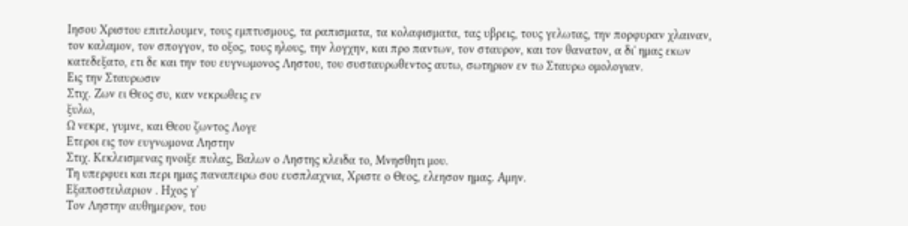Ιησου Χριστου επιτελουμεν, τους εμπτυσμους, τα ραπισματα, τα κολαφισματα, τας υβρεις, τους γελωτας, την πορφυραν χλαιναν, τον καλαμον, τον σπογγον, το οξος, τους ηλους, την λογχην, και προ παντων, τον σταυρον, και τον θανατον, α δι' ημας εκων κατεδεξατο, ετι δε και την του ευγνωμονος Ληστου, του συσταυρωθεντος αυτω, σωτηριον εν τω Σταυρω ομολογιαν.
Εις την Σταυρωσιν
Στιχ. Ζων ει Θεος συ, καν νεκρωθεις εν
ξυλω,
Ω νεκρε, γυμνε, και Θεου ζωντος Λογε
Ετεροι εις τον ευγνωμονα Ληστην
Στιχ. Κεκλεισμενας ηνοιξε πυλας, Βαλων ο Ληστης κλειδα το, Μνησθητι μου.
Τη υπερφυει και περι ημας παναπειρω σου ευσπλαχνια, Χριστε ο Θεος, ελεησον ημας. Αμην.
Εξαποστειλαριον . Ηχος γ'
Τον Ληστην αυθημερον, του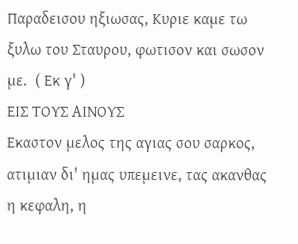Παραδεισου ηξιωσας, Κυριε καμε τω ξυλω του Σταυρου, φωτισον και σωσον με.  ( Εκ γ' )
ΕΙΣ ΤΟΥΣ ΑΙΝΟΥΣ
Εκαστον μελος της αγιας σου σαρκος,  ατιμιαν δι' ημας υπεμεινε, τας ακανθας η κεφαλη, η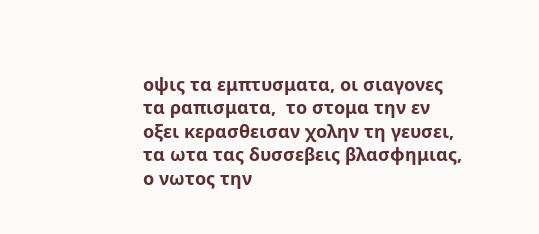οψις τα εμπτυσματα, οι σιαγονες τα ραπισματα,  το στομα την εν οξει κερασθεισαν χολην τη γευσει, τα ωτα τας δυσσεβεις βλασφημιας, ο νωτος την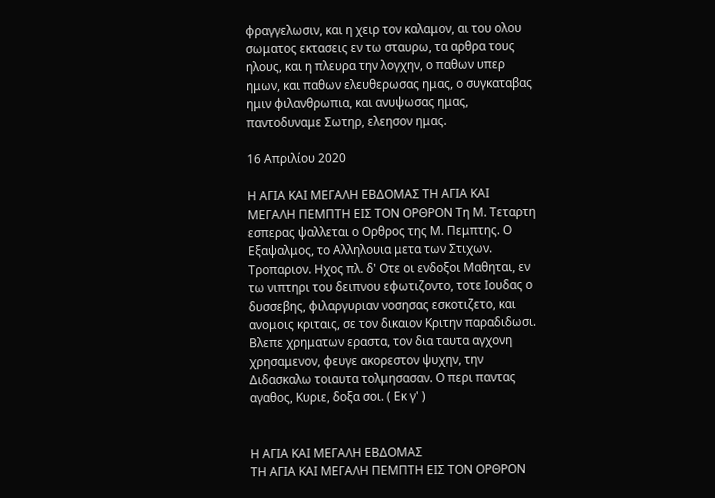φραγγελωσιν, και η χειρ τον καλαμον, αι του ολου σωματος εκτασεις εν τω σταυρω, τα αρθρα τους ηλους, και η πλευρα την λογχην, ο παθων υπερ ημων, και παθων ελευθερωσας ημας, ο συγκαταβας ημιν φιλανθρωπια, και ανυψωσας ημας, παντοδυναμε Σωτηρ, ελεησον ημας.

16 Απριλίου 2020

Η ΑΓΙΑ ΚΑΙ ΜΕΓΑΛΗ ΕΒΔΟΜΑΣ ΤΗ ΑΓΙΑ ΚΑΙ ΜΕΓΑΛΗ ΠΕΜΠΤΗ ΕΙΣ ΤΟΝ ΟΡΘΡΟΝ Τη Μ. Τεταρτη εσπερας ψαλλεται ο Ορθρος της Μ. Πεμπτης. Ο Εξαψαλμος, το Αλληλουια μετα των Στιχων. Τροπαριον. Ηχος πλ. δ' Οτε οι ενδοξοι Μαθηται, εν τω νιπτηρι του δειπνου εφωτιζοντο, τοτε Ιουδας ο δυσσεβης, φιλαργυριαν νοσησας εσκοτιζετο, και ανομοις κριταις, σε τον δικαιον Κριτην παραδιδωσι. Βλεπε χρηματων εραστα, τον δια ταυτα αγχονη χρησαμενον, φευγε ακορεστον ψυχην, την Διδασκαλω τοιαυτα τολμησασαν. Ο περι παντας αγαθος, Κυριε, δοξα σοι. ( Εκ γ' )


Η ΑΓΙΑ ΚΑΙ ΜΕΓΑΛΗ ΕΒΔΟΜΑΣ
ΤΗ ΑΓΙΑ ΚΑΙ ΜΕΓΑΛΗ ΠΕΜΠΤΗ ΕΙΣ ΤΟΝ ΟΡΘΡΟΝ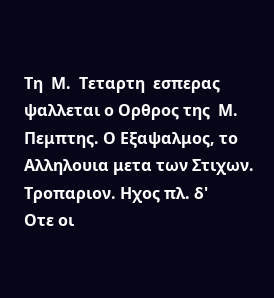Τη  Μ.  Τεταρτη  εσπερας ψαλλεται ο Ορθρος της  Μ.   Πεμπτης. Ο Εξαψαλμος, το Αλληλουια μετα των Στιχων.
Τροπαριον. Ηχος πλ. δ'
Οτε οι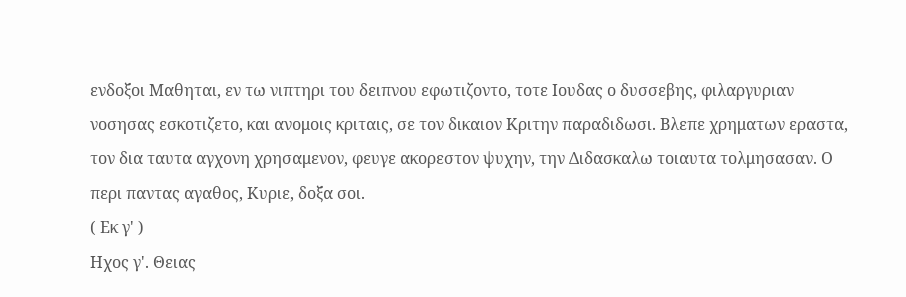ενδοξοι Μαθηται, εν τω νιπτηρι του δειπνου εφωτιζοντο, τοτε Ιουδας ο δυσσεβης, φιλαργυριαν νοσησας εσκοτιζετο, και ανομοις κριταις, σε τον δικαιον Κριτην παραδιδωσι. Βλεπε χρηματων εραστα, τον δια ταυτα αγχονη χρησαμενον, φευγε ακορεστον ψυχην, την Διδασκαλω τοιαυτα τολμησασαν. Ο περι παντας αγαθος, Κυριε, δοξα σοι.
( Εκ γ' )
Ηχος γ'. Θειας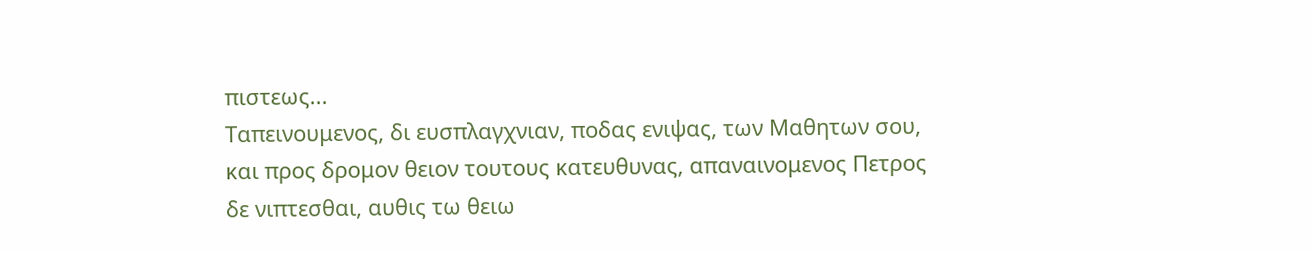πιστεως...
Ταπεινουμενος, δι ευσπλαγχνιαν, ποδας ενιψας, των Μαθητων σου, και προς δρομον θειον τουτους κατευθυνας, απαναινομενος Πετρος δε νιπτεσθαι, αυθις τω θειω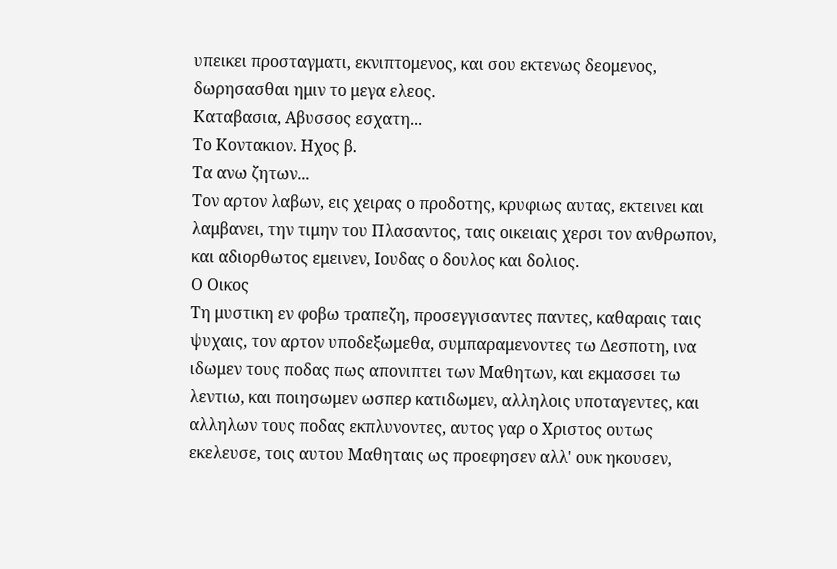υπεικει προσταγματι, εκνιπτομενος, και σου εκτενως δεομενος, δωρησασθαι ημιν το μεγα ελεος.
Καταβασια, Αβυσσος εσχατη...
Το Κοντακιον. Ηχος β.
Τα ανω ζητων...
Τον αρτον λαβων, εις χειρας ο προδοτης, κρυφιως αυτας, εκτεινει και λαμβανει, την τιμην του Πλασαντος, ταις οικειαις χερσι τον ανθρωπον, και αδιορθωτος εμεινεν, Ιουδας ο δουλος και δολιος.
Ο Οικος
Τη μυστικη εν φοβω τραπεζη, προσεγγισαντες παντες, καθαραις ταις ψυχαις, τον αρτον υποδεξωμεθα, συμπαραμενοντες τω Δεσποτη, ινα ιδωμεν τους ποδας πως απονιπτει των Μαθητων, και εκμασσει τω λεντιω, και ποιησωμεν ωσπερ κατιδωμεν, αλληλοις υποταγεντες, και αλληλων τους ποδας εκπλυνοντες, αυτος γαρ ο Χριστος ουτως εκελευσε, τοις αυτου Μαθηταις ως προεφησεν αλλ' ουκ ηκουσεν,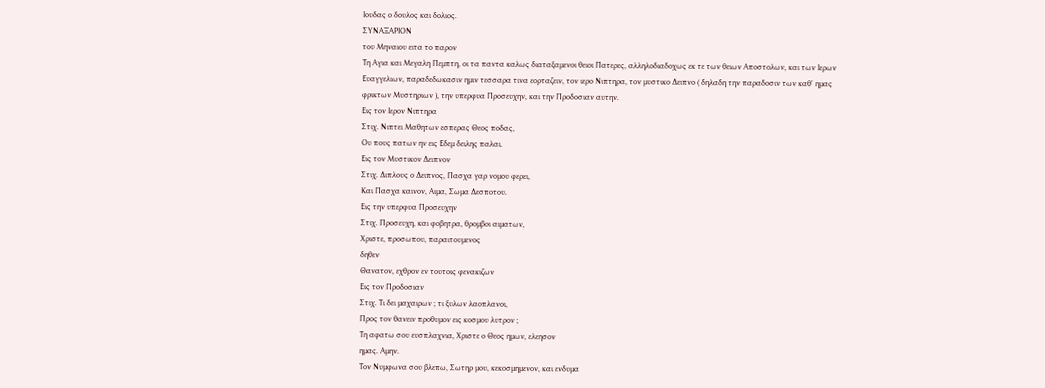Ιουδας ο δουλος και δολιος.
ΣΥΝΑΞΑΡΙΟΝ
του Μηναιου ειτα το παρον
Τη Αγια και Μεγαλη Πεμπτη, οι τα παντα καλως διαταξαμενοι θειοι Πατερες, αλληλοδιαδοχως εκ τε των θειων Αποστολων, και των Ιερων Ευαγγελιων, παραδεδωκασιν ημιν τεσσαρα τινα εορταζειν, τον ιερο Νιπτηρα, τον μυστικο Δειπνο ( δηλαδη την παραδοσιν των καθ' ημας φρικτων Μυστηριων ), την υπερφυα Προσευχην, και την Προδοσιαν αυτην.
Εις τον Ιερον Νιπτηρα
Στιχ. Νιπτει Μαθητων εσπερας Θεος ποδας,
Ου πους πατων ην εις Εδεμ δειλης παλαι.
Εις τον Μυστικον Δειπνον
Στιχ. Διπλους ο Δειπνος, Πασχα γαρ νομου φερει,
Και Πασχα καινον, Αιμα, Σωμα Δεσποτου.
Εις την υπερφυα Προσευχην
Στιχ. Προσευχη, και φοβητρα, θρομβοι αιματων,
Χριστε, προσωπου, παραιτουμενος
δηθεν
Θανατον, εχθρον εν τουτοις φενακιζων
Εις τον Προδοσιαν
Στιχ. Τι δει μαχαιρων ; τι ξυλων λαοπλανοι,
Προς τον θανειν προθυμον εις κοσμου λυτρον ;
Τη αφατω σου ευσπλαχνια, Χριστε ο Θεος ημων, ελεησον
ημας. Αμην.
Τον Νυμφωνα σου βλεπω, Σωτηρ μου, κεκοσμημενον, και ενδυμα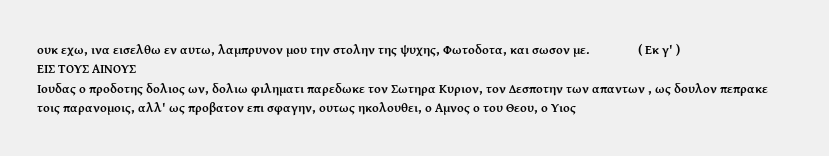ουκ εχω, ινα εισελθω εν αυτω, λαμπρυνον μου την στολην της ψυχης, Φωτοδοτα, και σωσον με.                ( Εκ γ' )
ΕΙΣ ΤΟΥΣ ΑΙΝΟΥΣ
Ιουδας ο προδοτης δολιος ων, δολιω φιληματι παρεδωκε τον Σωτηρα Κυριον, τον Δεσποτην των απαντων , ως δουλον πεπρακε τοις παρανομοις, αλλ' ως προβατον επι σφαγην, ουτως ηκολουθει, ο Αμνος ο του Θεου, ο Υιος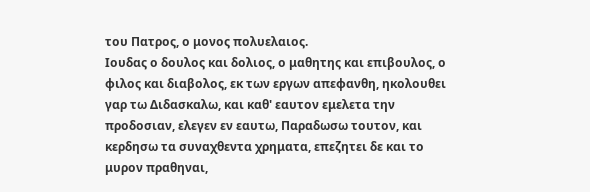του Πατρος, ο μονος πολυελαιος.
Ιουδας ο δουλος και δολιος, ο μαθητης και επιβουλος, ο φιλος και διαβολος, εκ των εργων απεφανθη, ηκολουθει γαρ τω Διδασκαλω, και καθ' εαυτον εμελετα την προδοσιαν, ελεγεν εν εαυτω, Παραδωσω τουτον, και κερδησω τα συναχθεντα χρηματα, επεζητει δε και το μυρον πραθηναι,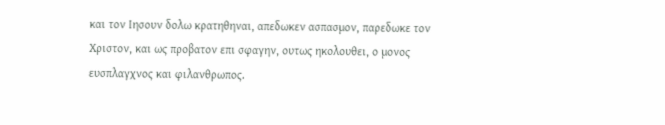και τον Ιησουν δολω κρατηθηναι, απεδωκεν ασπασμον, παρεδωκε τον Χριστον, και ως προβατον επι σφαγην, ουτως ηκολουθει, ο μονος ευσπλαγχνος και φιλανθρωπος.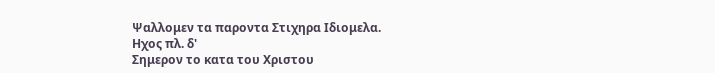Ψαλλομεν τα παροντα Στιχηρα Ιδιομελα.
Ηχος πλ. δ'
Σημερον το κατα του Χριστου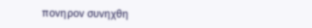πονηρον συνηχθη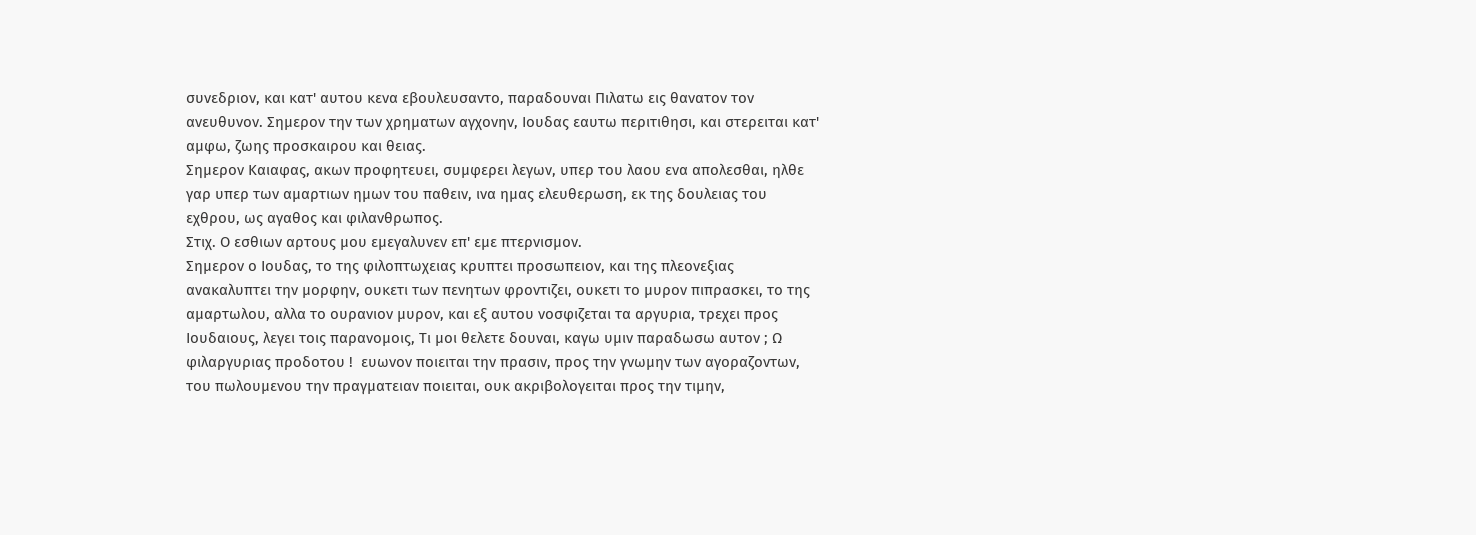συνεδριον, και κατ' αυτου κενα εβουλευσαντο, παραδουναι Πιλατω εις θανατον τον ανευθυνον. Σημερον την των χρηματων αγχονην, Ιουδας εαυτω περιτιθησι, και στερειται κατ' αμφω, ζωης προσκαιρου και θειας.
Σημερον Καιαφας, ακων προφητευει, συμφερει λεγων, υπερ του λαου ενα απολεσθαι, ηλθε γαρ υπερ των αμαρτιων ημων του παθειν, ινα ημας ελευθερωση, εκ της δουλειας του εχθρου, ως αγαθος και φιλανθρωπος.
Στιχ. Ο εσθιων αρτους μου εμεγαλυνεν επ' εμε πτερνισμον.
Σημερον ο Ιουδας, το της φιλοπτωχειας κρυπτει προσωπειον, και της πλεονεξιας ανακαλυπτει την μορφην, ουκετι των πενητων φροντιζει, ουκετι το μυρον πιπρασκει, το της αμαρτωλου, αλλα το ουρανιον μυρον, και εξ αυτου νοσφιζεται τα αργυρια, τρεχει προς Ιουδαιους, λεγει τοις παρανομοις, Τι μοι θελετε δουναι, καγω υμιν παραδωσω αυτον ; Ω φιλαργυριας προδοτου !  ευωνον ποιειται την πρασιν, προς την γνωμην των αγοραζοντων, του πωλουμενου την πραγματειαν ποιειται, ουκ ακριβολογειται προς την τιμην,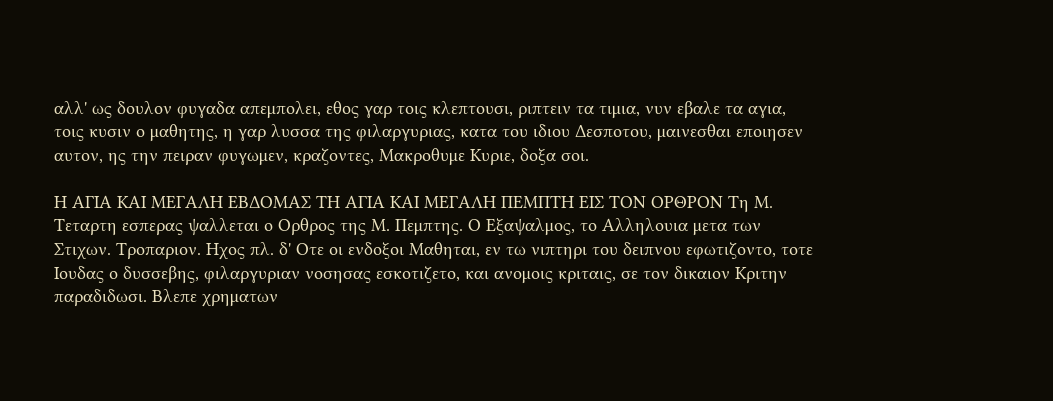αλλ' ως δουλον φυγαδα απεμπολει, εθος γαρ τοις κλεπτουσι, ριπτειν τα τιμια, νυν εβαλε τα αγια, τοις κυσιν ο μαθητης, η γαρ λυσσα της φιλαργυριας, κατα του ιδιου Δεσποτου, μαινεσθαι εποιησεν αυτον, ης την πειραν φυγωμεν, κραζοντες, Μακροθυμε Κυριε, δοξα σοι.

Η ΑΓΙΑ ΚΑΙ ΜΕΓΑΛΗ ΕΒΔΟΜΑΣ ΤΗ ΑΓΙΑ ΚΑΙ ΜΕΓΑΛΗ ΠΕΜΠΤΗ ΕΙΣ ΤΟΝ ΟΡΘΡΟΝ Τη Μ. Τεταρτη εσπερας ψαλλεται ο Ορθρος της Μ. Πεμπτης. Ο Εξαψαλμος, το Αλληλουια μετα των Στιχων. Τροπαριον. Ηχος πλ. δ' Οτε οι ενδοξοι Μαθηται, εν τω νιπτηρι του δειπνου εφωτιζοντο, τοτε Ιουδας ο δυσσεβης, φιλαργυριαν νοσησας εσκοτιζετο, και ανομοις κριταις, σε τον δικαιον Κριτην παραδιδωσι. Βλεπε χρηματων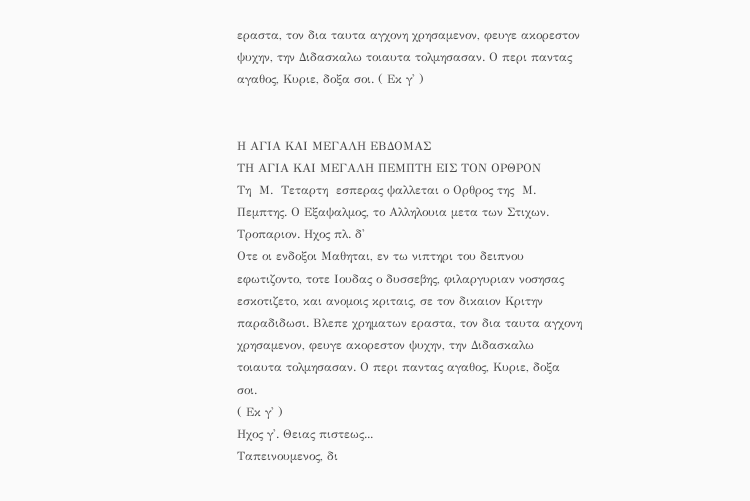εραστα, τον δια ταυτα αγχονη χρησαμενον, φευγε ακορεστον ψυχην, την Διδασκαλω τοιαυτα τολμησασαν. Ο περι παντας αγαθος, Κυριε, δοξα σοι. ( Εκ γ' )


Η ΑΓΙΑ ΚΑΙ ΜΕΓΑΛΗ ΕΒΔΟΜΑΣ
ΤΗ ΑΓΙΑ ΚΑΙ ΜΕΓΑΛΗ ΠΕΜΠΤΗ ΕΙΣ ΤΟΝ ΟΡΘΡΟΝ
Τη  Μ.  Τεταρτη  εσπερας ψαλλεται ο Ορθρος της  Μ.   Πεμπτης. Ο Εξαψαλμος, το Αλληλουια μετα των Στιχων.
Τροπαριον. Ηχος πλ. δ'
Οτε οι ενδοξοι Μαθηται, εν τω νιπτηρι του δειπνου εφωτιζοντο, τοτε Ιουδας ο δυσσεβης, φιλαργυριαν νοσησας εσκοτιζετο, και ανομοις κριταις, σε τον δικαιον Κριτην παραδιδωσι. Βλεπε χρηματων εραστα, τον δια ταυτα αγχονη χρησαμενον, φευγε ακορεστον ψυχην, την Διδασκαλω τοιαυτα τολμησασαν. Ο περι παντας αγαθος, Κυριε, δοξα σοι.
( Εκ γ' )
Ηχος γ'. Θειας πιστεως...
Ταπεινουμενος, δι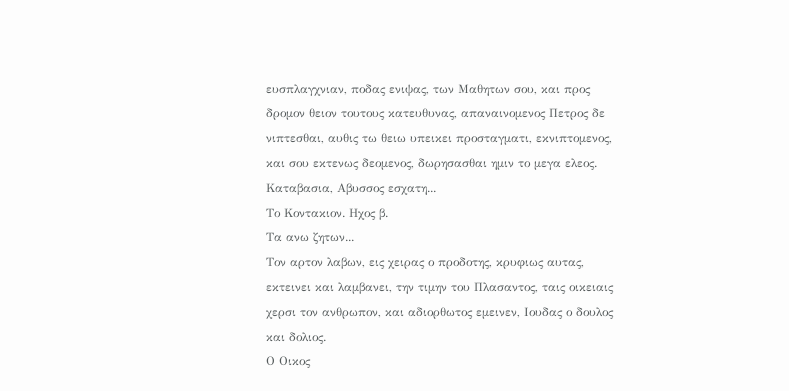ευσπλαγχνιαν, ποδας ενιψας, των Μαθητων σου, και προς δρομον θειον τουτους κατευθυνας, απαναινομενος Πετρος δε νιπτεσθαι, αυθις τω θειω υπεικει προσταγματι, εκνιπτομενος, και σου εκτενως δεομενος, δωρησασθαι ημιν το μεγα ελεος.
Καταβασια, Αβυσσος εσχατη...
Το Κοντακιον. Ηχος β.
Τα ανω ζητων...
Τον αρτον λαβων, εις χειρας ο προδοτης, κρυφιως αυτας, εκτεινει και λαμβανει, την τιμην του Πλασαντος, ταις οικειαις χερσι τον ανθρωπον, και αδιορθωτος εμεινεν, Ιουδας ο δουλος και δολιος.
Ο Οικος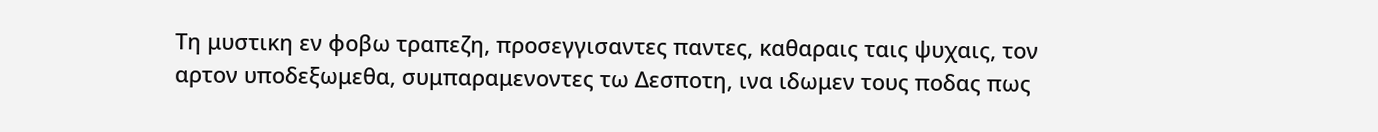Τη μυστικη εν φοβω τραπεζη, προσεγγισαντες παντες, καθαραις ταις ψυχαις, τον αρτον υποδεξωμεθα, συμπαραμενοντες τω Δεσποτη, ινα ιδωμεν τους ποδας πως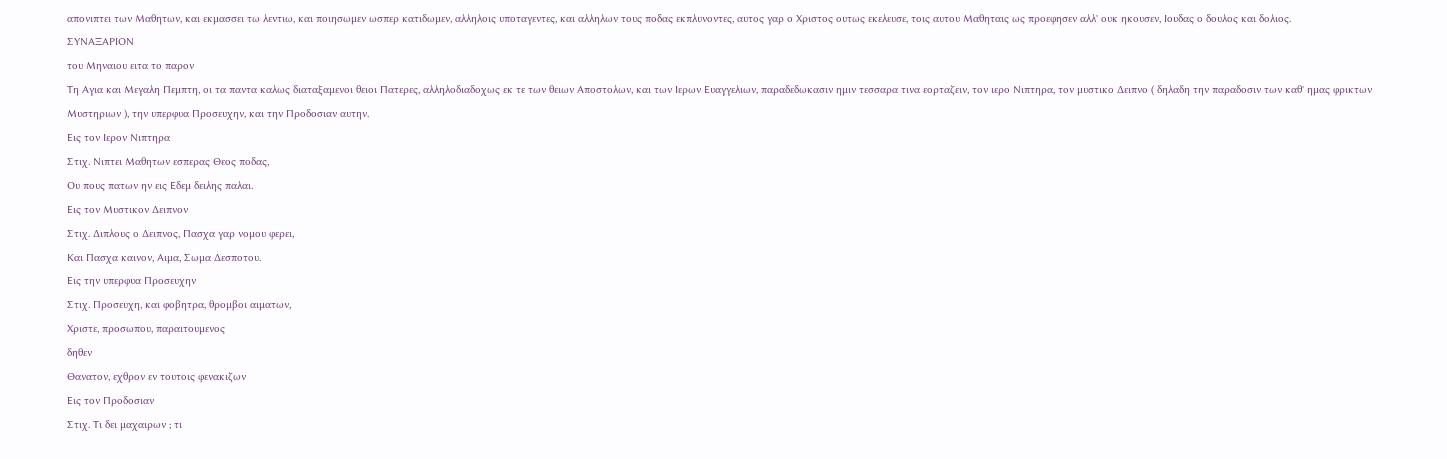απονιπτει των Μαθητων, και εκμασσει τω λεντιω, και ποιησωμεν ωσπερ κατιδωμεν, αλληλοις υποταγεντες, και αλληλων τους ποδας εκπλυνοντες, αυτος γαρ ο Χριστος ουτως εκελευσε, τοις αυτου Μαθηταις ως προεφησεν αλλ' ουκ ηκουσεν, Ιουδας ο δουλος και δολιος.
ΣΥΝΑΞΑΡΙΟΝ
του Μηναιου ειτα το παρον
Τη Αγια και Μεγαλη Πεμπτη, οι τα παντα καλως διαταξαμενοι θειοι Πατερες, αλληλοδιαδοχως εκ τε των θειων Αποστολων, και των Ιερων Ευαγγελιων, παραδεδωκασιν ημιν τεσσαρα τινα εορταζειν, τον ιερο Νιπτηρα, τον μυστικο Δειπνο ( δηλαδη την παραδοσιν των καθ' ημας φρικτων Μυστηριων ), την υπερφυα Προσευχην, και την Προδοσιαν αυτην.
Εις τον Ιερον Νιπτηρα
Στιχ. Νιπτει Μαθητων εσπερας Θεος ποδας,
Ου πους πατων ην εις Εδεμ δειλης παλαι.
Εις τον Μυστικον Δειπνον
Στιχ. Διπλους ο Δειπνος, Πασχα γαρ νομου φερει,
Και Πασχα καινον, Αιμα, Σωμα Δεσποτου.
Εις την υπερφυα Προσευχην
Στιχ. Προσευχη, και φοβητρα, θρομβοι αιματων,
Χριστε, προσωπου, παραιτουμενος
δηθεν
Θανατον, εχθρον εν τουτοις φενακιζων
Εις τον Προδοσιαν
Στιχ. Τι δει μαχαιρων ; τι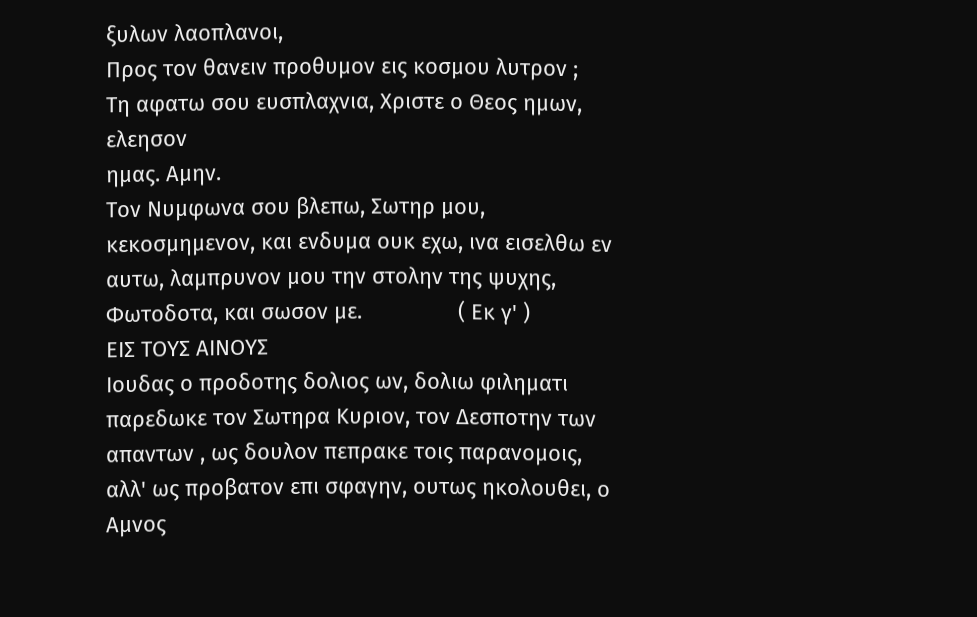ξυλων λαοπλανοι,
Προς τον θανειν προθυμον εις κοσμου λυτρον ;
Τη αφατω σου ευσπλαχνια, Χριστε ο Θεος ημων, ελεησον
ημας. Αμην.
Τον Νυμφωνα σου βλεπω, Σωτηρ μου, κεκοσμημενον, και ενδυμα ουκ εχω, ινα εισελθω εν αυτω, λαμπρυνον μου την στολην της ψυχης, Φωτοδοτα, και σωσον με.                ( Εκ γ' )
ΕΙΣ ΤΟΥΣ ΑΙΝΟΥΣ
Ιουδας ο προδοτης δολιος ων, δολιω φιληματι παρεδωκε τον Σωτηρα Κυριον, τον Δεσποτην των απαντων , ως δουλον πεπρακε τοις παρανομοις, αλλ' ως προβατον επι σφαγην, ουτως ηκολουθει, ο Αμνος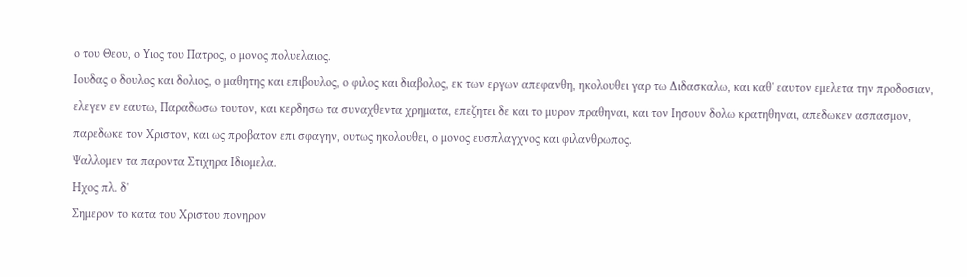ο του Θεου, ο Υιος του Πατρος, ο μονος πολυελαιος.
Ιουδας ο δουλος και δολιος, ο μαθητης και επιβουλος, ο φιλος και διαβολος, εκ των εργων απεφανθη, ηκολουθει γαρ τω Διδασκαλω, και καθ' εαυτον εμελετα την προδοσιαν, ελεγεν εν εαυτω, Παραδωσω τουτον, και κερδησω τα συναχθεντα χρηματα, επεζητει δε και το μυρον πραθηναι, και τον Ιησουν δολω κρατηθηναι, απεδωκεν ασπασμον, παρεδωκε τον Χριστον, και ως προβατον επι σφαγην, ουτως ηκολουθει, ο μονος ευσπλαγχνος και φιλανθρωπος.
Ψαλλομεν τα παροντα Στιχηρα Ιδιομελα.
Ηχος πλ. δ'
Σημερον το κατα του Χριστου πονηρον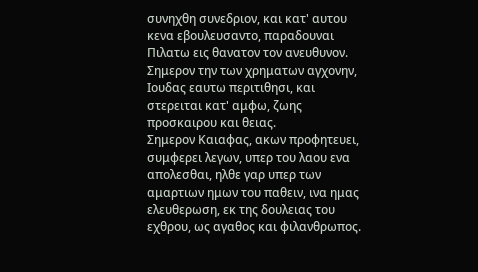συνηχθη συνεδριον, και κατ' αυτου κενα εβουλευσαντο, παραδουναι Πιλατω εις θανατον τον ανευθυνον. Σημερον την των χρηματων αγχονην, Ιουδας εαυτω περιτιθησι, και στερειται κατ' αμφω, ζωης προσκαιρου και θειας.
Σημερον Καιαφας, ακων προφητευει, συμφερει λεγων, υπερ του λαου ενα απολεσθαι, ηλθε γαρ υπερ των αμαρτιων ημων του παθειν, ινα ημας ελευθερωση, εκ της δουλειας του εχθρου, ως αγαθος και φιλανθρωπος.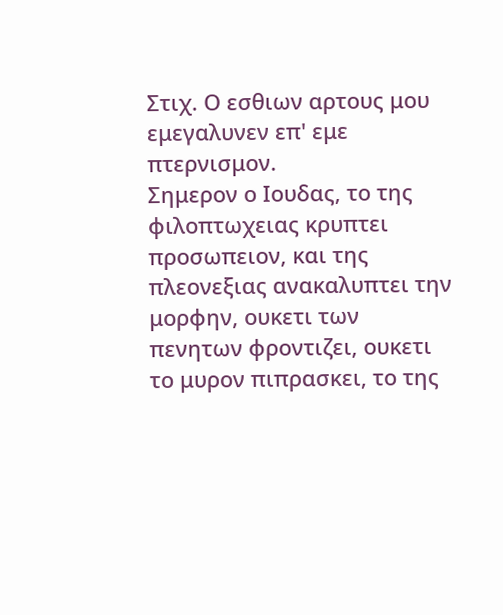Στιχ. Ο εσθιων αρτους μου εμεγαλυνεν επ' εμε πτερνισμον.
Σημερον ο Ιουδας, το της φιλοπτωχειας κρυπτει προσωπειον, και της πλεονεξιας ανακαλυπτει την μορφην, ουκετι των πενητων φροντιζει, ουκετι το μυρον πιπρασκει, το της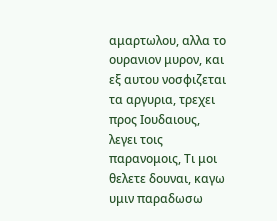αμαρτωλου, αλλα το ουρανιον μυρον, και εξ αυτου νοσφιζεται τα αργυρια, τρεχει προς Ιουδαιους, λεγει τοις παρανομοις, Τι μοι θελετε δουναι, καγω υμιν παραδωσω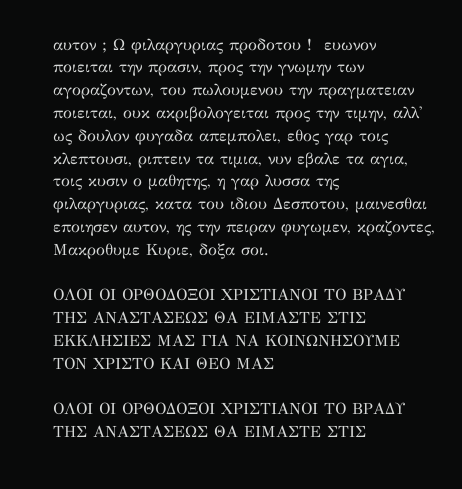αυτον ; Ω φιλαργυριας προδοτου !  ευωνον ποιειται την πρασιν, προς την γνωμην των αγοραζοντων, του πωλουμενου την πραγματειαν ποιειται, ουκ ακριβολογειται προς την τιμην, αλλ' ως δουλον φυγαδα απεμπολει, εθος γαρ τοις κλεπτουσι, ριπτειν τα τιμια, νυν εβαλε τα αγια, τοις κυσιν ο μαθητης, η γαρ λυσσα της φιλαργυριας, κατα του ιδιου Δεσποτου, μαινεσθαι εποιησεν αυτον, ης την πειραν φυγωμεν, κραζοντες, Μακροθυμε Κυριε, δοξα σοι.

ΟΛΟΙ ΟΙ ΟΡΘΟΔΟΞΟΙ ΧΡΙΣΤΙΑΝΟΙ ΤΟ ΒΡΑΔΥ ΤΗΣ ΑΝΑΣΤΑΣΕΩΣ ΘΑ ΕΙΜΑΣΤΕ ΣΤΙΣ ΕΚΚΛΗΣΙΕΣ ΜΑΣ ΓΙΑ ΝΑ ΚΟΙΝΩΝΗΣΟΥΜΕ ΤΟΝ ΧΡΙΣΤΟ ΚΑΙ ΘΕΟ ΜΑΣ

ΟΛΟΙ ΟΙ ΟΡΘΟΔΟΞΟΙ ΧΡΙΣΤΙΑΝΟΙ ΤΟ ΒΡΑΔΥ ΤΗΣ ΑΝΑΣΤΑΣΕΩΣ ΘΑ ΕΙΜΑΣΤΕ ΣΤΙΣ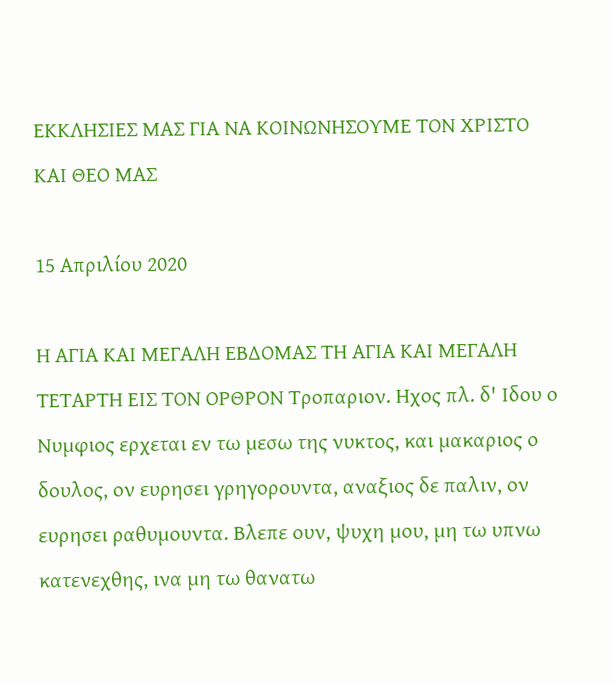ΕΚΚΛΗΣΙΕΣ ΜΑΣ ΓΙΑ ΝΑ ΚΟΙΝΩΝΗΣΟΥΜΕ ΤΟΝ ΧΡΙΣΤΟ ΚΑΙ ΘΕΟ ΜΑΣ

15 Απριλίου 2020

Η ΑΓΙΑ ΚΑΙ ΜΕΓΑΛΗ ΕΒΔΟΜΑΣ ΤΗ ΑΓΙΑ ΚΑΙ ΜΕΓΑΛΗ ΤΕΤΑΡΤΗ ΕΙΣ ΤΟΝ ΟΡΘΡΟΝ Τροπαριον. Ηχος πλ. δ' Ιδου ο Νυμφιος ερχεται εν τω μεσω της νυκτος, και μακαριος ο δουλος, ον ευρησει γρηγορουντα, αναξιος δε παλιν, ον ευρησει ραθυμουντα. Βλεπε ουν, ψυχη μου, μη τω υπνω κατενεχθης, ινα μη τω θανατω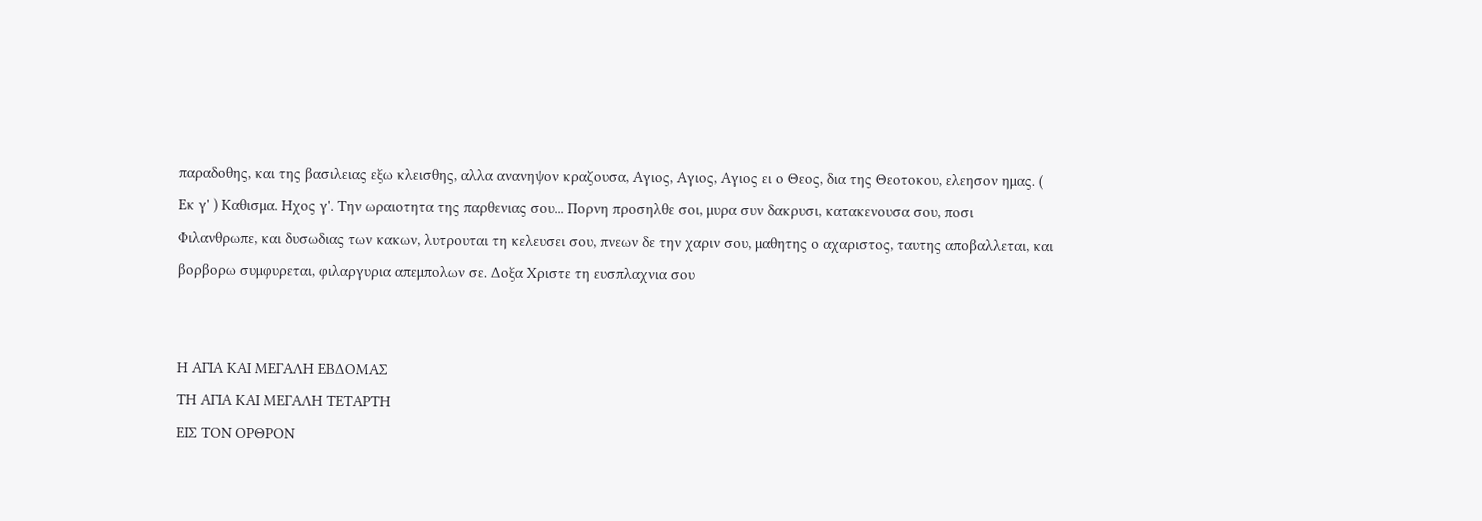παραδοθης, και της βασιλειας εξω κλεισθης, αλλα ανανηψον κραζουσα, Αγιος, Αγιος, Αγιος ει ο Θεος, δια της Θεοτοκου, ελεησον ημας. ( Εκ γ' ) Καθισμα. Ηχος γ'. Την ωραιοτητα της παρθενιας σου... Πορνη προσηλθε σοι, μυρα συν δακρυσι, κατακενουσα σου, ποσι Φιλανθρωπε, και δυσωδιας των κακων, λυτρουται τη κελευσει σου, πνεων δε την χαριν σου, μαθητης ο αχαριστος, ταυτης αποβαλλεται, και βορβορω συμφυρεται, φιλαργυρια απεμπολων σε. Δοξα Χριστε τη ευσπλαχνια σου


Η ΑΓΙΑ ΚΑΙ ΜΕΓΑΛΗ ΕΒΔΟΜΑΣ
ΤΗ ΑΓΙΑ ΚΑΙ ΜΕΓΑΛΗ ΤΕΤΑΡΤΗ
ΕΙΣ ΤΟΝ ΟΡΘΡΟΝ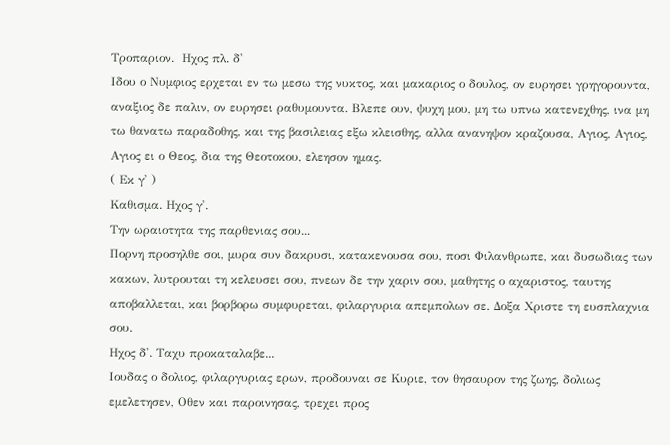Τροπαριον.  Ηχος πλ. δ'
Ιδου ο Νυμφιος ερχεται εν τω μεσω της νυκτος, και μακαριος ο δουλος, ον ευρησει γρηγορουντα, αναξιος δε παλιν, ον ευρησει ραθυμουντα. Βλεπε ουν, ψυχη μου, μη τω υπνω κατενεχθης, ινα μη τω θανατω παραδοθης, και της βασιλειας εξω κλεισθης, αλλα ανανηψον κραζουσα, Αγιος, Αγιος, Αγιος ει ο Θεος, δια της Θεοτοκου, ελεησον ημας.
( Εκ γ' )
Καθισμα. Ηχος γ'.
Την ωραιοτητα της παρθενιας σου...
Πορνη προσηλθε σοι, μυρα συν δακρυσι, κατακενουσα σου, ποσι Φιλανθρωπε, και δυσωδιας των κακων, λυτρουται τη κελευσει σου, πνεων δε την χαριν σου, μαθητης ο αχαριστος, ταυτης αποβαλλεται, και βορβορω συμφυρεται, φιλαργυρια απεμπολων σε. Δοξα Χριστε τη ευσπλαχνια σου.
Ηχος δ'. Ταχυ προκαταλαβε...
Ιουδας ο δολιος, φιλαργυριας ερων, προδουναι σε Κυριε, τον θησαυρον της ζωης, δολιως εμελετησεν, Οθεν και παροινησας, τρεχει προς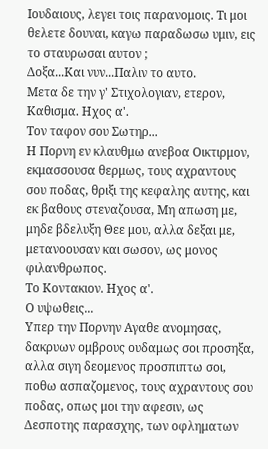Ιουδαιους, λεγει τοις παρανομοις. Τι μοι θελετε δουναι, καγω παραδωσω υμιν, εις το σταυρωσαι αυτον ;
Δοξα...Και νυν...Παλιν το αυτο.
Μετα δε την γ' Στιχολογιαν, ετερον, Καθισμα. Ηχος α'.
Τον ταφον σου Σωτηρ...
Η Πορνη εν κλαυθμω ανεβοα Οικτιρμον, εκμασσουσα θερμως, τους αχραντους σου ποδας, θριξι της κεφαλης αυτης, και εκ βαθους στεναζουσα, Μη απωση με, μηδε βδελυξη Θεε μου, αλλα δεξαι με, μετανοουσαν και σωσον, ως μονος φιλανθρωπος.
Το Κοντακιον. Ηχος α'.
Ο υψωθεις...
Υπερ την Πορνην Αγαθε ανομησας, δακρυων ομβρους ουδαμως σοι προσηξα, αλλα σιγη δεομενος προσπιπτω σοι,
ποθω ασπαζομενος, τους αχραντους σου ποδας, οπως μοι την αφεσιν, ως Δεσποτης παρασχης, των οφληματων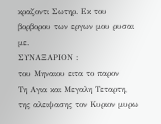κραζοντι Σωτηρ. Εκ του βορβορου των εργων μου ρυσαι με.
ΣΥΝΑΞΑΡΙΟΝ :
του Μηναιου ειτα το παρον
Τη Αγια και Μεγαλη Τεταρτη, της αλειψασης τον Κυριον μυρω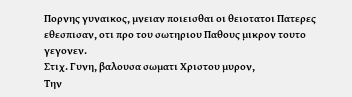Πορνης γυναικος, μνειαν ποιεισθαι οι θειοτατοι Πατερες εθεσπισαν, οτι προ του σωτηριου Παθους μικρον τουτο γεγονεν.
Στιχ. Γυνη, βαλουσα σωματι Χριστου μυρον,
Την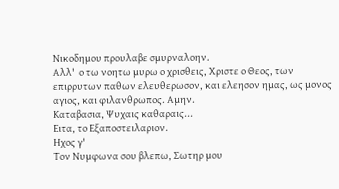Νικοδημου προυλαβε σμυρναλοην.
Αλλ'  ο τω νοητω μυρω ο χρισθεις, Χριστε ο Θεος, των επιρρυτων παθων ελευθερωσον, και ελεησον ημας, ως μονος αγιος, και φιλανθρωπος. Αμην.
Καταβασια, Ψυχαις καθαραις...
Ειτα, το Εξαποστειλαριον.
Ηχος γ'
Τον Νυμφωνα σου βλεπω, Σωτηρ μου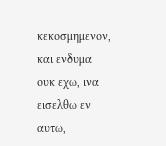κεκοσμημενον,
και ενδυμα ουκ εχω, ινα εισελθω εν αυτω,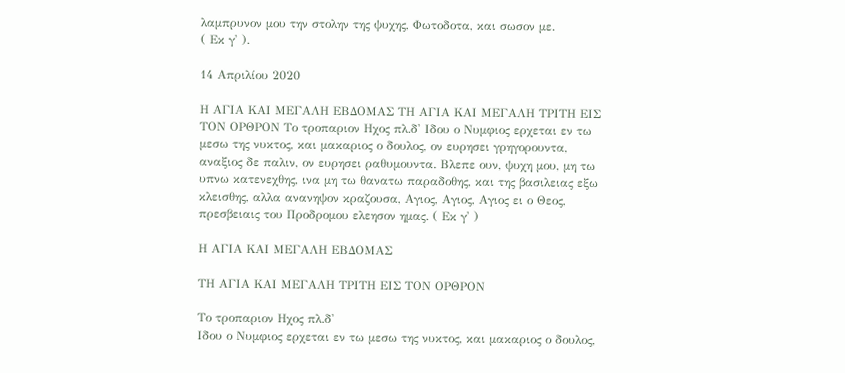λαμπρυνον μου την στολην της ψυχης, Φωτοδοτα, και σωσον με.
( Εκ γ' ).

14 Απριλίου 2020

Η ΑΓΙΑ ΚΑΙ ΜΕΓΑΛΗ ΕΒΔΟΜΑΣ ΤΗ ΑΓΙΑ ΚΑΙ ΜΕΓΑΛΗ ΤΡΙΤΗ ΕΙΣ ΤΟΝ ΟΡΘΡΟΝ Το τροπαριον Ηχος πλ.δ' Ιδου ο Νυμφιος ερχεται εν τω μεσω της νυκτος, και μακαριος ο δουλος, ον ευρησει γρηγορουντα, αναξιος δε παλιν, ον ευρησει ραθυμουντα. Βλεπε ουν, ψυχη μου, μη τω υπνω κατενεχθης, ινα μη τω θανατω παραδοθης, και της βασιλειας εξω κλεισθης, αλλα ανανηψον κραζουσα, Αγιος, Αγιος, Αγιος ει ο Θεος, πρεσβειαις του Προδρομου ελεησον ημας. ( Εκ γ' )

Η ΑΓΙΑ ΚΑΙ ΜΕΓΑΛΗ ΕΒΔΟΜΑΣ

ΤΗ ΑΓΙΑ ΚΑΙ ΜΕΓΑΛΗ ΤΡΙΤΗ ΕΙΣ ΤΟΝ ΟΡΘΡΟΝ

Το τροπαριον Ηχος πλ.δ'
Ιδου ο Νυμφιος ερχεται εν τω μεσω της νυκτος, και μακαριος ο δουλος,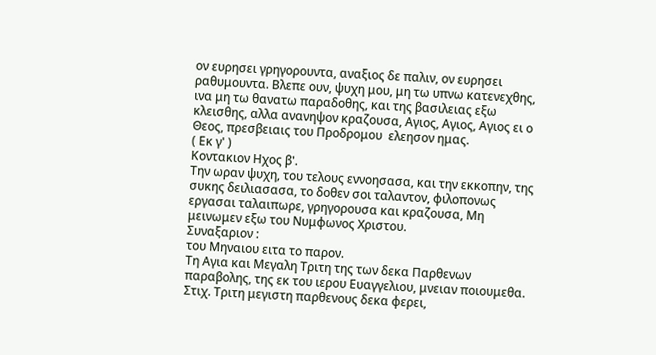ον ευρησει γρηγορουντα, αναξιος δε παλιν, ον ευρησει ραθυμουντα. Βλεπε ουν, ψυχη μου, μη τω υπνω κατενεχθης, ινα μη τω θανατω παραδοθης, και της βασιλειας εξω κλεισθης, αλλα ανανηψον κραζουσα, Αγιος, Αγιος, Αγιος ει ο Θεος, πρεσβειαις του Προδρομου  ελεησον ημας.
( Εκ γ' )
Κοντακιον Ηχος β'.
Την ωραν ψυχη, του τελους εννοησασα, και την εκκοπην, της συκης δειλιασασα, το δοθεν σοι ταλαντον, φιλοπονως εργασαι ταλαιπωρε, γρηγορουσα και κραζουσα, Μη μεινωμεν εξω του Νυμφωνος Χριστου.
Συναξαριον :
του Μηναιου ειτα το παρον.
Τη Αγια και Μεγαλη Τριτη της των δεκα Παρθενων παραβολης, της εκ του ιερου Ευαγγελιου, μνειαν ποιουμεθα.
Στιχ. Τριτη μεγιστη παρθενους δεκα φερει,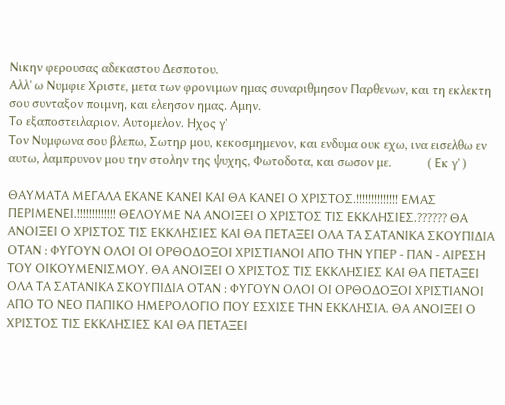Νικην φερουσας αδεκαστου Δεσποτου.
Αλλ' ω Νυμφιε Χριστε, μετα των φρονιμων ημας συναριθμησον Παρθενων, και τη εκλεκτη σου συνταξον ποιμνη, και ελεησον ημας. Αμην.
Το εξαποστειλαριον. Αυτομελον. Ηχος γ'
Τον Νυμφωνα σου βλεπω, Σωτηρ μου, κεκοσμημενον, και ενδυμα ουκ εχω, ινα εισελθω εν αυτω, λαμπρυνον μου την στολην της ψυχης, Φωτοδοτα, και σωσον με.            ( Εκ γ' )

ΘΑΥΜΑΤΑ ΜΕΓΑΛΑ ΕΚΑΝΕ ΚΑΝΕΙ ΚΑΙ ΘΑ ΚΑΝΕΙ Ο ΧΡΙΣΤΟΣ.!!!!!!!!!!!!!! ΕΜΑΣ ΠΕΡΙΜΕΝΕΙ.!!!!!!!!!!!!! ΘΕΛΟΥΜΕ ΝΑ ΑΝΟΙΞΕΙ Ο ΧΡΙΣΤΟΣ ΤΙΣ ΕΚΚΛΗΣΙΕΣ.?????? ΘΑ ΑΝΟΙΞΕΙ Ο ΧΡΙΣΤΟΣ ΤΙΣ ΕΚΚΛΗΣΙΕΣ ΚΑΙ ΘΑ ΠΕΤΑΞΕΙ ΟΛΑ ΤΑ ΣΑΤΑΝΙΚΑ ΣΚΟΥΠΙΔΙΑ ΟΤΑΝ : ΦΥΓΟΥΝ ΟΛΟΙ ΟΙ ΟΡΘΟΔΟΞΟΙ ΧΡΙΣΤΙΑΝΟΙ ΑΠΟ ΤΗΝ ΥΠΕΡ - ΠΑΝ - ΑΙΡΕΣΗ ΤΟΥ ΟΙΚΟΥΜΕΝΙΣΜΟΥ. ΘΑ ΑΝΟΙΞΕΙ Ο ΧΡΙΣΤΟΣ ΤΙΣ ΕΚΚΛΗΣΙΕΣ ΚΑΙ ΘΑ ΠΕΤΑΞΕΙ ΟΛΑ ΤΑ ΣΑΤΑΝΙΚΑ ΣΚΟΥΠΙΔΙΑ ΟΤΑΝ : ΦΥΓΟΥΝ ΟΛΟΙ ΟΙ ΟΡΘΟΔΟΞΟΙ ΧΡΙΣΤΙΑΝΟΙ ΑΠΟ ΤΟ ΝΕΟ ΠΑΠΙΚΟ ΗΜΕΡΟΛΟΓΙΟ ΠΟΥ ΕΣΧΙΣΕ ΤΗΝ ΕΚΚΛΗΣΙΑ. ΘΑ ΑΝΟΙΞΕΙ Ο ΧΡΙΣΤΟΣ ΤΙΣ ΕΚΚΛΗΣΙΕΣ ΚΑΙ ΘΑ ΠΕΤΑΞΕΙ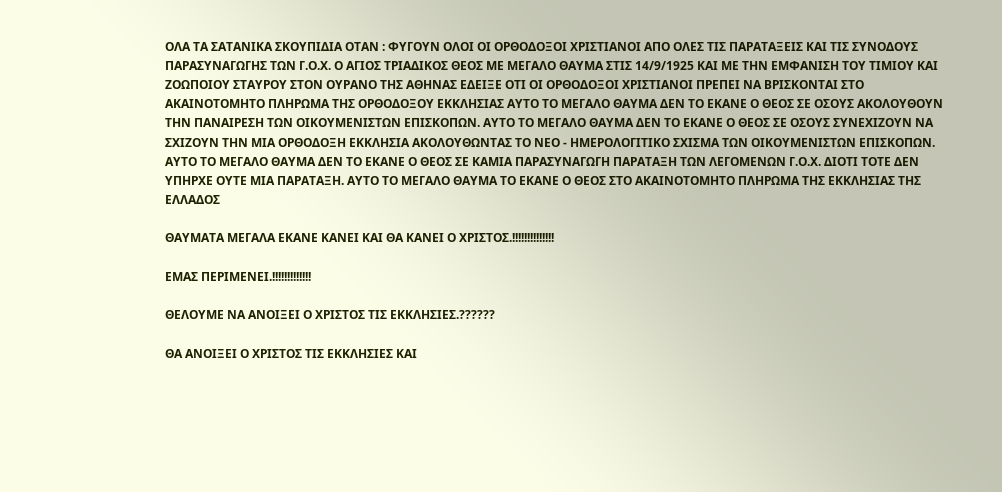ΟΛΑ ΤΑ ΣΑΤΑΝΙΚΑ ΣΚΟΥΠΙΔΙΑ ΟΤΑΝ : ΦΥΓΟΥΝ ΟΛΟΙ ΟΙ ΟΡΘΟΔΟΞΟΙ ΧΡΙΣΤΙΑΝΟΙ ΑΠΟ ΟΛΕΣ ΤΙΣ ΠΑΡΑΤΑΞΕΙΣ ΚΑΙ ΤΙΣ ΣΥΝΟΔΟΥΣ ΠΑΡΑΣΥΝΑΓΩΓΗΣ ΤΩΝ Γ.Ο.Χ. Ο ΑΓΙΟΣ ΤΡΙΑΔΙΚΟΣ ΘΕΟΣ ΜΕ ΜΕΓΑΛΟ ΘΑΥΜΑ ΣΤΙΣ 14/9/1925 ΚΑΙ ΜΕ ΤΗΝ ΕΜΦΑΝΙΣΗ ΤΟΥ ΤΙΜΙΟΥ ΚΑΙ ΖΟΩΠΟΙΟΥ ΣΤΑΥΡΟΥ ΣΤΟΝ ΟΥΡΑΝΟ ΤΗΣ ΑΘΗΝΑΣ ΕΔΕΙΞΕ ΟΤΙ ΟΙ ΟΡΘΟΔΟΞΟΙ ΧΡΙΣΤΙΑΝΟΙ ΠΡΕΠΕΙ ΝΑ ΒΡΙΣΚΟΝΤΑΙ ΣΤΟ ΑΚΑΙΝΟΤΟΜΗΤΟ ΠΛΗΡΩΜΑ ΤΗΣ ΟΡΘΟΔΟΞΟΥ ΕΚΚΛΗΣΙΑΣ ΑΥΤΟ ΤΟ ΜΕΓΑΛΟ ΘΑΥΜΑ ΔΕΝ ΤΟ ΕΚΑΝΕ Ο ΘΕΟΣ ΣΕ ΟΣΟΥΣ ΑΚΟΛΟΥΘΟΥΝ ΤΗΝ ΠΑΝΑΙΡΕΣΗ ΤΩΝ ΟΙΚΟΥΜΕΝΙΣΤΩΝ ΕΠΙΣΚΟΠΩΝ. ΑΥΤΟ ΤΟ ΜΕΓΑΛΟ ΘΑΥΜΑ ΔΕΝ ΤΟ ΕΚΑΝΕ Ο ΘΕΟΣ ΣΕ ΟΣΟΥΣ ΣΥΝΕΧΙΖΟΥΝ ΝΑ ΣΧΙΖΟΥΝ ΤΗΝ ΜΙΑ ΟΡΘΟΔΟΞΗ ΕΚΚΛΗΣΙΑ ΑΚΟΛΟΥΘΩΝΤΑΣ ΤΟ ΝΕΟ - ΗΜΕΡΟΛΟΓΙΤΙΚΟ ΣΧΙΣΜΑ ΤΩΝ ΟΙΚΟΥΜΕΝΙΣΤΩΝ ΕΠΙΣΚΟΠΩΝ. ΑΥΤΟ ΤΟ ΜΕΓΑΛΟ ΘΑΥΜΑ ΔΕΝ ΤΟ ΕΚΑΝΕ Ο ΘΕΟΣ ΣΕ ΚΑΜΙΑ ΠΑΡΑΣΥΝΑΓΩΓΗ ΠΑΡΑΤΑΞΗ ΤΩΝ ΛΕΓΟΜΕΝΩΝ Γ.Ο.Χ. ΔΙΟΤΙ ΤΟΤΕ ΔΕΝ ΥΠΗΡΧΕ ΟΥΤΕ ΜΙΑ ΠΑΡΑΤΑΞΗ. ΑΥΤΟ ΤΟ ΜΕΓΑΛΟ ΘΑΥΜΑ ΤΟ ΕΚΑΝΕ Ο ΘΕΟΣ ΣΤΟ ΑΚΑΙΝΟΤΟΜΗΤΟ ΠΛΗΡΩΜΑ ΤΗΣ ΕΚΚΛΗΣΙΑΣ ΤΗΣ ΕΛΛΑΔΟΣ

ΘΑΥΜΑΤΑ ΜΕΓΑΛΑ ΕΚΑΝΕ ΚΑΝΕΙ ΚΑΙ ΘΑ ΚΑΝΕΙ Ο ΧΡΙΣΤΟΣ.!!!!!!!!!!!!!!

ΕΜΑΣ ΠΕΡΙΜΕΝΕΙ.!!!!!!!!!!!!!

ΘΕΛΟΥΜΕ ΝΑ ΑΝΟΙΞΕΙ Ο ΧΡΙΣΤΟΣ ΤΙΣ ΕΚΚΛΗΣΙΕΣ.??????

ΘΑ ΑΝΟΙΞΕΙ Ο ΧΡΙΣΤΟΣ ΤΙΣ ΕΚΚΛΗΣΙΕΣ ΚΑΙ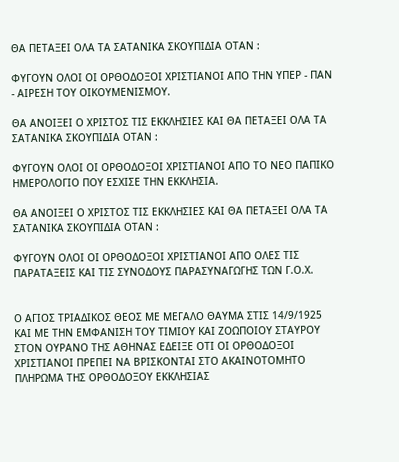ΘΑ ΠΕΤΑΞΕΙ ΟΛΑ ΤΑ ΣΑΤΑΝΙΚΑ ΣΚΟΥΠΙΔΙΑ ΟΤΑΝ :

ΦΥΓΟΥΝ ΟΛΟΙ ΟΙ ΟΡΘΟΔΟΞΟΙ ΧΡΙΣΤΙΑΝΟΙ ΑΠΟ ΤΗΝ ΥΠΕΡ - ΠΑΝ - ΑΙΡΕΣΗ ΤΟΥ ΟΙΚΟΥΜΕΝΙΣΜΟΥ.

ΘΑ ΑΝΟΙΞΕΙ Ο ΧΡΙΣΤΟΣ ΤΙΣ ΕΚΚΛΗΣΙΕΣ ΚΑΙ ΘΑ ΠΕΤΑΞΕΙ ΟΛΑ ΤΑ ΣΑΤΑΝΙΚΑ ΣΚΟΥΠΙΔΙΑ ΟΤΑΝ :

ΦΥΓΟΥΝ ΟΛΟΙ ΟΙ ΟΡΘΟΔΟΞΟΙ ΧΡΙΣΤΙΑΝΟΙ ΑΠΟ ΤΟ ΝΕΟ ΠΑΠΙΚΟ ΗΜΕΡΟΛΟΓΙΟ ΠΟΥ ΕΣΧΙΣΕ ΤΗΝ ΕΚΚΛΗΣΙΑ.

ΘΑ ΑΝΟΙΞΕΙ Ο ΧΡΙΣΤΟΣ ΤΙΣ ΕΚΚΛΗΣΙΕΣ ΚΑΙ ΘΑ ΠΕΤΑΞΕΙ ΟΛΑ ΤΑ ΣΑΤΑΝΙΚΑ ΣΚΟΥΠΙΔΙΑ ΟΤΑΝ :

ΦΥΓΟΥΝ ΟΛΟΙ ΟΙ ΟΡΘΟΔΟΞΟΙ ΧΡΙΣΤΙΑΝΟΙ ΑΠΟ ΟΛΕΣ ΤΙΣ ΠΑΡΑΤΑΞΕΙΣ ΚΑΙ ΤΙΣ ΣΥΝΟΔΟΥΣ ΠΑΡΑΣΥΝΑΓΩΓΗΣ ΤΩΝ Γ.Ο.Χ.


Ο ΑΓΙΟΣ ΤΡΙΑΔΙΚΟΣ ΘΕΟΣ ΜΕ ΜΕΓΑΛΟ ΘΑΥΜΑ ΣΤΙΣ 14/9/1925 ΚΑΙ ΜΕ ΤΗΝ ΕΜΦΑΝΙΣΗ ΤΟΥ ΤΙΜΙΟΥ ΚΑΙ ΖΟΩΠΟΙΟΥ ΣΤΑΥΡΟΥ ΣΤΟΝ ΟΥΡΑΝΟ ΤΗΣ ΑΘΗΝΑΣ ΕΔΕΙΞΕ ΟΤΙ ΟΙ ΟΡΘΟΔΟΞΟΙ ΧΡΙΣΤΙΑΝΟΙ ΠΡΕΠΕΙ ΝΑ ΒΡΙΣΚΟΝΤΑΙ ΣΤΟ ΑΚΑΙΝΟΤΟΜΗΤΟ ΠΛΗΡΩΜΑ ΤΗΣ ΟΡΘΟΔΟΞΟΥ ΕΚΚΛΗΣΙΑΣ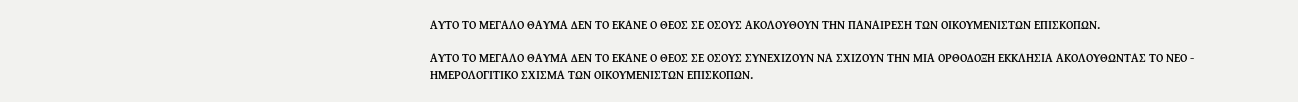ΑΥΤΟ ΤΟ ΜΕΓΑΛΟ ΘΑΥΜΑ ΔΕΝ ΤΟ ΕΚΑΝΕ Ο ΘΕΟΣ ΣΕ ΟΣΟΥΣ ΑΚΟΛΟΥΘΟΥΝ ΤΗΝ ΠΑΝΑΙΡΕΣΗ ΤΩΝ ΟΙΚΟΥΜΕΝΙΣΤΩΝ ΕΠΙΣΚΟΠΩΝ.

ΑΥΤΟ ΤΟ ΜΕΓΑΛΟ ΘΑΥΜΑ ΔΕΝ ΤΟ ΕΚΑΝΕ Ο ΘΕΟΣ ΣΕ ΟΣΟΥΣ ΣΥΝΕΧΙΖΟΥΝ ΝΑ ΣΧΙΖΟΥΝ ΤΗΝ ΜΙΑ ΟΡΘΟΔΟΞΗ ΕΚΚΛΗΣΙΑ ΑΚΟΛΟΥΘΩΝΤΑΣ ΤΟ ΝΕΟ - ΗΜΕΡΟΛΟΓΙΤΙΚΟ ΣΧΙΣΜΑ ΤΩΝ ΟΙΚΟΥΜΕΝΙΣΤΩΝ ΕΠΙΣΚΟΠΩΝ.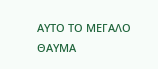ΑΥΤΟ ΤΟ ΜΕΓΑΛΟ ΘΑΥΜΑ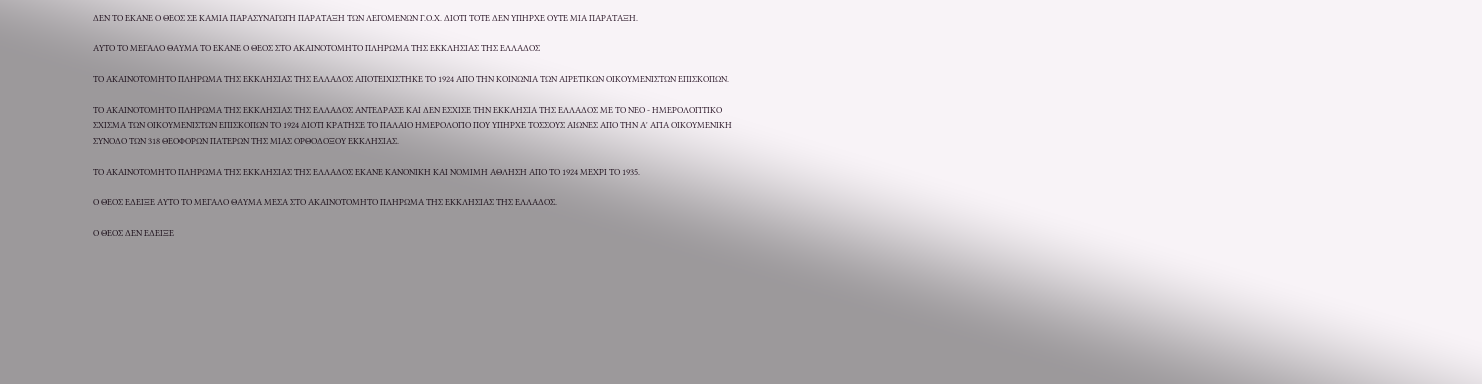ΔΕΝ ΤΟ ΕΚΑΝΕ Ο ΘΕΟΣ ΣΕ ΚΑΜΙΑ ΠΑΡΑΣΥΝΑΓΩΓΗ ΠΑΡΑΤΑΞΗ ΤΩΝ ΛΕΓΟΜΕΝΩΝ Γ.Ο.Χ. ΔΙΟΤΙ ΤΟΤΕ ΔΕΝ ΥΠΗΡΧΕ ΟΥΤΕ ΜΙΑ ΠΑΡΑΤΑΞΗ.

ΑΥΤΟ ΤΟ ΜΕΓΑΛΟ ΘΑΥΜΑ ΤΟ ΕΚΑΝΕ Ο ΘΕΟΣ ΣΤΟ ΑΚΑΙΝΟΤΟΜΗΤΟ ΠΛΗΡΩΜΑ ΤΗΣ ΕΚΚΛΗΣΙΑΣ ΤΗΣ ΕΛΛΑΔΟΣ

ΤΟ ΑΚΑΙΝΟΤΟΜΗΤΟ ΠΛΗΡΩΜΑ ΤΗΣ ΕΚΚΛΗΣΙΑΣ ΤΗΣ ΕΛΛΑΔΟΣ ΑΠΟΤΕΙΧΙΣΤΗΚΕ ΤΟ 1924 ΑΠΟ ΤΗΝ ΚΟΙΝΩΝΙΑ ΤΩΝ ΑΙΡΕΤΙΚΩΝ ΟΙΚΟΥΜΕΝΙΣΤΩΝ ΕΠΙΣΚΟΠΩΝ.

ΤΟ ΑΚΑΙΝΟΤΟΜΗΤΟ ΠΛΗΡΩΜΑ ΤΗΣ ΕΚΚΛΗΣΙΑΣ ΤΗΣ ΕΛΛΑΔΟΣ ΑΝΤΕΔΡΑΣΕ ΚΑΙ ΔΕΝ ΕΣΧΙΣΕ ΤΗΝ ΕΚΚΛΗΣΙΑ ΤΗΣ ΕΛΛΑΔΟΣ ΜΕ ΤΟ ΝΕΟ - ΗΜΕΡΟΛΟΓΙΤΙΚΟ ΣΧΙΣΜΑ ΤΩΝ ΟΙΚΟΥΜΕΝΙΣΤΩΝ ΕΠΙΣΚΟΠΩΝ ΤΟ 1924 ΔΙΟΤΙ ΚΡΑΤΗΣΕ ΤΟ ΠΑΛΑΙΟ ΗΜΕΡΟΛΟΓΙΟ ΠΟΥ ΥΠΗΡΧΕ ΤΟΣΣΟΥΣ ΑΙΩΝΕΣ ΑΠΟ ΤΗΝ Α' ΑΓΙΑ ΟΙΚΟΥΜΕΝΙΚΗ ΣΥΝΟΔΟ ΤΩΝ 318 ΘΕΟΦΟΡΩΝ ΠΑΤΕΡΩΝ ΤΗΣ ΜΙΑΣ ΟΡΘΟΔΟΞΟΥ ΕΚΚΛΗΣΙΑΣ.

ΤΟ ΑΚΑΙΝΟΤΟΜΗΤΟ ΠΛΗΡΩΜΑ ΤΗΣ ΕΚΚΛΗΣΙΑΣ ΤΗΣ ΕΛΛΑΔΟΣ ΕΚΑΝΕ ΚΑΝΟΝΙΚΗ ΚΑΙ ΝΟΜΙΜΗ ΑΘΛΗΣΗ ΑΠΟ ΤΟ 1924 ΜΕΧΡΙ ΤΟ 1935.

Ο ΘΕΟΣ ΕΔΕΙΞΕ ΑΥΤΟ ΤΟ ΜΕΓΑΛΟ ΘΑΥΜΑ ΜΕΣΑ ΣΤΟ ΑΚΑΙΝΟΤΟΜΗΤΟ ΠΛΗΡΩΜΑ ΤΗΣ ΕΚΚΛΗΣΙΑΣ ΤΗΣ ΕΛΛΑΔΟΣ.

Ο ΘΕΟΣ ΔΕΝ ΕΔΕΙΞΕ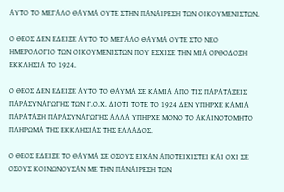ΑΥΤΟ ΤΟ ΜΕΓΑΛΟ ΘΑΥΜΑ ΟΥΤΕ ΣΤΗΝ ΠΑΝΑΙΡΕΣΗ ΤΩΝ ΟΙΚΟΥΜΕΝΙΣΤΩΝ.

Ο ΘΕΟΣ ΔΕΝ ΕΔΕΙΞΕ ΑΥΤΟ ΤΟ ΜΕΓΑΛΟ ΘΑΥΜΑ ΟΥΤΕ ΣΤΟ ΝΕΟ ΗΜΕΡΟΛΟΓΙΟ ΤΩΝ ΟΙΚΟΥΜΕΝΙΣΤΩΝ ΠΟΥ ΕΣΧΙΣΕ ΤΗΝ ΜΙΑ ΟΡΘΟΔΟΞΗ ΕΚΚΛΗΣΙΑ ΤΟ 1924.

Ο ΘΕΟΣ ΔΕΝ ΕΔΕΙΞΕ ΑΥΤΟ ΤΟ ΘΑΥΜΑ ΣΕ ΚΑΜΙΑ ΑΠΟ ΤΙΣ ΠΑΡΑΤΑΞΕΙΣ ΠΑΡΑΣΥΝΑΓΩΓΗΣ ΤΩΝ Γ.Ο.Χ. ΔΙΟΤΙ ΤΟΤΕ ΤΟ 1924 ΔΕΝ ΥΠΗΡΧΕ ΚΑΜΙΑ ΠΑΡΑΤΑΞΗ ΠΑΡΑΣΥΝΑΓΩΓΗΣ ΑΛΛΑ ΥΠΗΡΧΕ ΜΟΝΟ ΤΟ ΑΚΑΙΝΟΤΟΜΗΤΟ ΠΛΗΡΩΜΑ ΤΗΣ ΕΚΚΛΗΣΙΑΣ ΤΗΣ ΕΛΛΑΔΟΣ.

Ο ΘΕΟΣ ΕΔΕΙΞΕ ΤΟ ΘΑΥΜΑ ΣΕ ΟΣΟΥΣ ΕΙΧΑΝ ΑΠΟΤΕΙΧΙΣΤΕΙ ΚΑΙ ΟΧΙ ΣΕ ΟΣΟΥΣ ΚΟΙΝΩΝΟΥΣΑΝ ΜΕ ΤΗΝ ΠΑΝΑΙΡΕΣΗ ΤΩΝ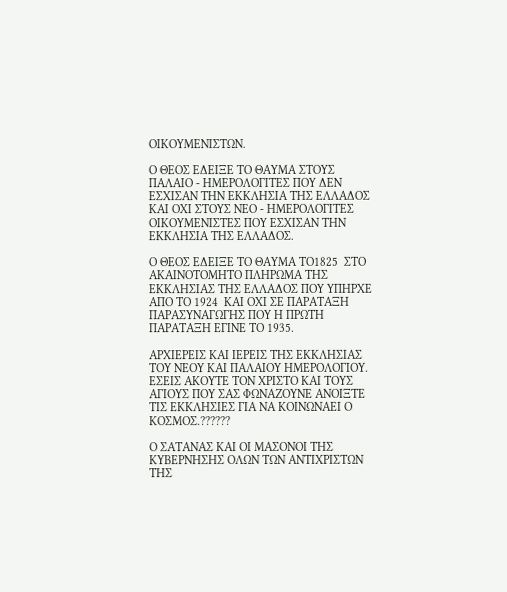ΟΙΚΟΥΜΕΝΙΣΤΩΝ.

Ο ΘΕΟΣ ΕΔΕΙΞΕ ΤΟ ΘΑΥΜΑ ΣΤΟΥΣ ΠΑΛΑΙΟ - ΗΜΕΡΟΛΟΓΙΤΕΣ ΠΟΥ ΔΕΝ ΕΣΧΙΣΑΝ ΤΗΝ ΕΚΚΛΗΣΙΑ ΤΗΣ ΕΛΛΑΔΟΣ ΚΑΙ ΟΧΙ ΣΤΟΥΣ ΝΕΟ - ΗΜΕΡΟΛΟΓΙΤΕΣ ΟΙΚΟΥΜΕΝΙΣΤΕΣ ΠΟΥ ΕΣΧΙΣΑΝ ΤΗΝ ΕΚΚΛΗΣΙΑ ΤΗΣ ΕΛΛΑΔΟΣ.

Ο ΘΕΟΣ ΕΔΕΙΞΕ ΤΟ ΘΑΥΜΑ ΤΟ1825  ΣΤΟ ΑΚΑΙΝΟΤΟΜΗΤΟ ΠΛΗΡΩΜΑ ΤΗΣ ΕΚΚΛΗΣΙΑΣ ΤΗΣ ΕΛΛΑΔΟΣ ΠΟΥ ΥΠΗΡΧΕ ΑΠΟ ΤΟ 1924  ΚΑΙ ΟΧΙ ΣΕ ΠΑΡΑΤΑΞΗ ΠΑΡΑΣΥΝΑΓΩΓΗΣ ΠΟΥ Η ΠΡΩΤΗ ΠΑΡΑΤΑΞΗ ΕΓΙΝΕ ΤΟ 1935.

ΑΡΧΙΕΡΕΙΣ ΚΑΙ ΙΕΡΕΙΣ ΤΗΣ ΕΚΚΛΗΣΙΑΣ ΤΟΥ ΝΕΟΥ ΚΑΙ ΠΑΛΑΙΟΥ ΗΜΕΡΟΛΟΓΙΟΥ. ΕΣΕΙΣ ΑΚΟΥΤΕ ΤΟΝ ΧΡΙΣΤΟ ΚΑΙ ΤΟΥΣ ΑΓΙΟΥΣ ΠΟΥ ΣΑΣ ΦΩΝΑΖΟΥΝΕ ΑΝΟΙΞΤΕ ΤΙΣ ΕΚΚΛΗΣΙΕΣ ΓΙΑ ΝΑ ΚΟΙΝΩΝΑΕΙ Ο ΚΟΣΜΟΣ.??????

Ο ΣΑΤΑΝΑΣ ΚΑΙ ΟΙ ΜΑΣΟΝΟΙ ΤΗΣ ΚΥΒΕΡΝΗΣΗΣ ΟΛΩΝ ΤΩΝ ΑΝΤΙΧΡΙΣΤΩΝ ΤΗΣ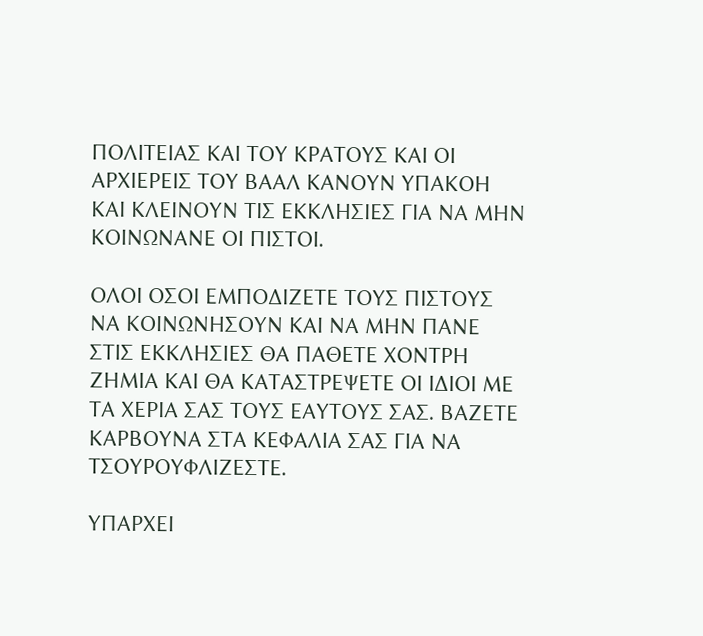ΠΟΛΙΤΕΙΑΣ ΚΑΙ ΤΟΥ ΚΡΑΤΟΥΣ ΚΑΙ ΟΙ ΑΡΧΙΕΡΕΙΣ ΤΟΥ ΒΑΑΛ ΚΑΝΟΥΝ ΥΠΑΚΟΗ ΚΑΙ ΚΛΕΙΝΟΥΝ ΤΙΣ ΕΚΚΛΗΣΙΕΣ ΓΙΑ ΝΑ ΜΗΝ ΚΟΙΝΩΝΑΝΕ ΟΙ ΠΙΣΤΟΙ.

ΟΛΟΙ ΟΣΟΙ ΕΜΠΟΔΙΖΕΤΕ ΤΟΥΣ ΠΙΣΤΟΥΣ ΝΑ ΚΟΙΝΩΝΗΣΟΥΝ ΚΑΙ ΝΑ ΜΗΝ ΠΑΝΕ ΣΤΙΣ ΕΚΚΛΗΣΙΕΣ ΘΑ ΠΑΘΕΤΕ ΧΟΝΤΡΗ ΖΗΜΙΑ ΚΑΙ ΘΑ ΚΑΤΑΣΤΡΕΨΕΤΕ ΟΙ ΙΔΙΟΙ ΜΕ ΤΑ ΧΕΡΙΑ ΣΑΣ ΤΟΥΣ ΕΑΥΤΟΥΣ ΣΑΣ. ΒΑΖΕΤΕ ΚΑΡΒΟΥΝΑ ΣΤΑ ΚΕΦΑΛΙΑ ΣΑΣ ΓΙΑ ΝΑ ΤΣΟΥΡΟΥΦΛΙΖΕΣΤΕ.

ΥΠΑΡΧΕΙ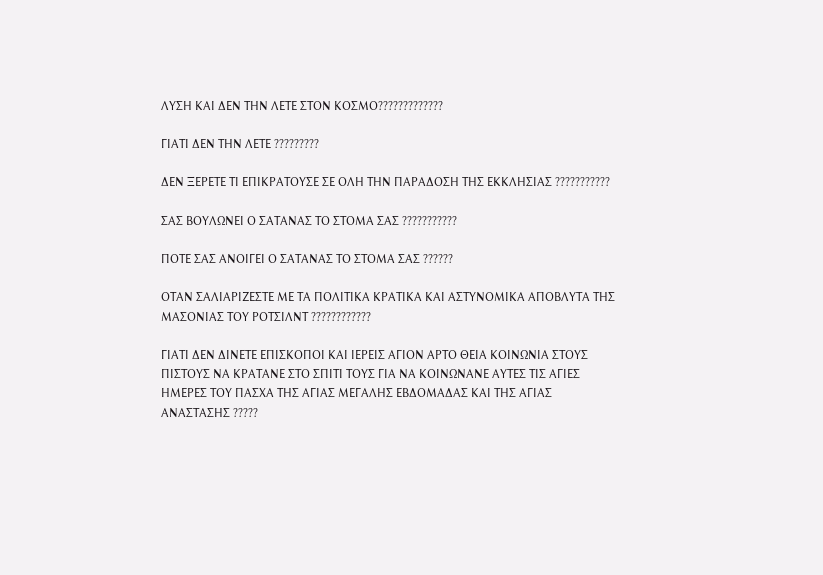ΛΥΣΗ ΚΑΙ ΔΕΝ ΤΗΝ ΛΕΤΕ ΣΤΟΝ ΚΟΣΜΟ?????????????

ΓΙΑΤΙ ΔΕΝ ΤΗΝ ΛΕΤΕ ?????????

ΔΕΝ ΞΕΡΕΤΕ ΤΙ ΕΠΙΚΡΑΤΟΥΣΕ ΣΕ ΟΛΗ ΤΗΝ ΠΑΡΑΔΟΣΗ ΤΗΣ ΕΚΚΛΗΣΙΑΣ ???????????

ΣΑΣ ΒΟΥΛΩΝΕΙ Ο ΣΑΤΑΝΑΣ ΤΟ ΣΤΟΜΑ ΣΑΣ ???????????

ΠΟΤΕ ΣΑΣ ΑΝΟΙΓΕΙ Ο ΣΑΤΑΝΑΣ ΤΟ ΣΤΟΜΑ ΣΑΣ ??????

ΟΤΑΝ ΣΑΛΙΑΡΙΖΕΣΤΕ ΜΕ ΤΑ ΠΟΛΙΤΙΚΑ ΚΡΑΤΙΚΑ ΚΑΙ ΑΣΤΥΝΟΜΙΚΑ ΑΠΟΒΛΥΤΑ ΤΗΣ ΜΑΣΟΝΙΑΣ ΤΟΥ ΡΟΤΣΙΛΝΤ ????????????

ΓΙΑΤΙ ΔΕΝ ΔΙΝΕΤΕ ΕΠΙΣΚΟΠΟΙ ΚΑΙ ΙΕΡΕΙΣ ΑΓΙΟΝ ΑΡΤΟ ΘΕΙΑ ΚΟΙΝΩΝΙΑ ΣΤΟΥΣ ΠΙΣΤΟΥΣ ΝΑ ΚΡΑΤΑΝΕ ΣΤΟ ΣΠΙΤΙ ΤΟΥΣ ΓΙΑ ΝΑ ΚΟΙΝΩΝΑΝΕ ΑΥΤΕΣ ΤΙΣ ΑΓΙΕΣ ΗΜΕΡΕΣ ΤΟΥ ΠΑΣΧΑ ΤΗΣ ΑΓΙΑΣ ΜΕΓΑΛΗΣ ΕΒΔΟΜΑΔΑΣ ΚΑΙ ΤΗΣ ΑΓΙΑΣ ΑΝΑΣΤΑΣΗΣ ?????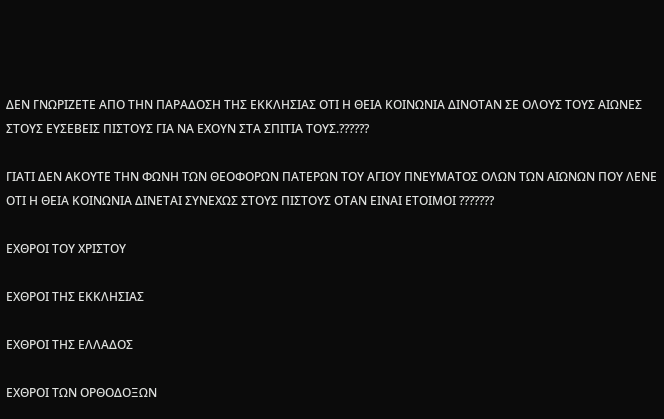ΔΕΝ ΓΝΩΡΙΖΕΤΕ ΑΠΟ ΤΗΝ ΠΑΡΑΔΟΣΗ ΤΗΣ ΕΚΚΛΗΣΙΑΣ ΟΤΙ Η ΘΕΙΑ ΚΟΙΝΩΝΙΑ ΔΙΝΟΤΑΝ ΣΕ ΟΛΟΥΣ ΤΟΥΣ ΑΙΩΝΕΣ ΣΤΟΥΣ ΕΥΣΕΒΕΙΣ ΠΙΣΤΟΥΣ ΓΙΑ ΝΑ ΕΧΟΥΝ ΣΤΑ ΣΠΙΤΙΑ ΤΟΥΣ.??????

ΓΙΑΤΙ ΔΕΝ ΑΚΟΥΤΕ ΤΗΝ ΦΩΝΗ ΤΩΝ ΘΕΟΦΟΡΩΝ ΠΑΤΕΡΩΝ ΤΟΥ ΑΓΙΟΥ ΠΝΕΥΜΑΤΟΣ ΟΛΩΝ ΤΩΝ ΑΙΩΝΩΝ ΠΟΥ ΛΕΝΕ ΟΤΙ Η ΘΕΙΑ ΚΟΙΝΩΝΙΑ ΔΙΝΕΤΑΙ ΣΥΝΕΧΩΣ ΣΤΟΥΣ ΠΙΣΤΟΥΣ ΟΤΑΝ ΕΙΝΑΙ ΕΤΟΙΜΟΙ ???????

ΕΧΘΡΟΙ ΤΟΥ ΧΡΙΣΤΟΥ

ΕΧΘΡΟΙ ΤΗΣ ΕΚΚΛΗΣΙΑΣ

ΕΧΘΡΟΙ ΤΗΣ ΕΛΛΑΔΟΣ

ΕΧΘΡΟΙ ΤΩΝ ΟΡΘΟΔΟΞΩΝ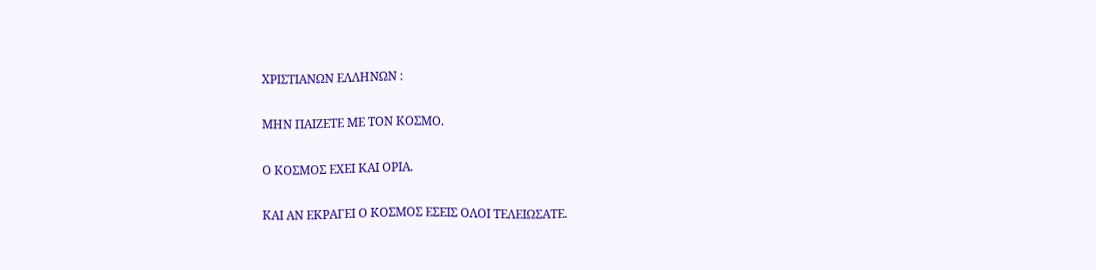ΧΡΙΣΤΙΑΝΩΝ ΕΛΛΗΝΩΝ :

ΜΗΝ ΠΑΙΖΕΤΕ ΜΕ ΤΟΝ ΚΟΣΜΟ.

Ο ΚΟΣΜΟΣ ΕΧΕΙ ΚΑΙ ΟΡΙΑ.

ΚΑΙ ΑΝ ΕΚΡΑΓΕΙ Ο ΚΟΣΜΟΣ ΕΣΕΙΣ ΟΛΟΙ ΤΕΛΕΙΩΣΑΤΕ.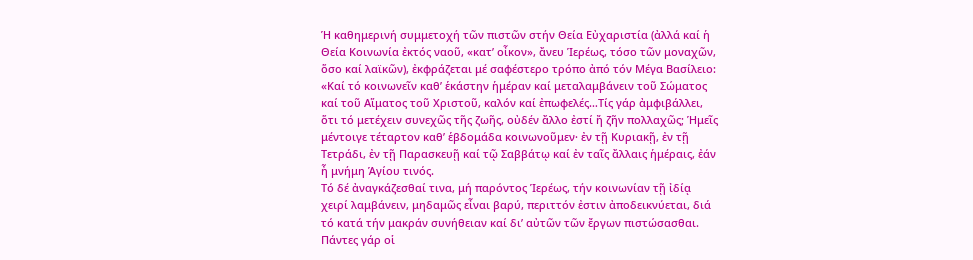Ἡ καθημερινή συμμετοχή τῶν πιστῶν στήν Θεία Εὐχαριστία (ἀλλά καί ἡ Θεία Κοινωνία ἐκτός ναοῦ, «κατ’ οἶκον», ἄνευ Ἱερέως, τόσο τῶν μοναχῶν, ὅσο καί λαϊκῶν), ἐκφράζεται μέ σαφέστερο τρόπο ἀπό τόν Μέγα Βασίλειο:
«Καί τό κοινωνεῖν καθ’ ἑκάστην ἡμέραν καί μεταλαμβάνειν τοῦ Σώματος καί τοῦ Αἵματος τοῦ Χριστοῦ, καλόν καί ἐπωφελές…Τίς γάρ ἀμφιβάλλει, ὅτι τό μετέχειν συνεχῶς τῆς ζωῆς, οὐδέν ἄλλο ἐστί ἤ ζῆν πολλαχῶς; Ἡμεῖς μέντοιγε τέταρτον καθ’ ἑβδομάδα κοινωνοῦμεν· ἐν τῇ Κυριακῇ, ἐν τῇ Τετράδι, ἐν τῇ Παρασκευῇ καί τῷ Σαββάτῳ καί ἐν ταῖς ἄλλαις ἡμέραις, ἐάν ἦ μνήμη Ἁγίου τινός.
Τό δέ ἀναγκάζεσθαί τινα, μή παρόντος Ἱερέως, τήν κοινωνίαν τῇ ἰδίᾳ χειρί λαμβάνειν, μηδαμῶς εἶναι βαρύ, περιττόν ἐστιν ἀποδεικνύεται, διά τό κατά τήν μακράν συνήθειαν καί δι’ αὐτῶν τῶν ἔργων πιστώσασθαι. Πάντες γάρ οἱ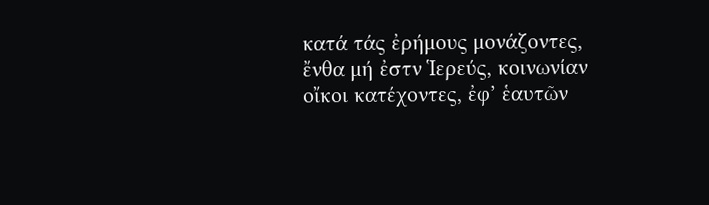κατά τάς ἐρήμους μονάζοντες, ἔνθα μή ἐστν Ἱερεύς, κοινωνίαν οἴκοι κατέχοντες, ἐφ’ ἑαυτῶν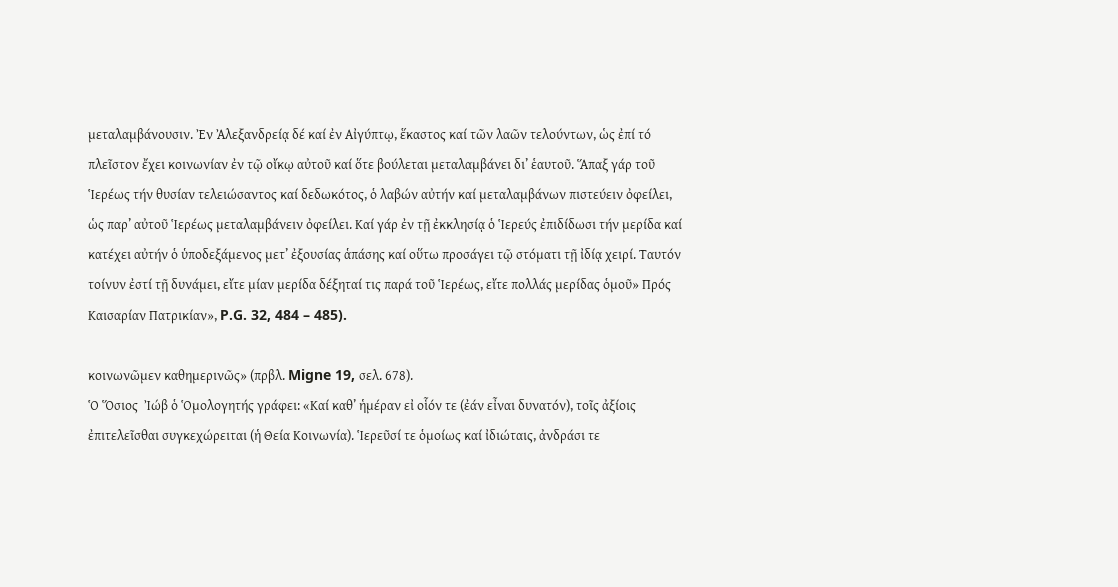μεταλαμβάνουσιν. Ἐν Ἀλεξανδρείᾳ δέ καί ἐν Αἰγύπτῳ, ἕκαστος καί τῶν λαῶν τελούντων, ὡς ἐπί τό πλεῖστον ἔχει κοινωνίαν ἐν τῷ οἴκῳ αὐτοῦ καί ὅτε βούλεται μεταλαμβάνει δι’ ἑαυτοῦ. Ἅπαξ γάρ τοῦ Ἱερέως τήν θυσίαν τελειώσαντος καί δεδωκότος, ὁ λαβών αὐτήν καί μεταλαμβάνων πιστεύειν ὀφείλει, ὡς παρ’ αὐτοῦ Ἱερέως μεταλαμβάνειν ὀφείλει. Καί γάρ ἐν τῇ ἐκκλησίᾳ ὁ Ἱερεύς ἐπιδίδωσι τήν μερίδα καί κατέχει αὐτήν ὁ ὑποδεξάμενος μετ’ ἐξουσίας ἁπάσης καί οὕτω προσάγει τῷ στόματι τῇ ἰδίᾳ χειρί. Ταυτόν τοίνυν ἐστί τῇ δυνάμει, εἴτε μίαν μερίδα δέξηταί τις παρά τοῦ Ἱερέως, εἴτε πολλάς μερίδας ὁμοῦ» Πρός Καισαρίαν Πατρικίαν», P.G. 32, 484 – 485).

κοινωνῶμεν καθημερινῶς» (πρβλ. Migne 19, σελ. 678).
Ὁ Ὅσιος  Ἰώβ ὁ Ὁμολογητής γράφει: «Καί καθ’ ἡμέραν εἰ οἷόν τε (ἐάν εἶναι δυνατόν), τοῖς ἀξίοις ἐπιτελεῖσθαι συγκεχώρειται (ἡ Θεία Κοινωνία). Ἱερεῦσί τε ὁμοίως καί ἰδιώταις, ἀνδράσι τε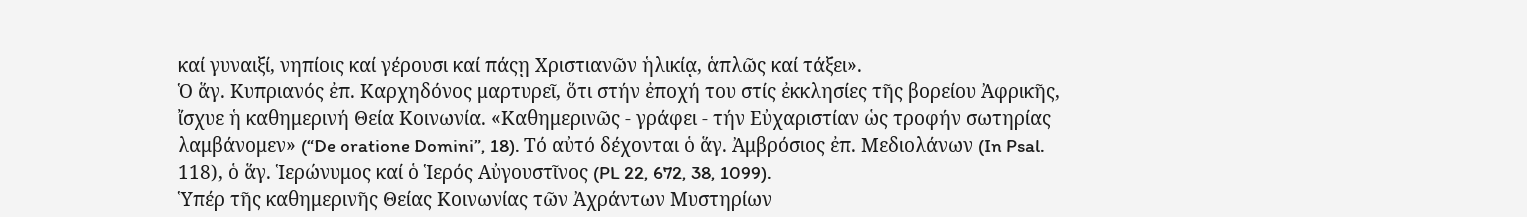καί γυναιξί, νηπίοις καί γέρουσι καί πάςῃ Χριστιανῶν ἡλικίᾳ, ἁπλῶς καί τάξει».
Ὁ ἅγ. Κυπριανός ἐπ. Καρχηδόνος μαρτυρεῖ, ὅτι στήν ἐποχή του στίς ἐκκλησίες τῆς βορείου Ἀφρικῆς, ἴσχυε ἡ καθημερινή Θεία Κοινωνία. «Καθημερινῶς - γράφει - τήν Εὐχαριστίαν ὡς τροφήν σωτηρίας λαμβάνομεν» (“De oratione Domini”, 18). Τό αὐτό δέχονται ὁ ἅγ. Ἀμβρόσιος ἐπ. Μεδιολάνων (In Psal. 118), ὁ ἅγ. Ἱερώνυμος καί ὁ Ἱερός Αὐγουστῖνος (PL 22, 672, 38, 1099).
Ὑπέρ τῆς καθημερινῆς Θείας Κοινωνίας τῶν Ἀχράντων Μυστηρίων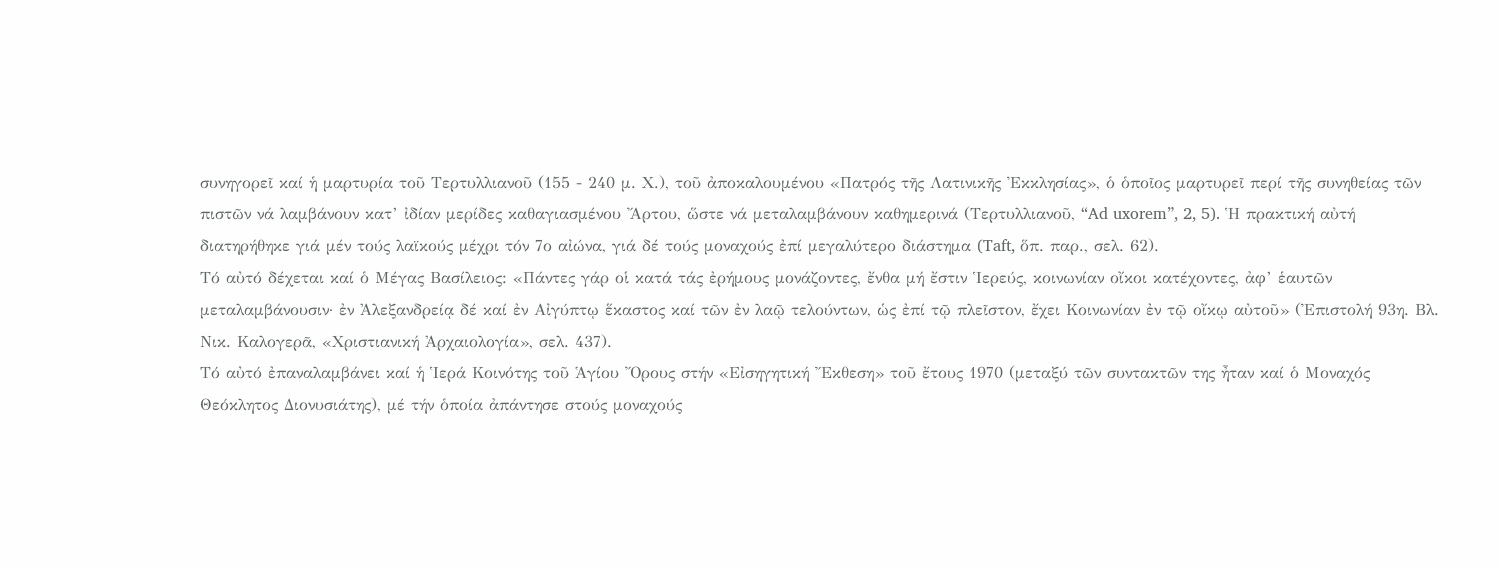συνηγορεῖ καί ἡ μαρτυρία τοῦ Τερτυλλιανοῦ (155 - 240 μ. Χ.), τοῦ ἀποκαλουμένου «Πατρός τῆς Λατινικῆς Ἐκκλησίας», ὁ ὁποῖος μαρτυρεῖ περί τῆς συνηθείας τῶν πιστῶν νά λαμβάνουν κατ’ ἰδίαν μερίδες καθαγιασμένου Ἄρτου, ὥστε νά μεταλαμβάνουν καθημερινά (Τερτυλλιανοῦ, “Ad uxorem”, 2, 5). Ἡ πρακτική αὐτή διατηρήθηκε γιά μέν τούς λαϊκούς μέχρι τόν 7ο αἰώνα, γιά δέ τούς μοναχούς ἐπί μεγαλύτερο διάστημα (Taft, ὅπ. παρ., σελ. 62).
Τό αὐτό δέχεται καί ὁ Μέγας Βασίλειος: «Πάντες γάρ οἱ κατά τάς ἐρήμους μονάζοντες, ἔνθα μή ἔστιν Ἱερεύς, κοινωνίαν οἴκοι κατέχοντες, ἀφ’ ἑαυτῶν μεταλαμβάνουσιν· ἐν Ἀλεξανδρείᾳ δέ καί ἐν Αἰγύπτῳ ἕκαστος καί τῶν ἐν λαῷ τελούντων, ὡς ἐπί τῷ πλεῖστον, ἔχει Κοινωνίαν ἐν τῷ οἴκῳ αὐτοῦ» (Ἐπιστολή 93η. Βλ. Νικ. Καλογερᾶ, «Χριστιανική Ἀρχαιολογία», σελ. 437).
Τό αὐτό ἐπαναλαμβάνει καί ἡ Ἱερά Κοινότης τοῦ Ἁγίου Ὄρους στήν «Εἰσηγητική Ἔκθεση» τοῦ ἔτους 1970 (μεταξύ τῶν συντακτῶν της ἦταν καί ὁ Μοναχός Θεόκλητος Διονυσιάτης), μέ τήν ὁποία ἀπάντησε στούς μοναχούς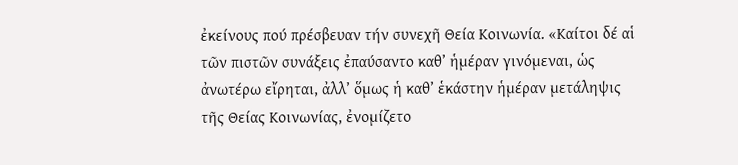ἐκείνους πού πρέσβευαν τήν συνεχῆ Θεία Κοινωνία. «Καίτοι δέ αἱ τῶν πιστῶν συνάξεις ἐπαύσαντο καθ’ ἡμέραν γινόμεναι, ὡς ἀνωτέρω εἴρηται, ἀλλ’ ὅμως ἡ καθ’ ἑκάστην ἡμέραν μετάληψις τῆς Θείας Κοινωνίας, ἐνομίζετο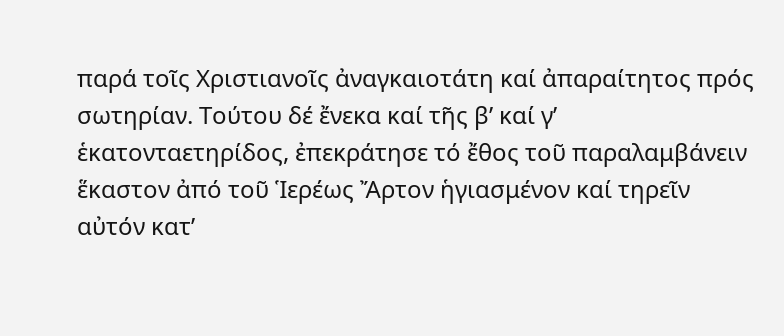παρά τοῖς Χριστιανοῖς ἀναγκαιοτάτη καί ἀπαραίτητος πρός σωτηρίαν. Τούτου δέ ἔνεκα καί τῆς β’ καί γ’ ἑκατονταετηρίδος, ἐπεκράτησε τό ἔθος τοῦ παραλαμβάνειν ἕκαστον ἀπό τοῦ Ἱερέως Ἄρτον ἡγιασμένον καί τηρεῖν αὐτόν κατ’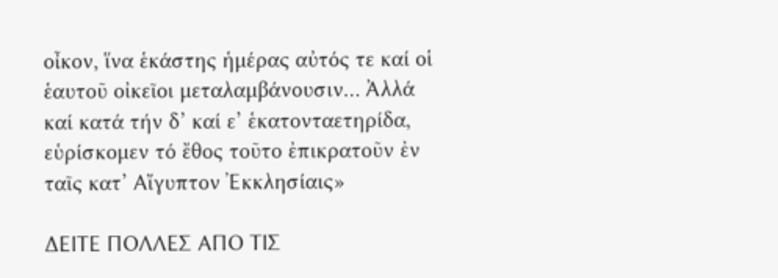οἶκον, ἵνα ἑκάστης ἡμέρας αὐτός τε καί οἱ ἑαυτοῦ οἰκεῖοι μεταλαμβάνουσιν… Ἀλλά καί κατά τήν δ’ καί ε’ ἑκατονταετηρίδα, εὑρίσκομεν τό ἔθος τοῦτο ἐπικρατοῦν ἐν ταῖς κατ’ Αἴγυπτον Ἐκκλησίαις»

ΔΕΙΤΕ ΠΟΛΛΕΣ ΑΠΟ ΤΙΣ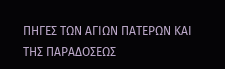ΠΗΓΕΣ ΤΩΝ ΑΓΙΩΝ ΠΑΤΕΡΩΝ ΚΑΙ ΤΗΣ ΠΑΡΑΔΟΣΕΩΣ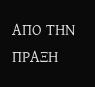ΑΠΟ ΤΗΝ ΠΡΑΞΗ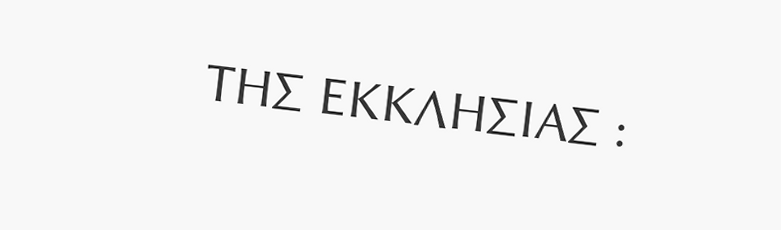ΤΗΣ ΕΚΚΛΗΣΙΑΣ :